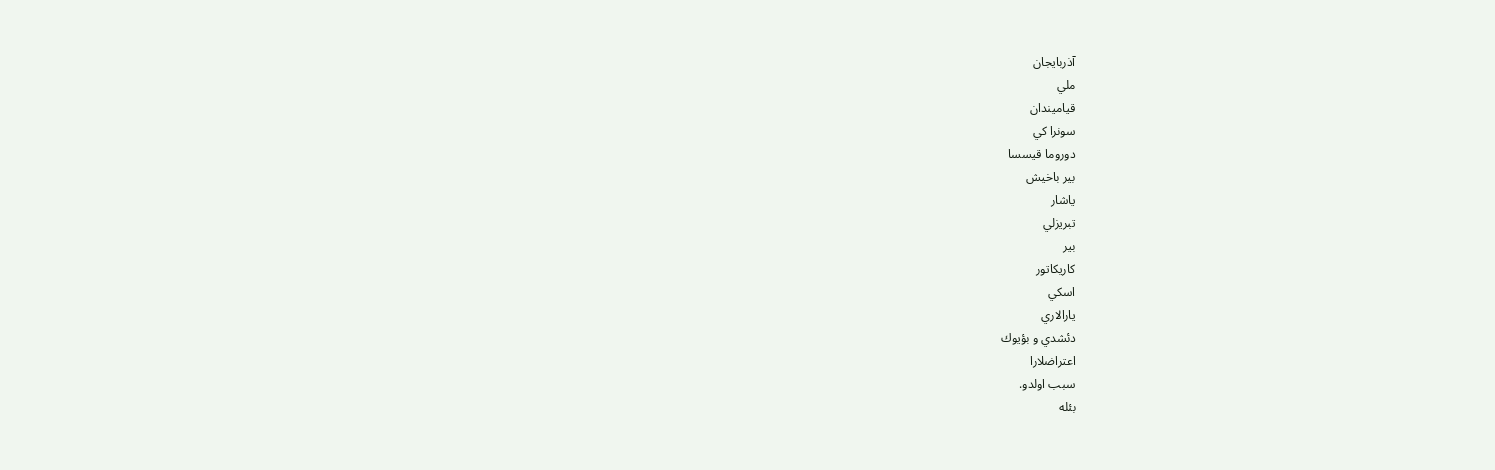آذربايجان
ملي
قياميندان
سونرا كي
دوروما قيسسا
بير باخيش
ياشار
تبريزلي
بير
كاريكاتور
اسكي
يارالاري
دئشدي و بؤيوك
اعتراضلارا
سبب اولدو.
بئله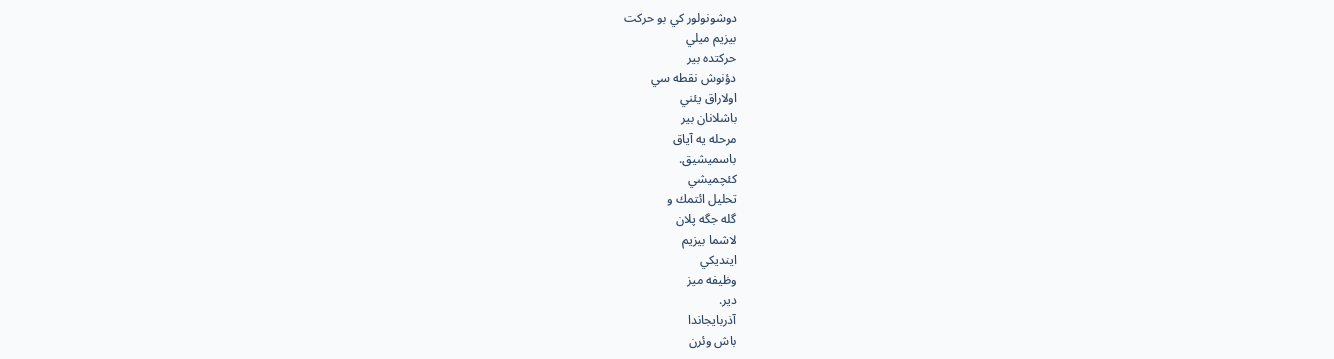دوشونولور كي بو حركت
بيزيم ميلي
حركتده بير
دؤنوش نقطه سي
اولاراق يئني
باشلانان بير
مرحله يه آياق
باسميشيق.
كئچميشي
تحليل ائتمك و
گله جگه پلان
لاشما بيزيم
اينديكي
وظيفه ميز
دير.
آذربايجاندا
باش وئرن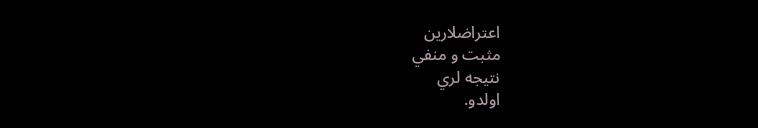اعتراضلارين
مثبت و منفي
نتيجه لري
اولدو.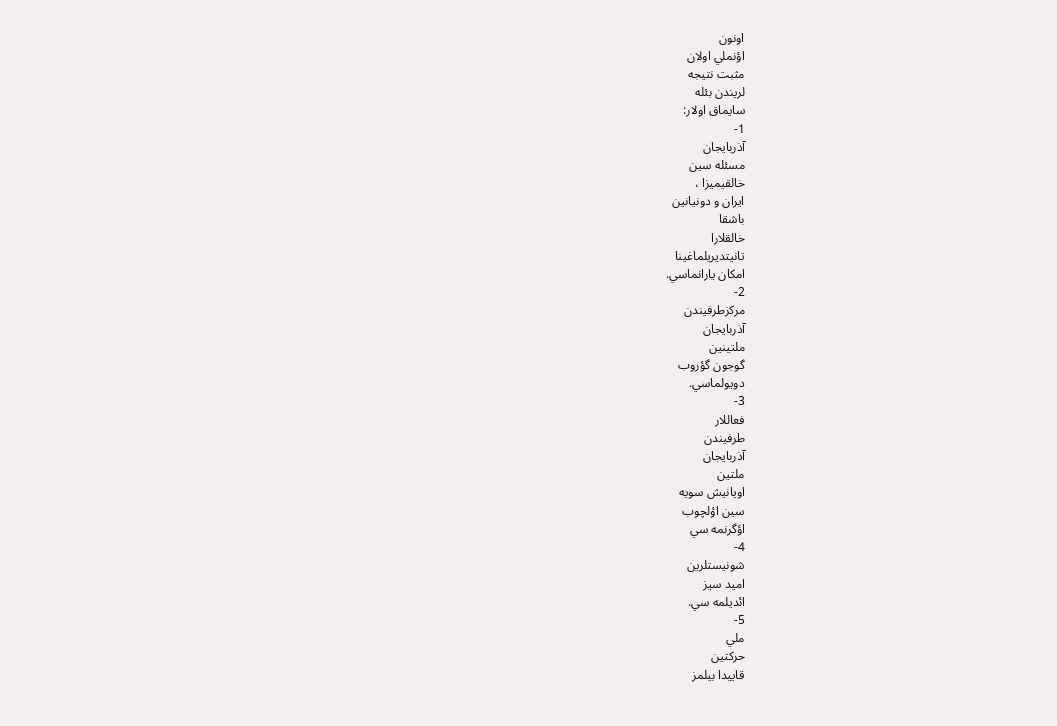اونون
اؤنملي اولان
مثبت نتيجه
لريندن بئله
سايماق اولار:
1-
آذربايجان
مسئله سين
خالقيميزا ،
ايران و دونيانين
باشقا
خالقلارا
تانيتديريلماغينا
امكان يارانماسي.
2-
مركزطرفيندن
آذربايجان
ملتينين
گوجون گؤروب
دويولماسي.
3-
فعاللار
طرفيندن
آذربايجان
ملتين
اويانيش سويه
سين اؤلچوب
اؤگرنمه سي
4-
شونيستلرين
اميد سيز
ائديلمه سي.
5-
ملي
حركتين
قاييدا بيلمز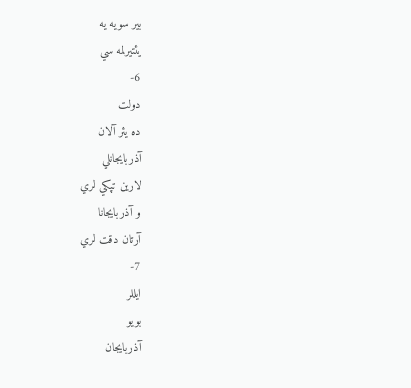بير سويه يه
يئتيرلمه سي
6-
دولت
ده يئر آلان
آذربايجانلي
لارين تپكي لري
و آذربايجانا
آرتان دقت لري
7-
ايللر
بويو
آذربايجان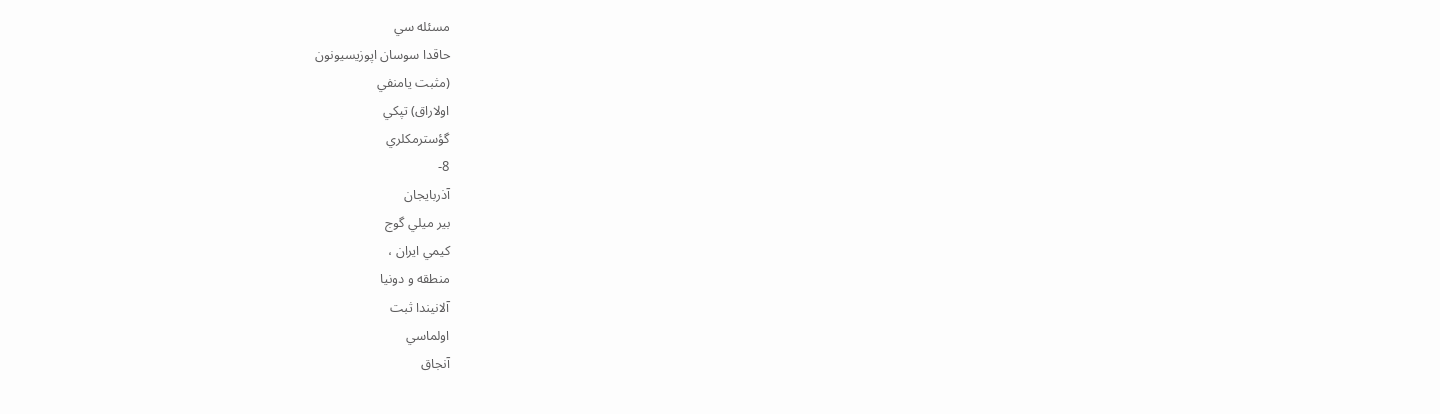مسئله سي
حاقدا سوسان اپوزيسيونون
(مثبت يامنفي
اولاراق) تپكي
گؤسترمكلري
8-
آذربايجان
بير ميلي گوج
كيمي ايران ،
منطقه و دونيا
آلانيندا ثبت
اولماسي
آنجاق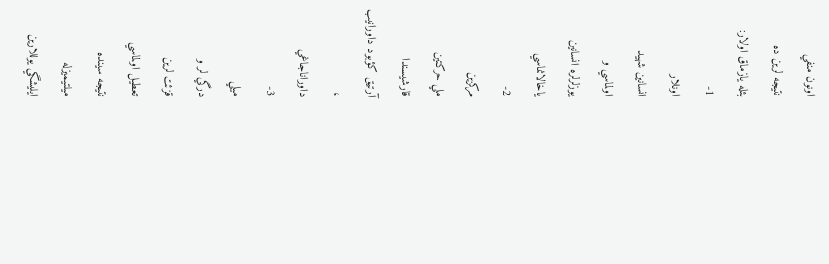اونون منفي
نتيجه لرين ده
بئله يازماق اولار:
1-
اونلار
انسانين شهيد
اولماسي و
يوزلرلره انسانين
ياخالانماسي
2-
مركزين
ملي حركتين
قارشيسندا
آرتيق كؤبود داورانيب
،
داوراناجاغي
3-
ميلي
درگي لر و
قزئت لرين
تعطيل اولماسي
نتيجه سينده
ميلتيميزله
ايليشگي يوللارين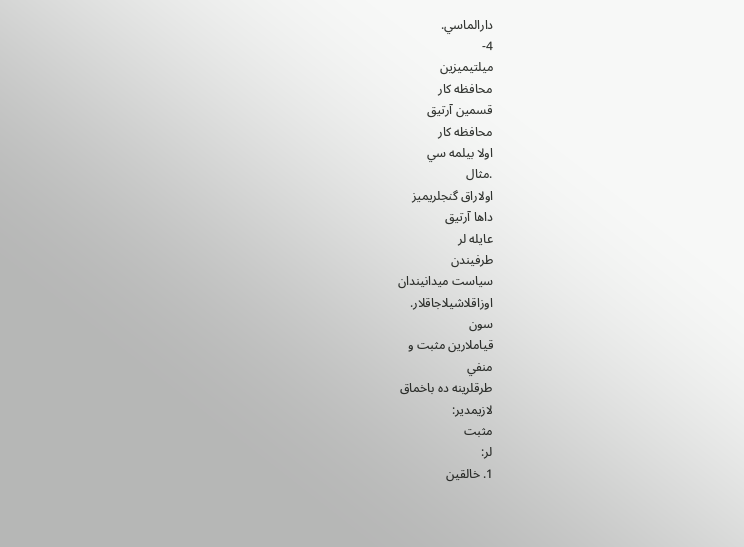دارالماسي.
4-
ميلتيميزين
محافظه كار
قسمين آرتيق
محافظه كار
اولا بيلمه سي
.مثال
اولاراق گنجلريميز
داها آرتيق
عايله لر
طرفيندن
سياست ميدانيندان
اوزاقلاشيلاجاقلار.
سون
قياملارين مثبت و
منفي
طرقلرينه ده باخماق
لازيمدير:
مثبت
لر:
1. خالقين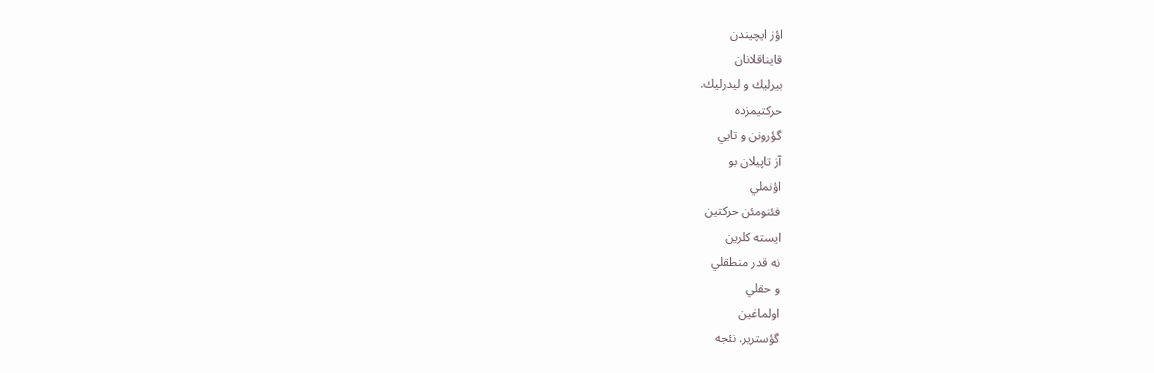اؤز ايچيندن
قايناقلانان
بيرليك و ليدرليك.
حركتيمزده
گؤرونن و تايي
آز تاپيلان بو
اؤنملي
فئنومئن حركتين
ايسته كلرين
نه قدر منطقلي
و حقلي
اولماغين
گؤسترير. نئجه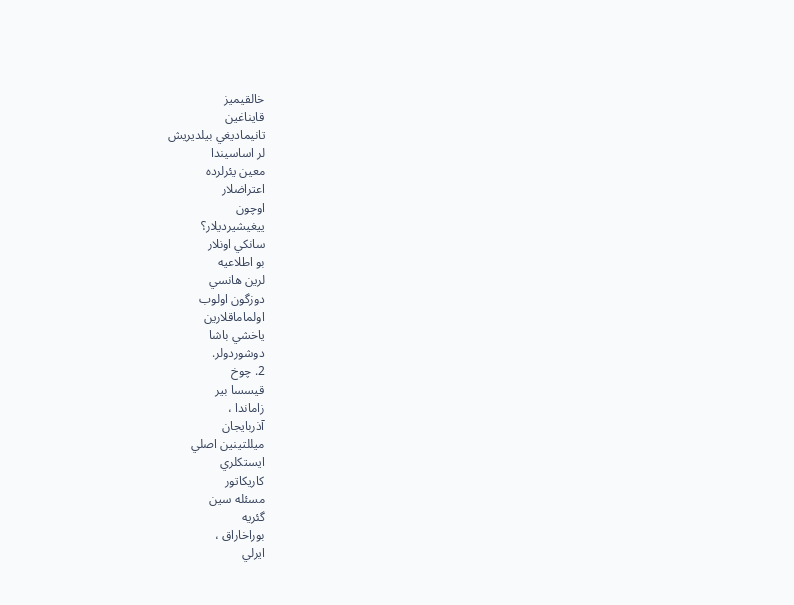خالقيميز
قايناغين
تانيماديغي بيلديريش
لر اساسيندا
معين يئرلرده
اعتراضلار
اوچون
ييغيشيرديلار؟
سانكي اونلار
بو اطلاعيه
لرين هانسي
دوزگون اولوب
اولماماقلارين
ياخشي باشا
دوشوردولر.
2. چوخ
قيسسا بير
زاماندا ،
آذربايجان
ميللتينين اصلي
ايستكلري
كاريكاتور
مسئله سين
گئريه
بوراخاراق ،
ايرلي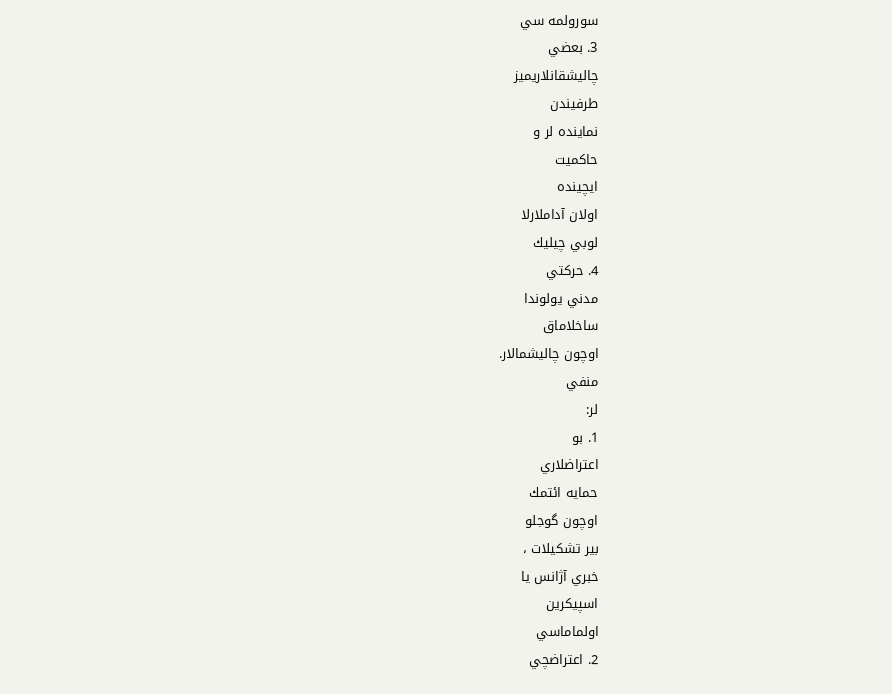سورولمه سي
3. بعضي
چاليشقانلاريميز
طرفيندن
نماينده لر و
حاكميت
ايچينده
اولان آداملارلا
لوبي چيليك
4. حركتي
مدني يولوندا
ساخلاماق
اوچون چاليشمالار.
منفي
لر:
1. بو
اعتراضلاري
حمايه ائتمك
اوچون گوجلو
بير تشكيلات ،
خبري آژانس يا
اسپيكرين
اولماماسي
2. اعتراضچي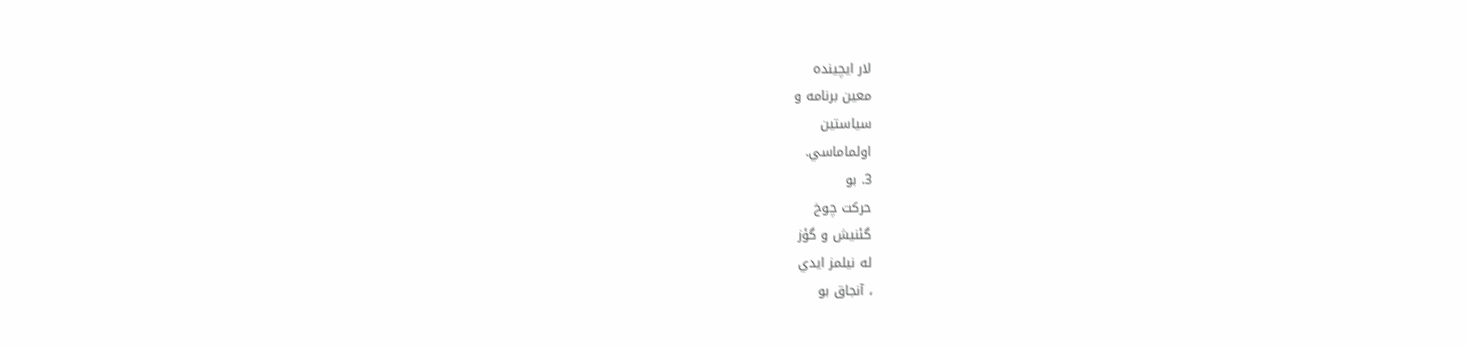لار ايچينده
معين برنامه و
سياستين
اولماماسي.
3. بو
حركت چوخ
گئنيش و گؤز
له نيلمز ايدي
، آنجاق بو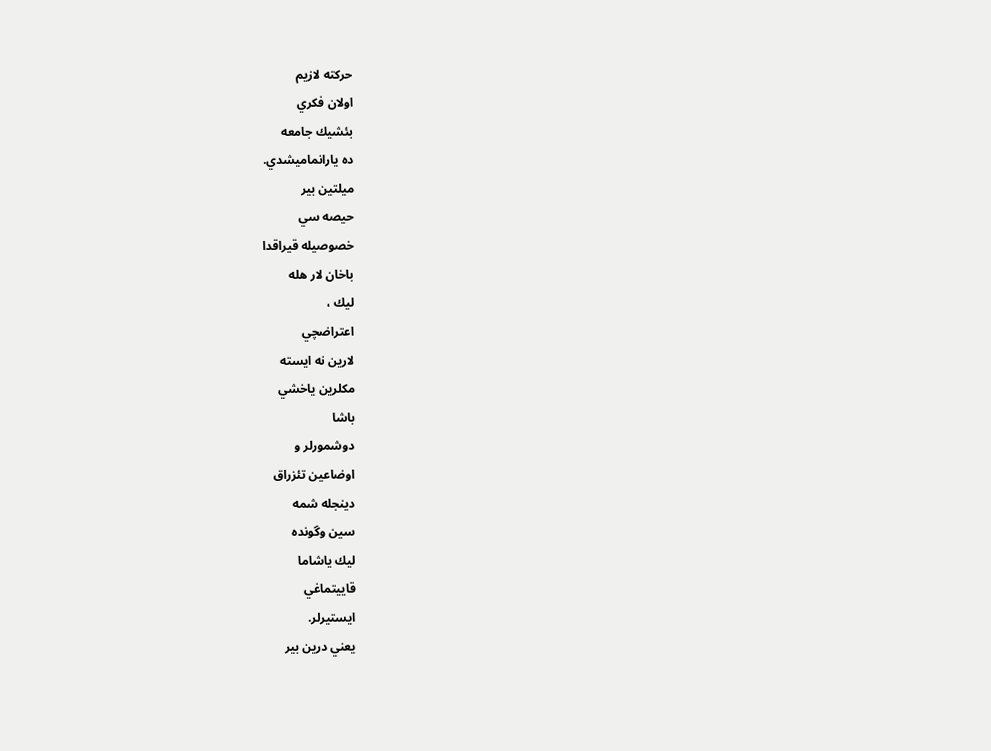حركته لازيم
اولان فكري
بئشيك جامعه
ده يارانماميشدي.
ميلتين بير
حيصه سي
خصوصيله قيراقدا
باخان لار هله
ليك ،
اعتراضچي
لارين نه ايسته
مكلرين ياخشي
باشا
دوشمورلر و
اوضاعين تئزراق
دينجله شمه
سين وگونده
ليك ياشاما
قاييتماغي
ايستيرلر.
يعني درين بير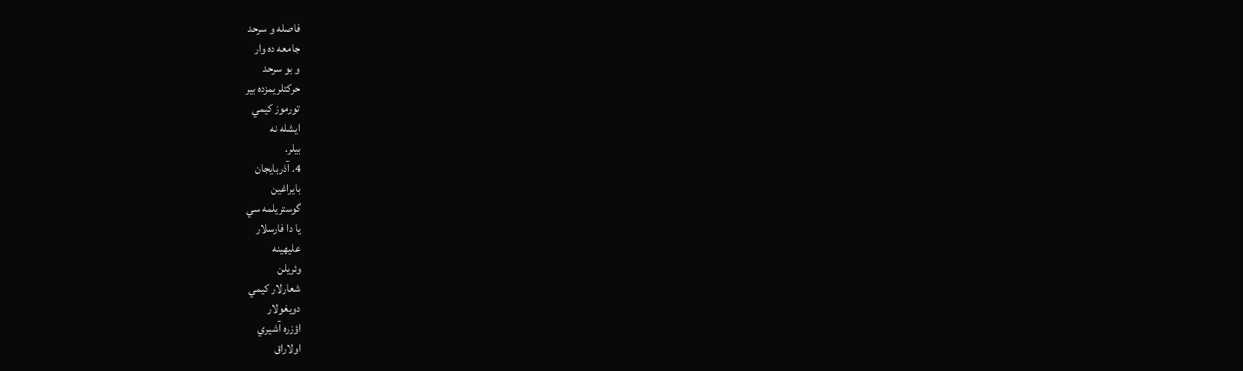فاصله و سرحد
جامعه ده وار
و بو سرحد
حركتلريمزده بير
تورموز كيمي
ايشله نه
بيلر.
4. آذربايجان
بايراغين
گوستريلمه سي
يا دا فارسلار
عليهينه
وئريلن
شعارلار كيمي
دويغولار
اؤزره آشيري
اولاراق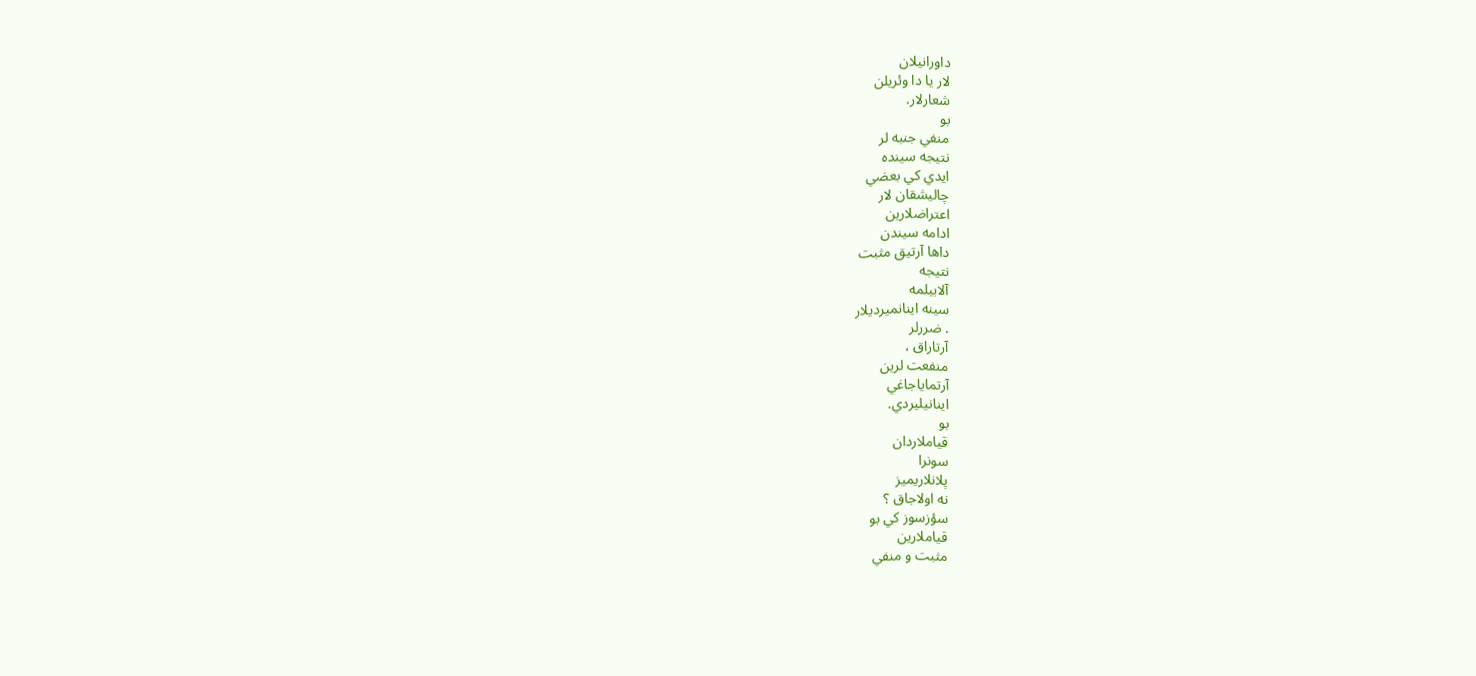داورانيلان
لار يا دا وئريلن
شعارلار.
بو
منفي جنبه لر
نتيجه سينده
ايدي كي بعضي
چاليشقان لار
اعتراضلارين
ادامه سيندن
داها آرتيق مثبت
نتيجه
آلابيلمه
سينه اينانميرديلار
. ضررلر
آرتاراق ،
منفعت لرين
آرتماياجاغي
اينانيليردي.
بو
قياملاردان
سونرا
پلانلاريميز
نه اولاجاق ؟
سؤزسوز كي بو
قياملارين
مثبت و منفي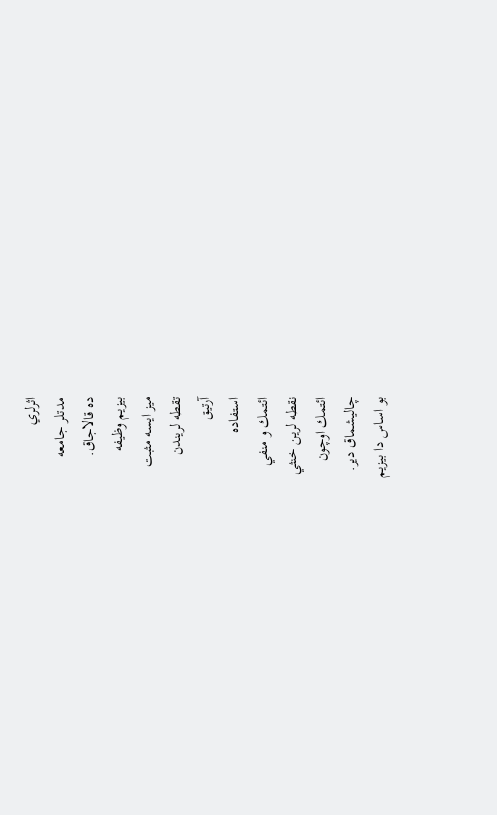اثرلري
مدتلر جامعه
ده قالاجاق.
بيزيم وظيفه
ميز ايسه مثبت
تقطه لريندن
آرتيق
استفاده
ائتمك و منفي
نقطه لرين خنثي
ائتمك اوچون
چاليشماق دير.
بو اساس دا بيزيم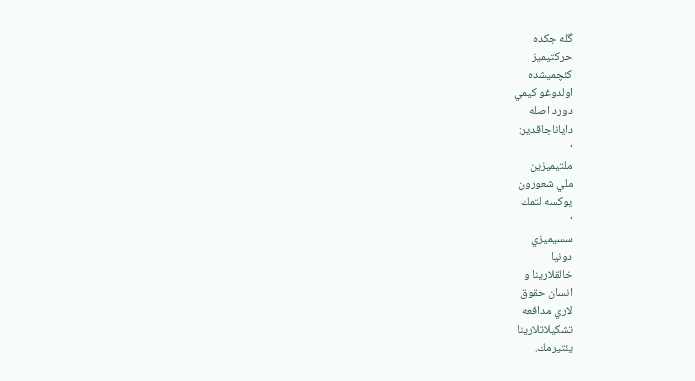گله جكده
حركتيميز
كئچميشده
اولدوغو كيمي
دورد اصله
داياناجاقدير:
·
ملتيميزين
ملي شعورون
يوكسه لتمك
·
سسيميزي
دونيا
خالقلارينا و
انسان حقوق
لاري مدافعه
تشكيلاتلارينا
يئتيرمك.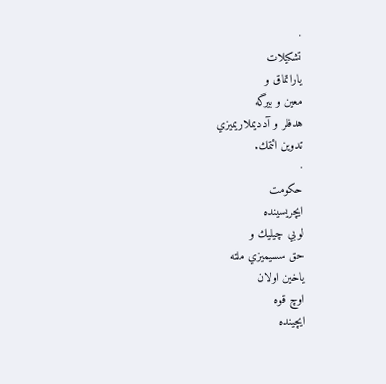·
تشكيلات
ياراتماق و
معين و بيرگه
هدفلر و آدديملاريميزي
تدوين ائتمك.
·
حكومت
ايچريسينده
لوبي چيليك و
حق سسيميزي ملته
ياخين اولان
اوچ قوه
ايچينده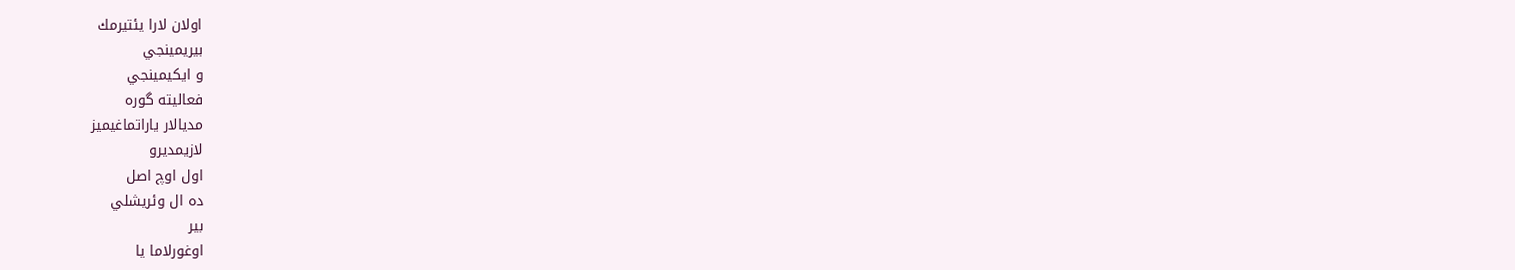اولان لارا يئتيرمك
بيريمينجي
و ايكيمينجي
فعاليته گوره
مديالار ياراتماغيميز
لازيمديرو
اول اوچ اصل
ده ال وئريشلي
بير
اوغورلاما يا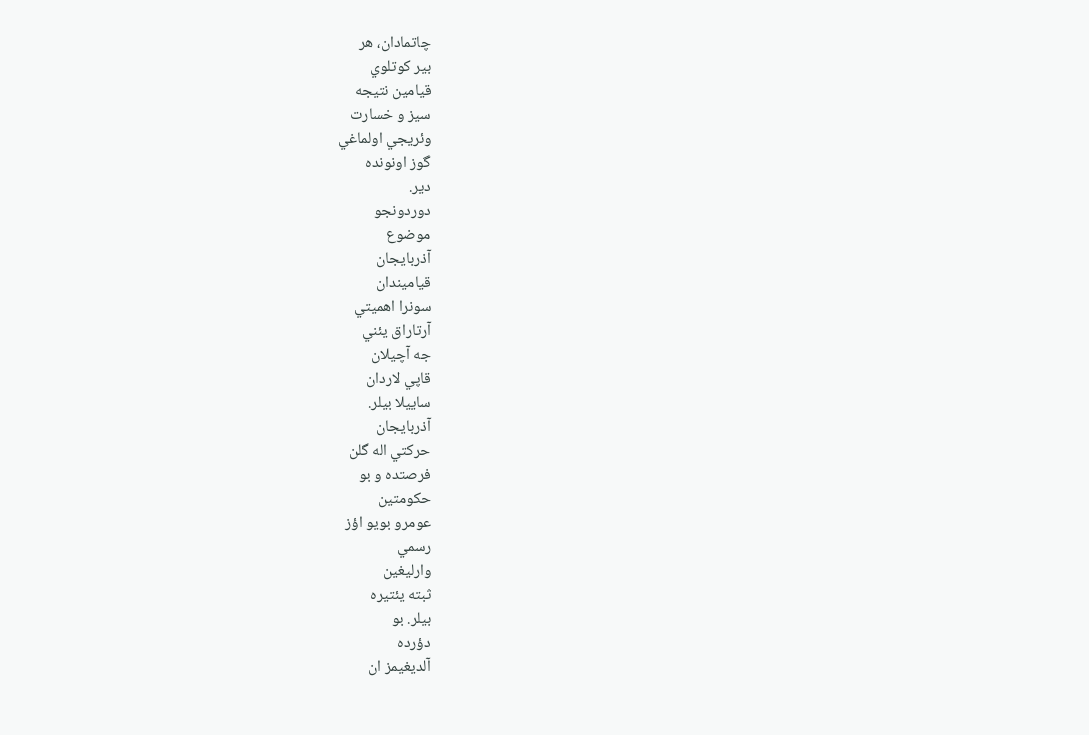چاتمادان، هر
بير كوتلوي
قيامين نتيجه
سيز و خسارت
وئريجي اولماغي
گوز اونونده
دير.
دوردونجو
موضوع
آذربايجان
قياميندان
سونرا اهميتي
آرتاراق يئني
جه آچيلان
قاپي لاردان
ساييلا بيلر.
آذربايجان
حركتي اله گلن
فرصتده و بو
حكومتين
عومرو بويو اؤز
رسمي
وارليغين
ثبته يئتيره
بيلر. بو
دؤرده
آلديغيمز ان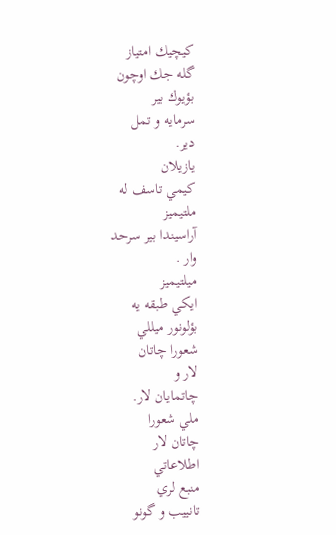كيچيك امتياز
گله جك اوچون
بؤيوك بير
سرمايه و تمل
دير.
يازيلان
كيمي تاسف له
ملتيميز
آراسيندا بير سرحد
وار .
ميلتيميز
ايكي طبقه يه
بؤلونور ميللي
شعورا چاتان
لار و
چاتمايان لار.
ملي شعورا
چاتان لار
اطلاعاتي
منبع لري
تانييب و گونو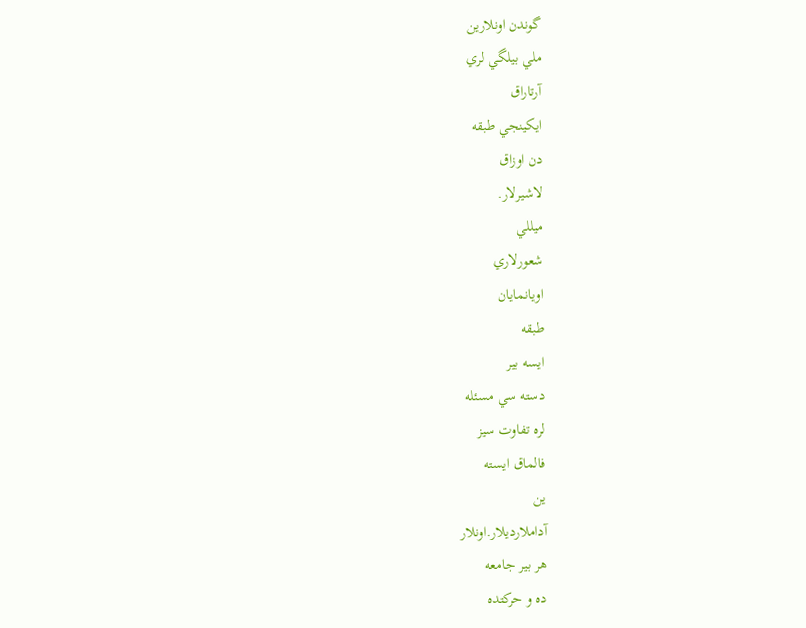گوندن اونلارين
ملي بيلگي لري
آرتاراق
ايكينجي طبقه
دن اوزاق
لاشيرلار.
ميللي
شعورلاري
اويانمايان
طبقه
ايسه بير
دسته سي مسئله
لره تفاوت سيز
فالماق ايسته
ين
آداملارديلار.اونلار
هر بير جامعه
ده و حركتده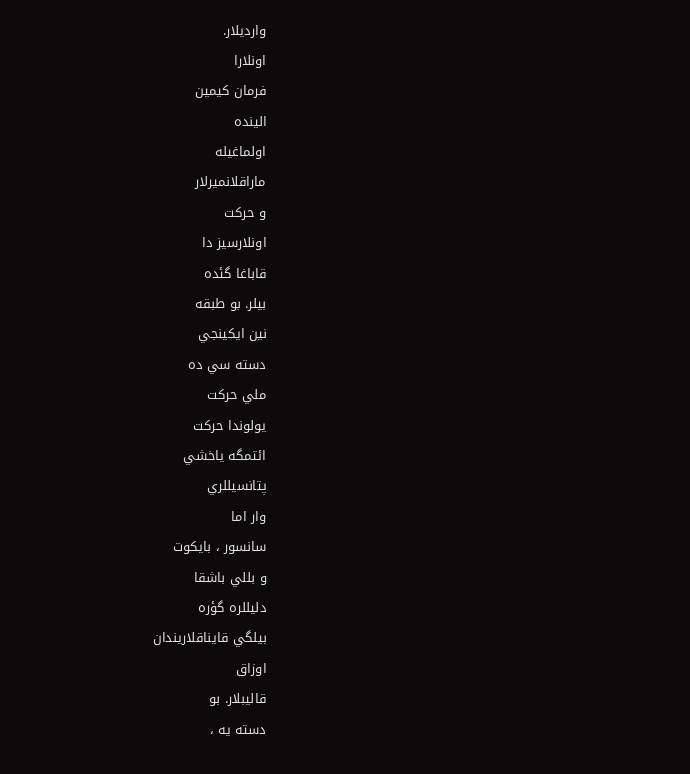وارديلار.
اونلارا
فرمان كيمين
الينده
اولماغيله
ماراقلانميرلار
و حركت
اونلارسيز دا
قاباغا گئده
بيلر. بو طبقه
نين ايكينجي
دسته سي ده
ملي حركت
يولوندا حركت
ائتمگه ياخشي
پتانسيللري
وار اما
سانسور ، بايكوت
و بللي باشقا
دليللره گؤره
بيلگي قايناقلاريندان
اوزاق
قاليبلار. بو
دسته يه ،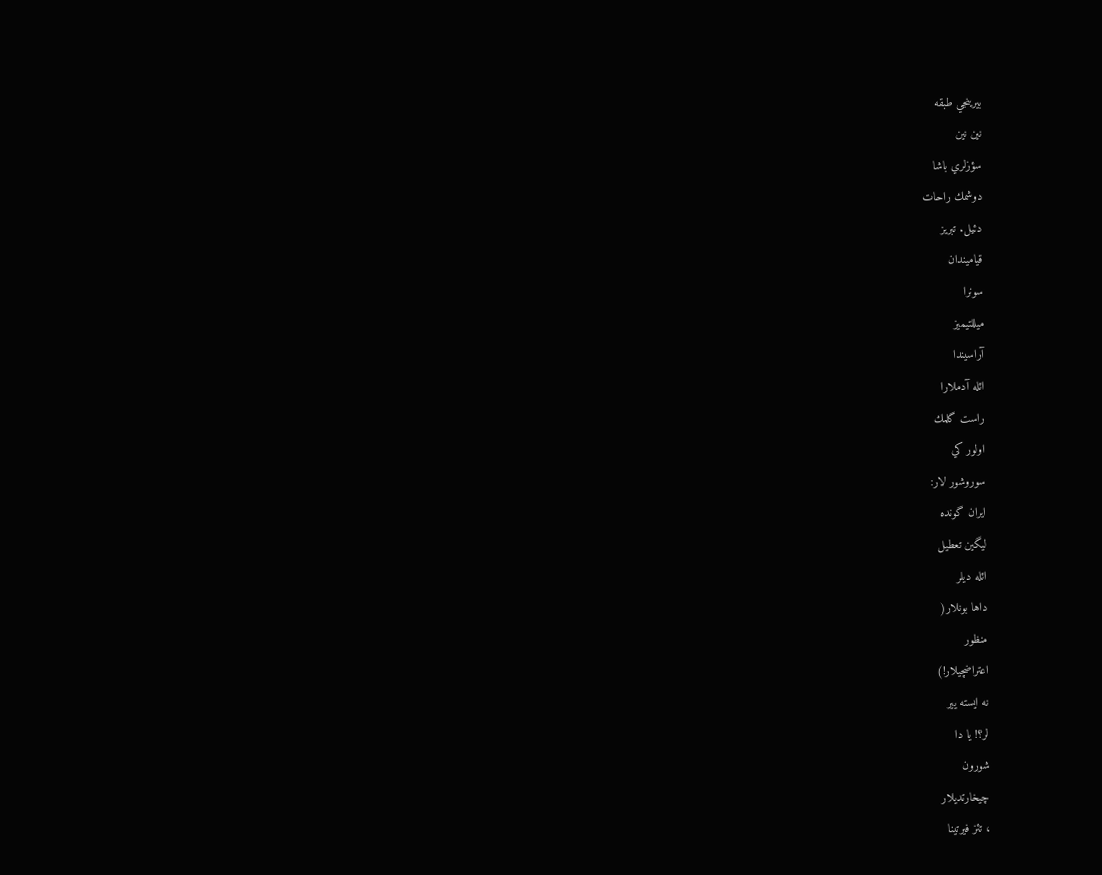بيرينجي طبقه
نين نين
سؤزلري باشا
دوشمك راحات
دئيل. تبريز
قياميندان
سونرا
ميللتيميز
آراسيندا
ائله آدملارا
راست گلمك
اولور كي
سوروشور لار:
ايران گونده
ليگين تعطيل
ائله ديلر
داها بونلار(
منظور
اعتراضچيلار!)
نه ايسته يير
لر؟! يا دا
شورون
چيخارتديلار
، تئز فيرتينا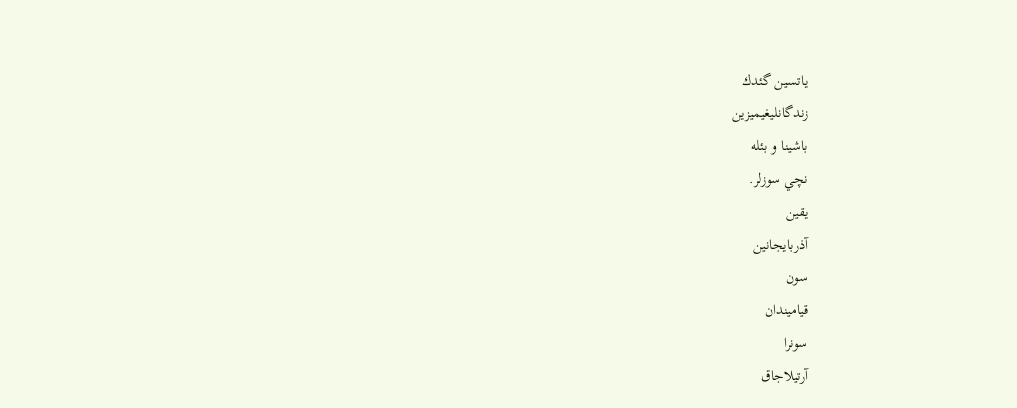ياتسين گئدك
زندگانليغيميزين
باشينا و بئله
نچي سوزلر.
يقين
آذربايجانين
سون
قياميندان
سونرا
آرتيلاجاق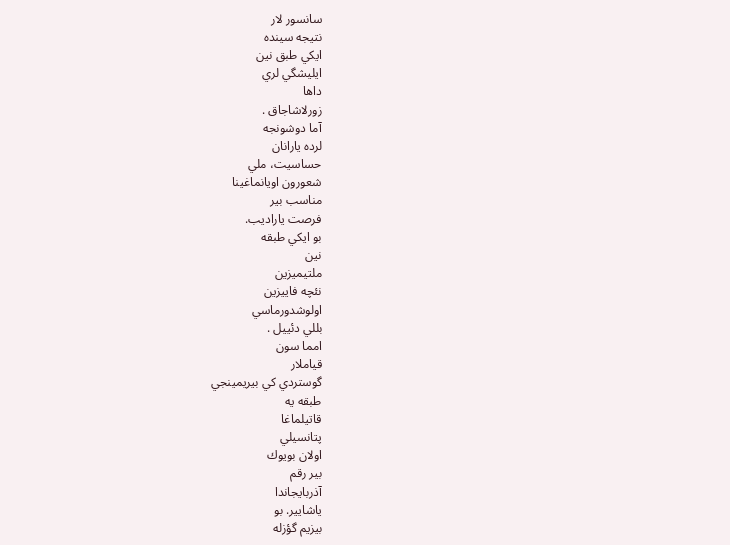سانسور لار
نتيجه سينده
ايكي طبق نين
ايليشگي لري
داها
زورلاشاجاق .
آما دوشونجه
لرده يارانان
حساسيت، ملي
شعورون اويانماغينا
مناسب بير
فرصت ياراديب.
بو ايكي طبقه
نين
ملتيميزين
نئچه فاييزين
اولوشدورماسي
بللي دئييل .
امما سون
قياملار
گوستردي كي بيريمينجي
طبقه يه
قاتيلماغا
پتانسيلي
اولان بويوك
بير رقم
آذربايجاندا
ياشايير. بو
بيزيم گؤزله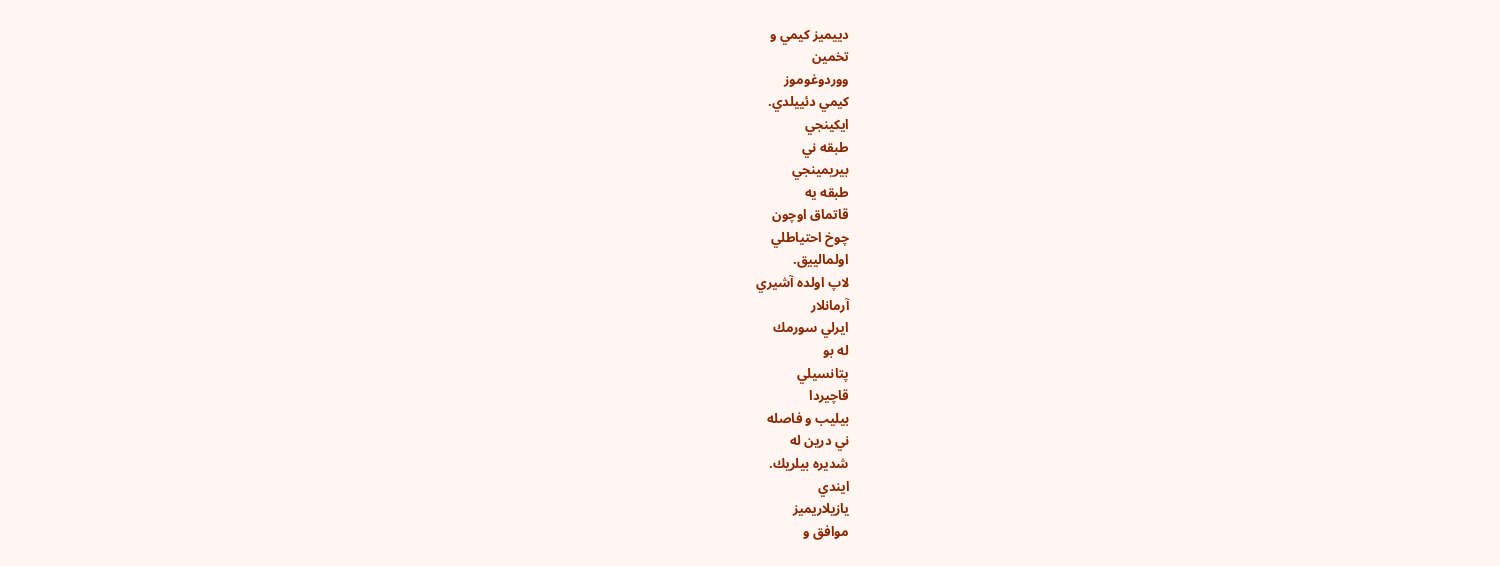دييميز كيمي و
تخمين
ووردوغوموز
كيمي دئييلدي.
ايكينجي
طبقه ني
بيريمينجي
طبقه يه
قاتماق اوچون
چوخ احتياطلي
اولمالييق.
لاپ اولده آشيري
آرمانلار
ايرلي سورمك
له بو
پتانسيلي
قاچيردا
بيليب و فاصله
ني درين له
شديره بيلريك.
ايندي
يازيلاريميز
موافق و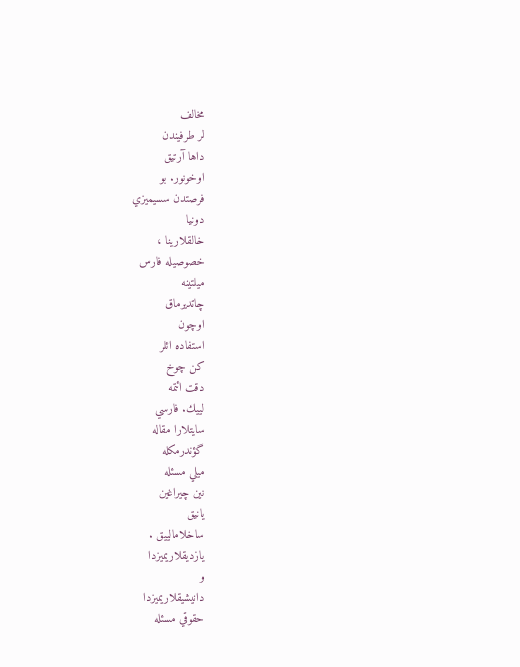مخالف
لر طرفيندن
داها آرتيق
اوخونور. بو
فرصتدن سسيميزي
دونيا
خالقلارينا ،
خصوصيله فارس
ميلتينه
چاتديرماق
اوچون
استفاده ائلر
كن چوخ
دقت ائتمه
لييك. فارسي
سايتلارا مقاله
گؤندرمكله
ميلي مسئله
نين چيراغين
يانيق
ساخلامالييق .
يازديقلاريميزدا
و
دانيشيقلاريميزدا
حقوقي مسئله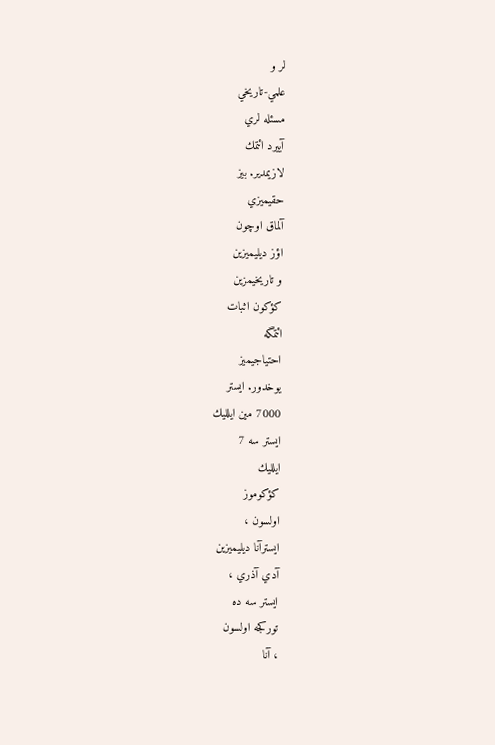لر و
علمي-تاريخي
مسئله لري
آييرد ائتمك
لازيمدير. بيز
حقيميزي
آلماق اوچون
اؤز ديليميزين
و تاريخيمزين
كؤكون اثبات
ائتمگه
احتياجيميز
يوخدور. ايستر
7000 مين ايلليك
ايستر سه 7
ايلليك
كؤكوموز
اولسون ،
ايسترآنا ديليميزين
آدي آذري ،
ايستر سه ده
توركجه اولسون
، آنا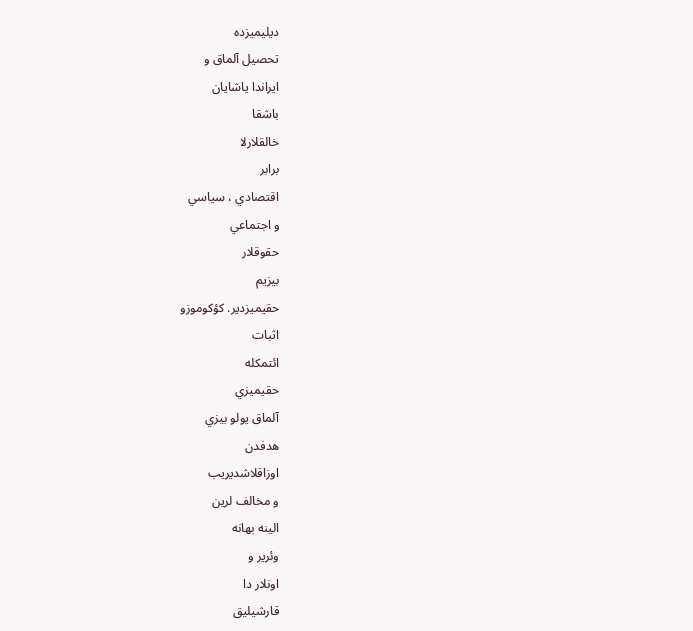ديليميزده
تحصيل آلماق و
ايراندا ياشايان
باشقا
خالقلارلا
برابر
اقتصادي ، سياسي
و اجتماعي
حقوقلار
بيزيم
حقيميزدير. كؤكوموزو
اثبات
ائتمكله
حقيميزي
آلماق يولو بيزي
هدفدن
اوزاقلاشديريب
و مخالف لرين
الينه بهانه
وئرير و
اونلار دا
قارشيليق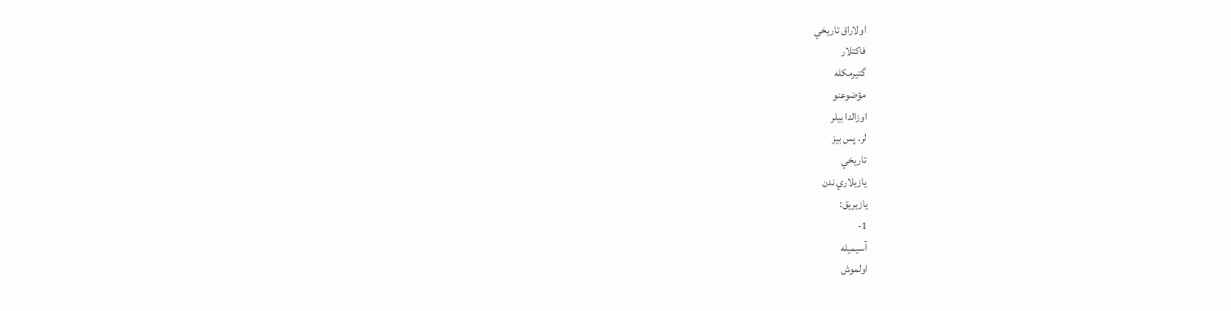اولاراق تاريخي
فاكتلار
گتيرمكله
مؤضوعنو
اوزالدا بيلر
لر. پس بيز
تاريخي
يازيلاري ندن
يازيريق:
1-
آسيميله
اولموش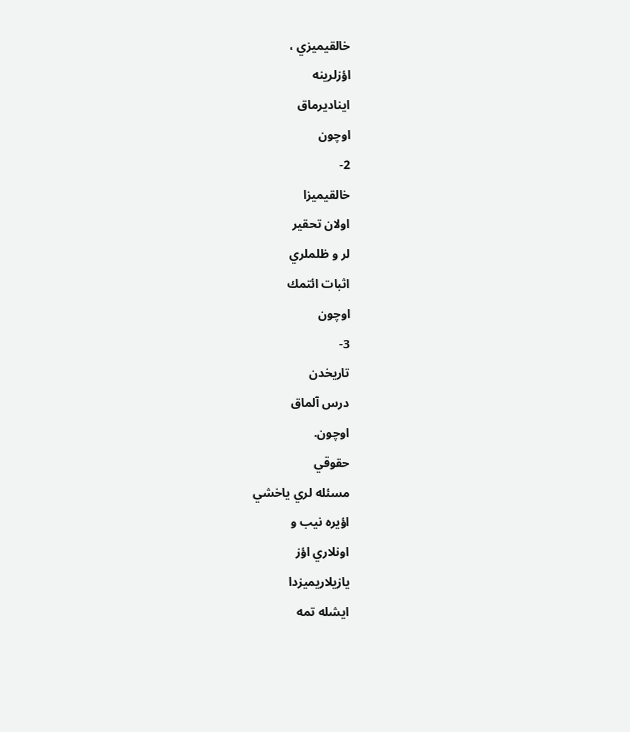خالقيميزي ،
اؤزلرينه
ايناديرماق
اوچون
2-
خالقيميزا
اولان تحقير
لر و ظلملري
اثبات ائتمك
اوچون
3-
تاريخدن
درس آلماق
اوچون.
حقوقي
مسئله لري ياخشي
اؤيره نيب و
اونلاري اؤز
يازيلاريميزدا
ايشله تمه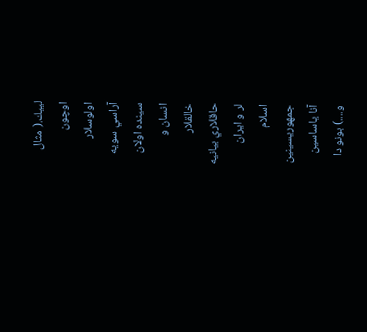لييك.( مثال
اوچون
اولوسلار
آراسي سويه
سينده اولان
انسان و
خالقلار
حاقلاري بيانيه
لر و ايران
اسلام
جمهوريسينين
آنا ياساسين
و....) بونو دا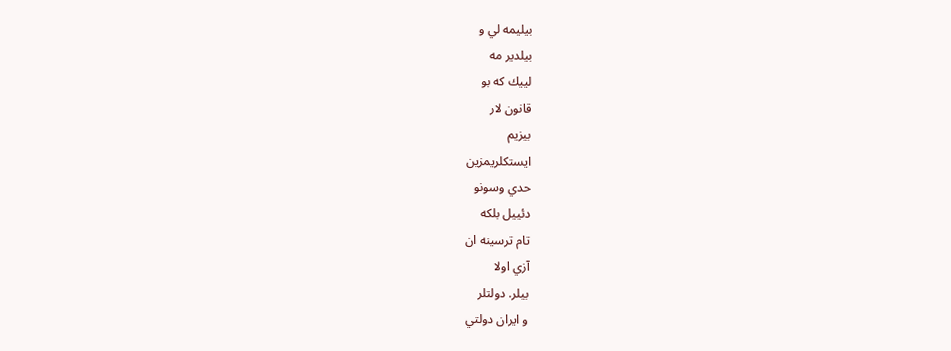بيليمه لي و
بيلدير مه
لييك كه بو
قانون لار
بيزيم
ايستكلريمزين
حدي وسونو
دئييل بلكه
تام ترسينه ان
آزي اولا
بيلر. دولتلر
و ايران دولتي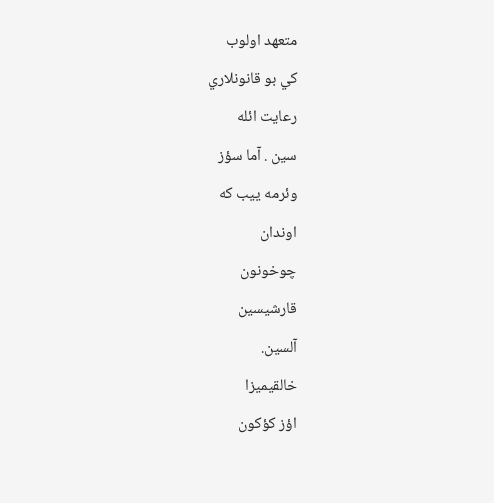متعهد اولوب
كي بو قانونلاري
رعايت ائله
سين . آما سؤز
وئرمه ييب كه
اوندان
چوخونون
قارشيسين
آلسين.
خالقيميزا
اؤز كؤكون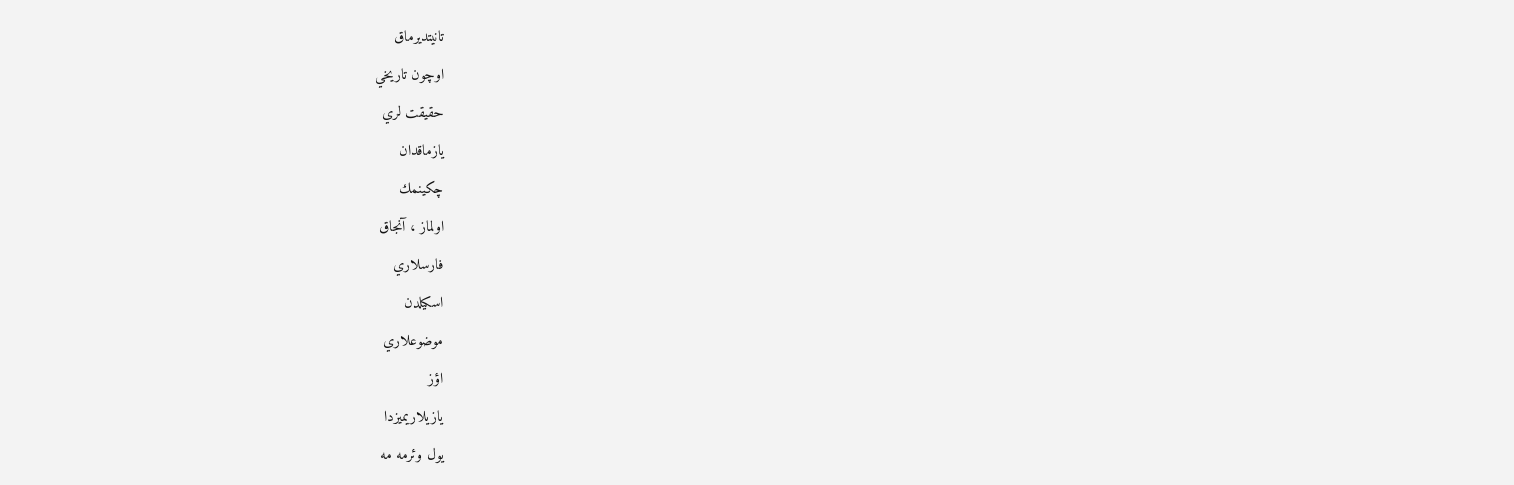تانيتديرماق
اوچون تاريخي
حقيقت لري
يازماقدان
چكينمك
اولماز ، آنجاق
فارسلاري
اسكيلدن
موضوعلاري
اؤز
يازيلاريميزدا
يول وئرمه مه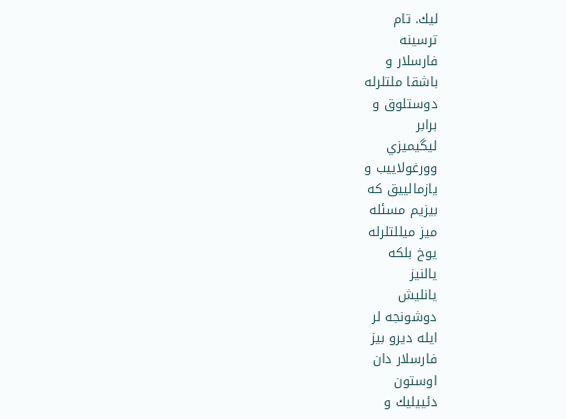ليك. تام
ترسينه
فارسلار و
باشقا ملتلرله
دوستلوق و
برابر
ليگيميزي
وورغولاييب و
يازمالييق كه
بيزيم مسئله
ميز ميللتلرله
يوخ بلكه
يالنيز
يانليش
دوشونجه لر
ايله ديرو بيز
فارسلار دان
اوستون
دئييليك و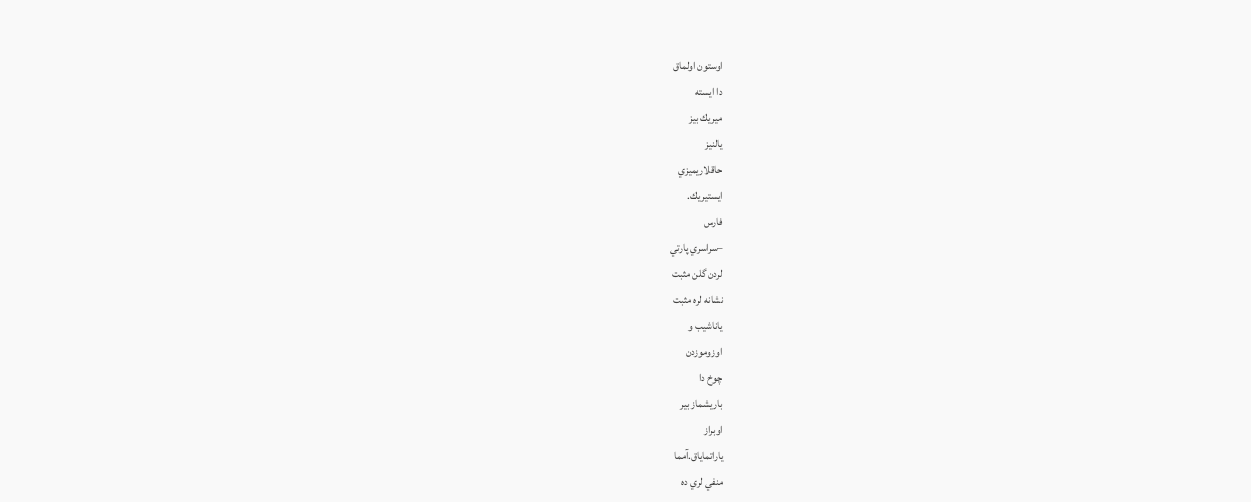اوستون اولماق
دا ايسته
ميريك بيز
يالنيز
حاقلاريميزي
ايستيريك.
فارس
–سراسري پارتي
لردن گلن مثبت
نشانه لره مثبت
ياناشيب و
اوزوموزدن
چوخ دا
باريشماز بير
اوبراز
ياراتماياق.آمما
منفي لري ده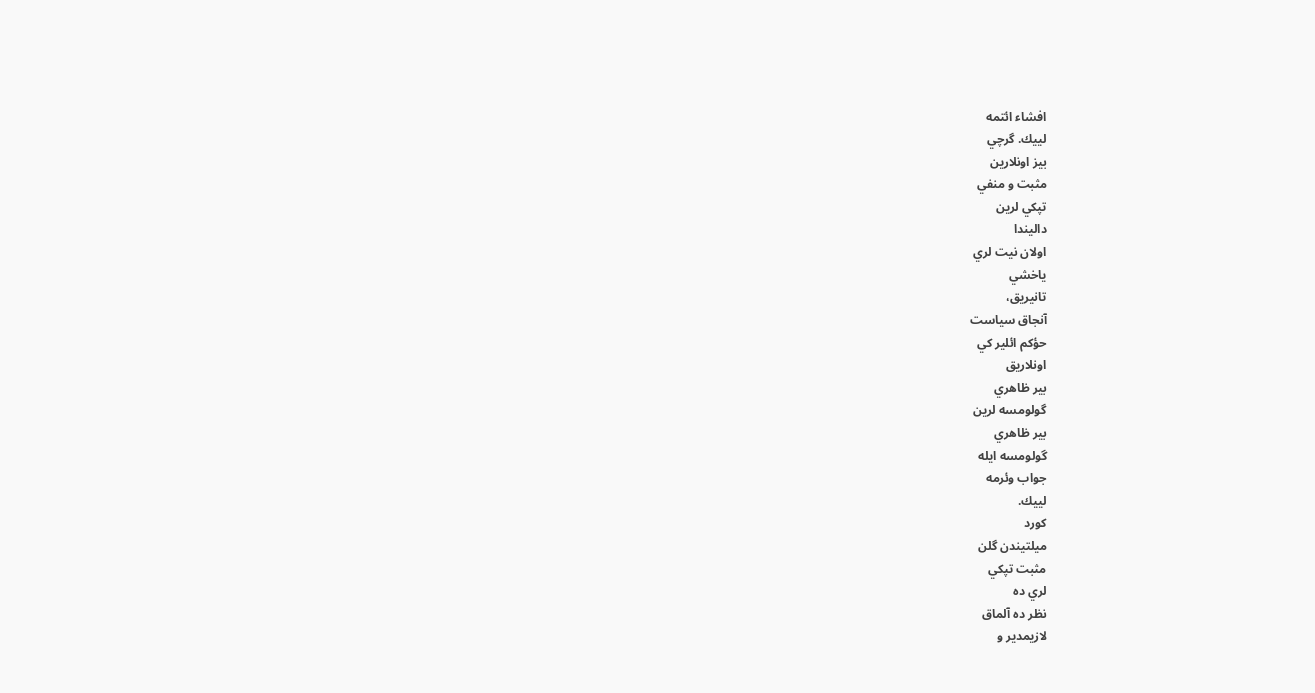افشاء ائتمه
لييك. گرچي
بيز اونلارين
مثبت و منفي
تپكي لرين
داليندا
اولان نيت لري
ياخشي
تانيريق،
آنجاق سياست
حؤكم ائلير كي
اونلاريق
بير ظاهري
گولومسه لرين
بير ظاهري
گولومسه ايله
جواب وئرمه
لييك.
كورد
ميلتيندن گلن
مثبت تپكي
لري ده
نظر ده آلماق
لازيمدير و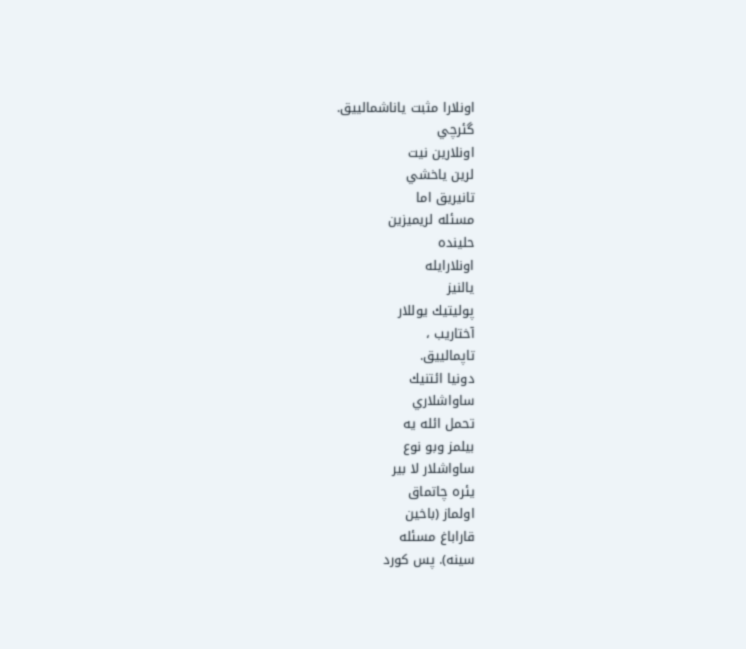اونلارا مثبت ياناشمالييق.
گئرچي
اونلارين نيت
لرين ياخشي
تانيريق اما
مسئله لريميزين
حلينده
اونلارايله
يالنيز
پوليتيك يوللار
آختاريب ،
تاپمالييق.
دونيا ائتنيك
ساواشلاري
تحمل ائله يه
بيلمز وبو نوع
ساواشلار لا بير
يئره چاتماق
اولماز (باخين
قاراباغ مسئله
سينه). پس كورد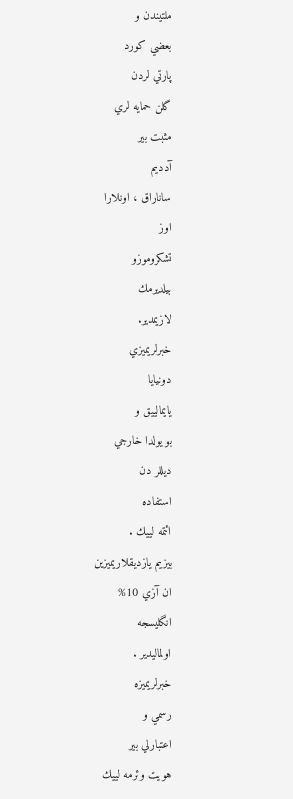ملتيندن و
بعضي كورد
پارتي لردن
گلن حمايه لري
مثبت بير
آدديم
ساناراق ، اونلارا
اوز
تشكروموزو
بيلديرمك
لازيمدير.
خبرلريميزي
دونيايا
يايمالييق و
بو يولدا خارجي
ديللر دن
استفاده
ائتمه لييك .
بيزيم يازديقلاريميزين
ان آزي 10%
انگليسجه
اولماليدير .
خبرلريميزه
رسمي و
اعتبارلي بير
هويت وئرمه لييك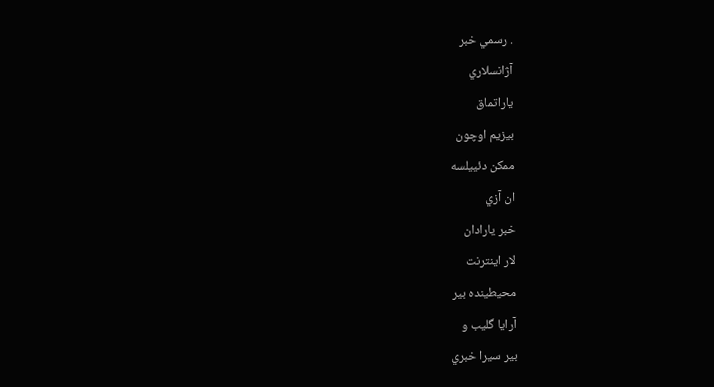. رسمي خبر
آژانسلاري
ياراتماق
بيزيم اوچون
ممكن دئييلسه
ان آزي
خبر يارادان
لار اينترنت
محيطينده بير
آرايا گليب و
بير سيرا خبري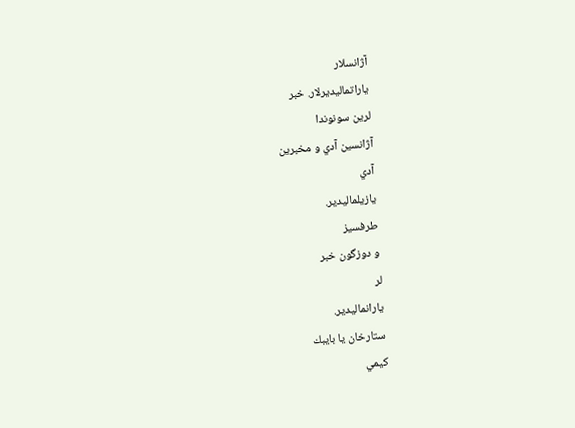آژانسلار
ياراتماليديرلار. خبر
لرين سونوندا
آژانسين آدي و مخبرين
آدي
يازيلماليدير.
طرفسيز
و دوزگون خبر
لر
يارانماليدير.
ستارخان يا بايبك
كيمي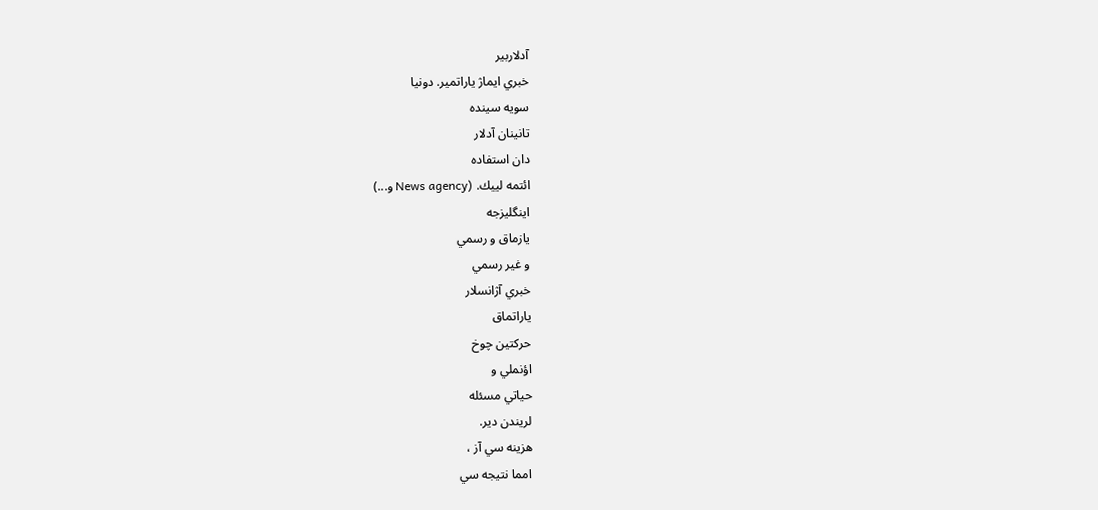آدلاربير
خبري ايماژ ياراتمير. دونيا
سويه سينده
تانينان آدلار
دان استفاده
ائتمه لييك. (News agency و...)
اينگليزجه
يازماق و رسمي
و غير رسمي
خبري آژانسلار
ياراتماق
حركتين چوخ
اؤنملي و
حياتي مسئله
لريندن دير.
هزينه سي آز ،
امما نتيجه سي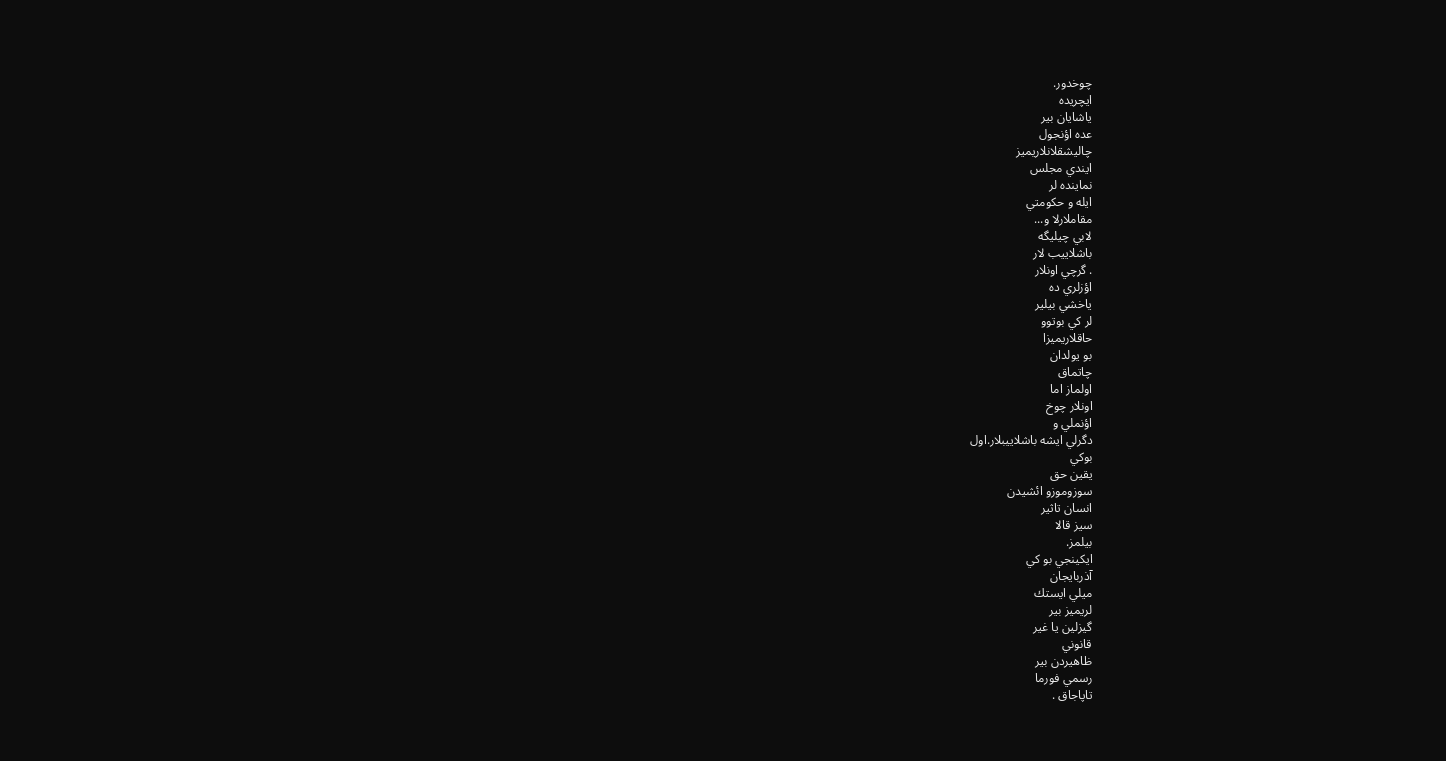چوخدور.
ايچريده
ياشايان بير
عده اؤنجول
چاليشقلانلاريميز
ايندي مجلس
نماينده لر
ايله و حكومتي
مقاملارلا و...
لابي چيليگه
باشلاييب لار
. گرچي اونلار
اؤزلري ده
ياخشي بيلير
لر كي بوتوو
حاقلاريميزا
بو يولدان
چاتماق
اولماز اما
اونلار چوخ
اؤنملي و
دگرلي ايشه باشلاييبلار.اول
بوكي
يقين حق
سوزوموزو ائشيدن
انسان تاثير
سيز قالا
بيلمز.
ايكينجي بو كي
آذربايجان
ميلي ايستك
لريميز بير
گيزلين يا غير
قانوني
ظاهيردن بير
رسمي فورما
تاپاجاق .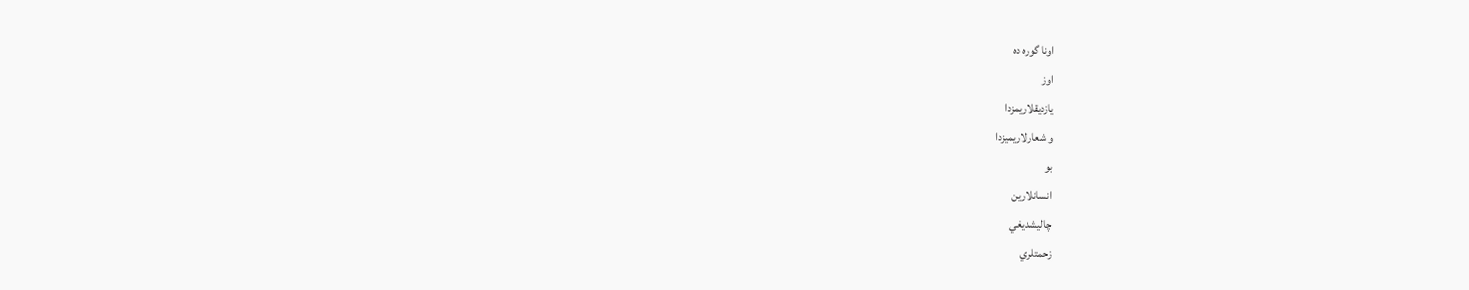اونا گوره ده
اوز
يازديقلاريمزدا
و شعارلاريميزدا
بو
انسانلارين
چاليشديغي
زحمتلري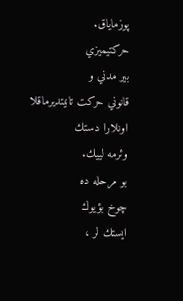پوزماياق.
حركتيميزي
بير مدني و
قانوني حركت تانيتديرماقلا
اونلارا دستك
وئرمه لييك.
بو مرحله ده
چوخ بؤيوك
ايستك لر ،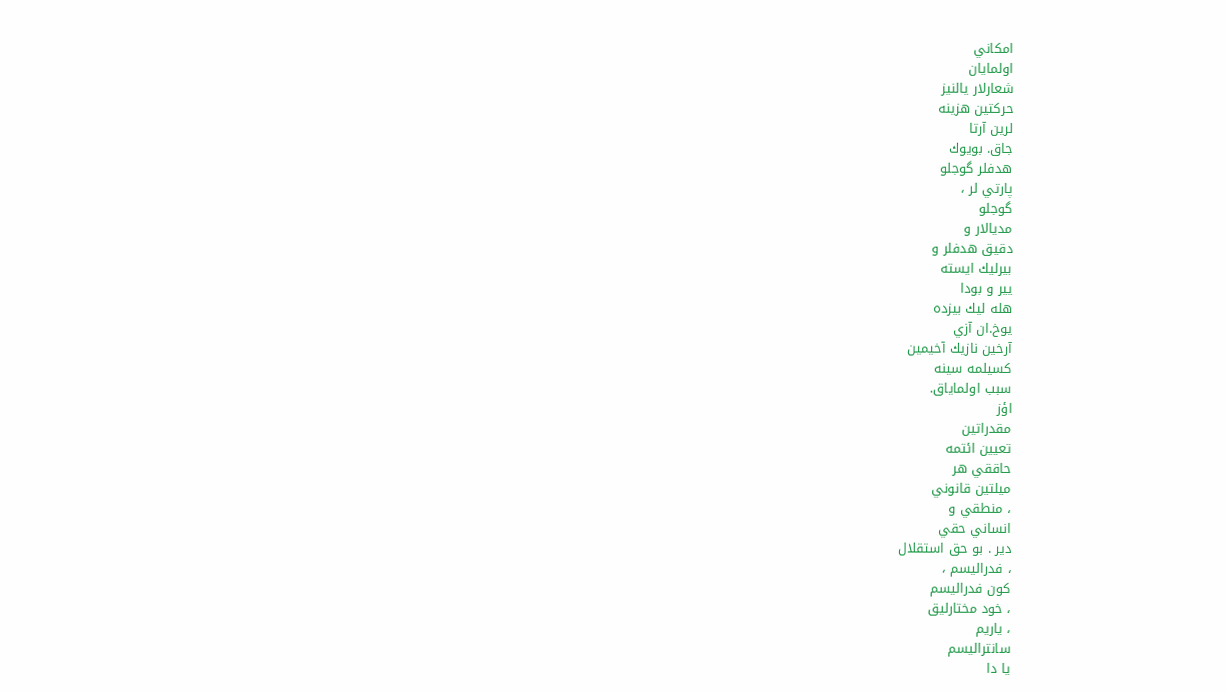امكاني
اولمايان
شعارلار يالنيز
حركتين هزينه
لرين آرتا
جاق. بويوك
هدفلر گوجلو
پارتي لر ،
گوجلو
مديالار و
دقيق هدفلر و
بيرليك ايسته
يير و بودا
هله ليك بيزده
يوخ.ان آزي
آرخين نازيك آخيمين
كسيلمه سينه
سبب اولماياق.
اؤز
مقدراتين
تعيين ائتمه
حاققي هر
ميلتين قانوني
، منطقي و
انساني حقي
دير . بو حق استقلال
، فدراليسم ،
كون فدراليسم
، خود مختارليق
، ياريم
سانتراليسم
يا دا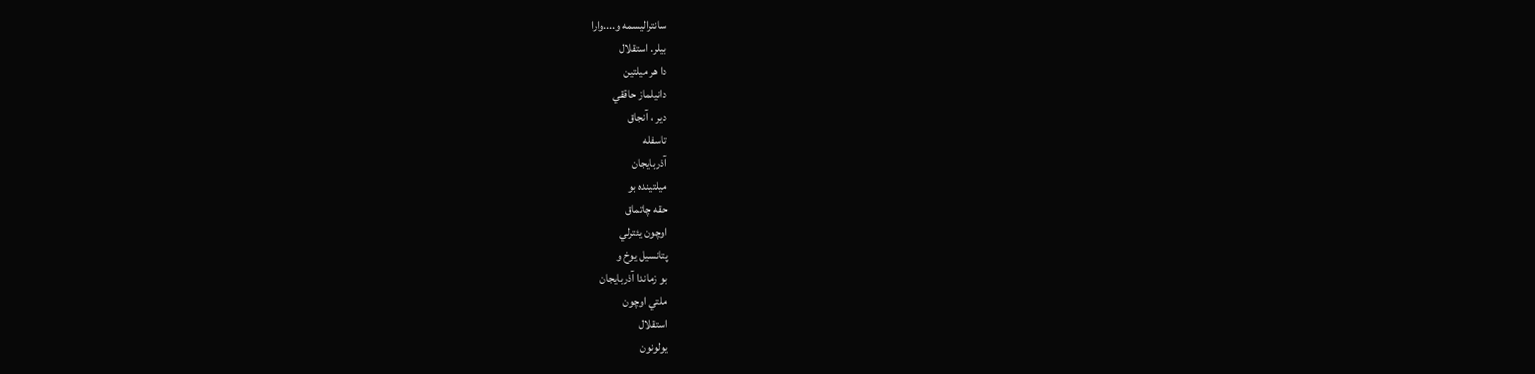سانتراليسمه و....وارا
بيلر. استقلال
دا هر ميلتين
دانيلماز حاققي
دير ، آنجاق
تاسفله
آذربايجان
ميلتينده بو
حقه چاتماق
اوچون يئترلي
پتانسيل يوخ و
بو زماندا آذربايجان
ملتي اوچون
استقلال
يولونون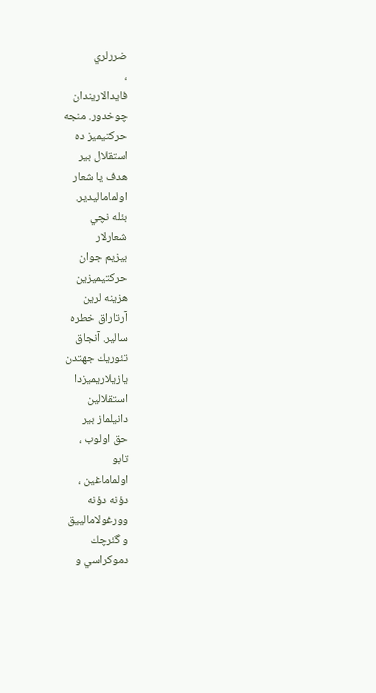ضررلري
،
فايدالاريندان
چوخدور. منجه
حركتيميز ده
استقلال بير
هدف يا شعار
اولماماليدير.
بئله نچي
شعارلار
بيزيم جوان
حركتيميزين
هزينه لرين
آرتاراق خطره
سالير. آنجاق
تئوريك جهتدن
يازيلاريميزدا
استقلالين
دانيلماز بير
حق اولوب ،
تابو
اولماماغين ،
دؤنه دؤنه
وورغولامالييق
و گئرچك
دموكراسي و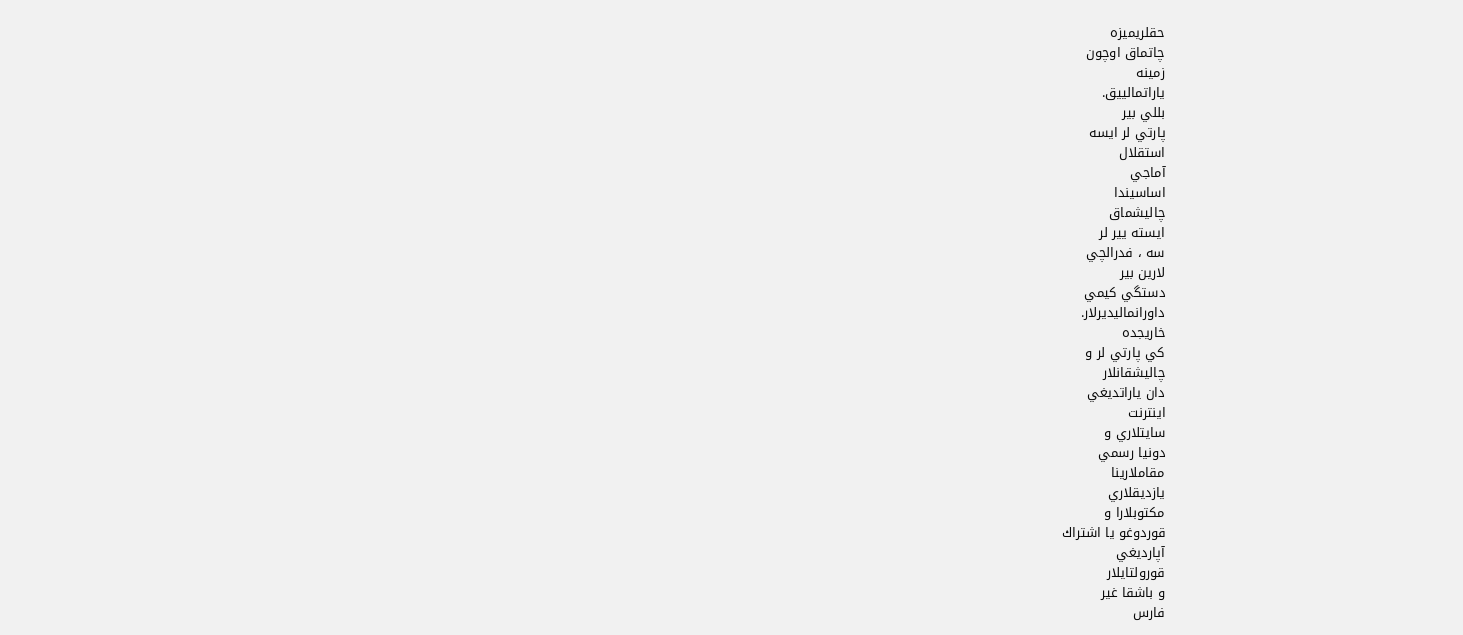حقلريميزه
چاتماق اوچون
زمينه
ياراتمالييق.
بللي بير
پارتي لر ايسه
استقلال
آماجي
اساسيندا
چاليشماق
ايسته يير لر
سه ، فدرالچي
لارين بير
دستگي كيمي
داورانماليديرلار.
خاريجده
كي پارتي لر و
چاليشقانلار
دان ياراتديغي
اينترنت
سايتلاري و
دونيا رسمي
مقاملارينا
يازديقلاري
مكتوبلارا و
قوردوغو يا اشتراك
آپارديغي
قورولتايلار
و باشقا غير
فارس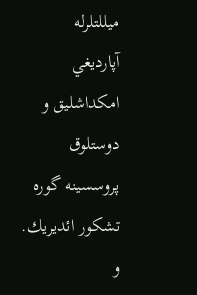ميللتلرله
آپارديغي
امكداشليق و
دوستلوق
پروسسينه گوره
تشكور ائديريك.
و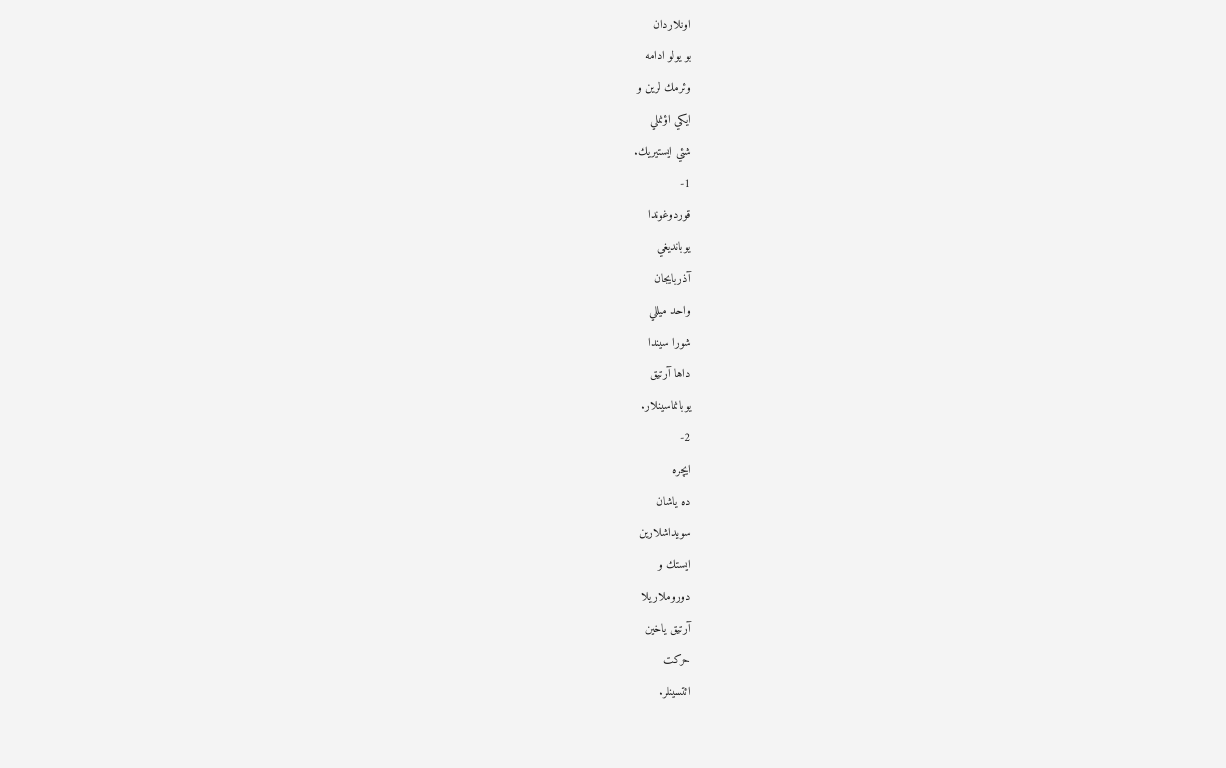اونلاردان
بو يولو ادامه
وئرمك لرين و
ايكي اؤنملي
شئي ايستيريك.
1-
قوردوغوندا
يوبانديغي
آذربايجان
واحد ميللي
شورا سيندا
داها آرتيق
يوبانماسينلار.
2-
ايچره
ده ياشان
سويداشلارين
ايستك و
دوروملاريلا
آرتيق ياخين
حركت
ائتسينلر.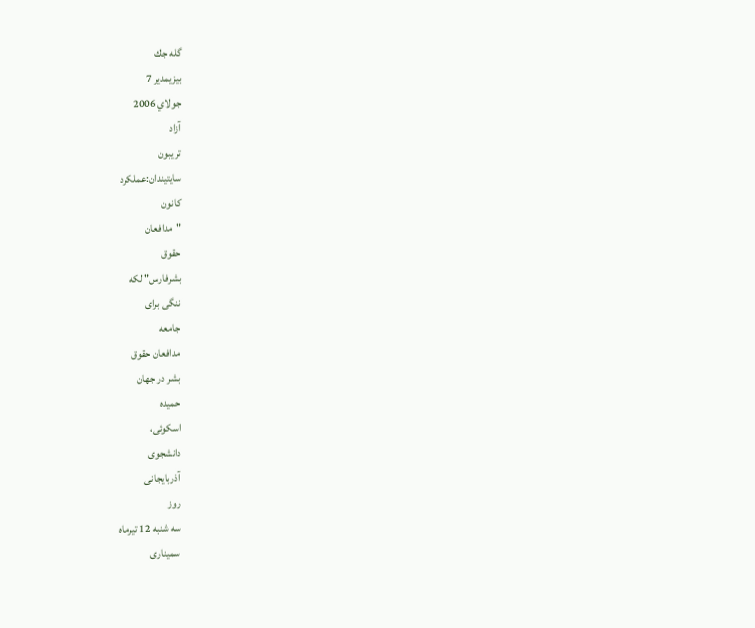گله جك
بيزيمدير 7
جولاي 2006
آزاد
تريبون
سايتيندان:عملکرد
کانون
"مدافعان
حقوق
بشرفارس" لکه
ننگی برای
جامعه
مدافعان حقوق
بشر در جهان
حمیده
اسکوئی،
دانشجوی
آذربایجانی
روز
سه شنبه 12 تیرماه
سميناری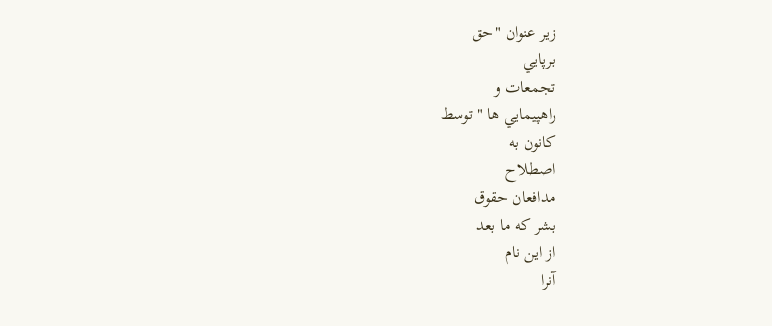زیر عنوان "حق
برپايي
تجمعات و
راهپيمايي ها " توسط
کانون به
اصطلاح
مدافعان حقوق
بشر که ما بعد
از این نام
آنرا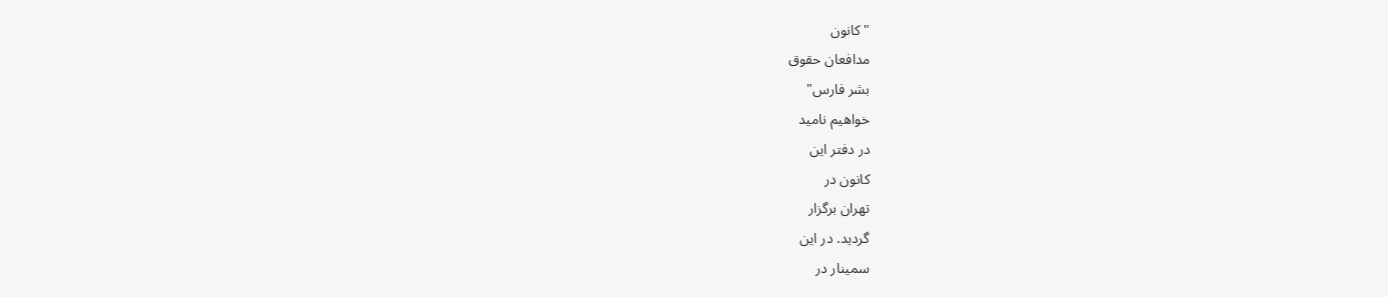"کانون
مدافعان حقوق
بشر فارس"
خواهیم نامید
در دفتر این
کانون در
تهران برگزار
گردید. در این
سمینار در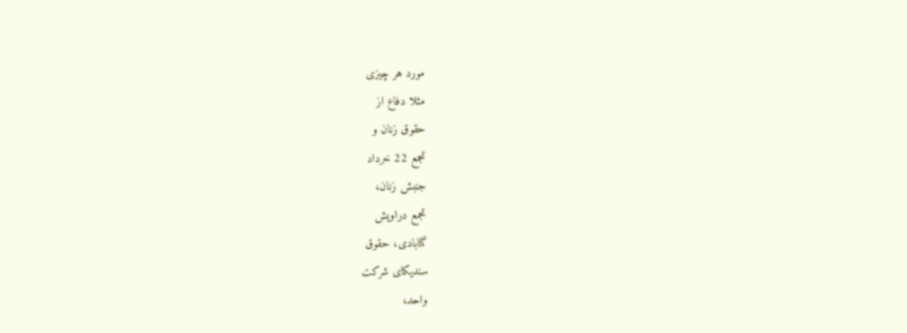مورد هر چیزی
مثلا دفاع از
حقوق زنان و
تجمع 22 خرداد
جنبش زنان،
تجمع دراویش
گنابادی، حقوق
سندیکای شرکت
واحد،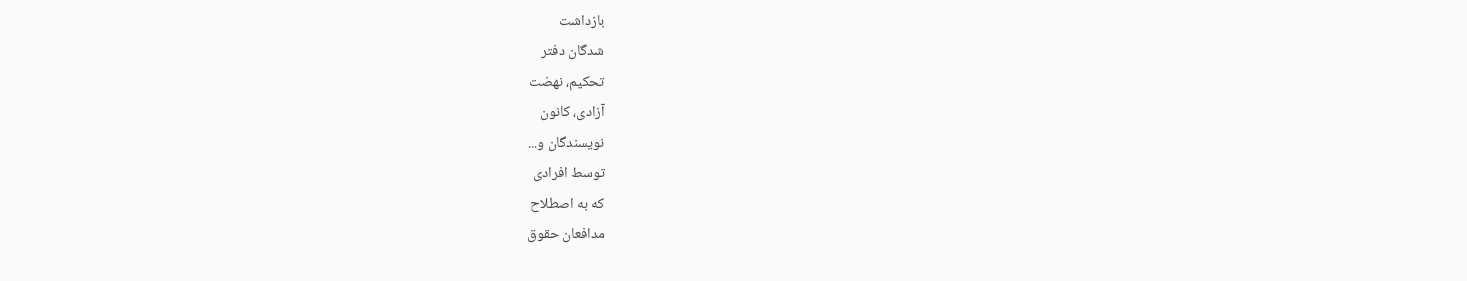بازداشت
شدگان دفتر
تحکیم، نهضت
آزادی، کانون
نویسندگان و...
توسط افرادی
که به اصطلاح
مدافعان حقوق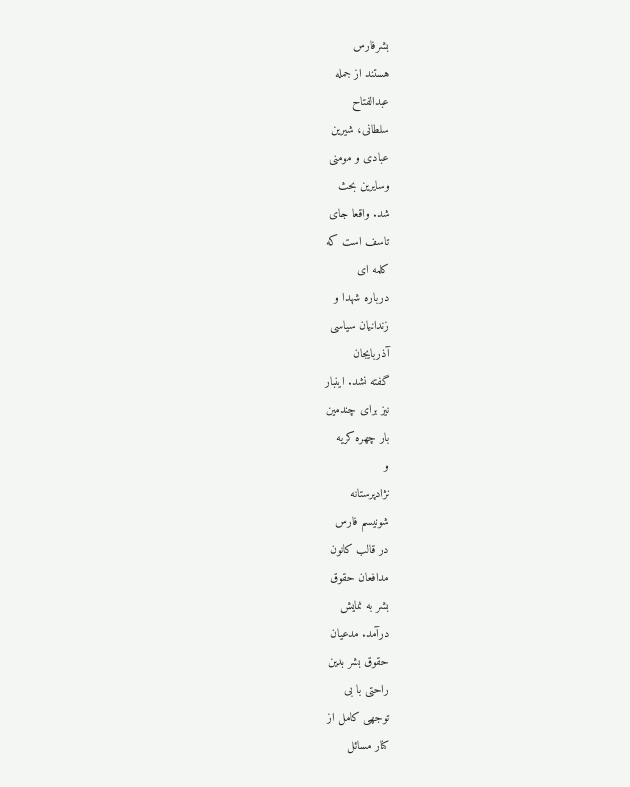بشرفارس
هستند از جمله
عبدالفتاح
سلطانی، شیرین
عبادی و مومنی
وسایرین بحث
شد. واقعا جای
تاسف است که
کلمه ای
درباره شهدا و
زندانیان سیاسی
آذربایجان
گفته نشد. اینبار
نیز برای چندمین
بار چهره کریه
و
نژادپرستانه
شونیسم فارس
در قالب کانون
مدافعان حقوق
بشر به نمایش
درآمد. مدعیان
حقوق بشر بدین
راحتی با بی
توجهی کامل از
کنار مسائل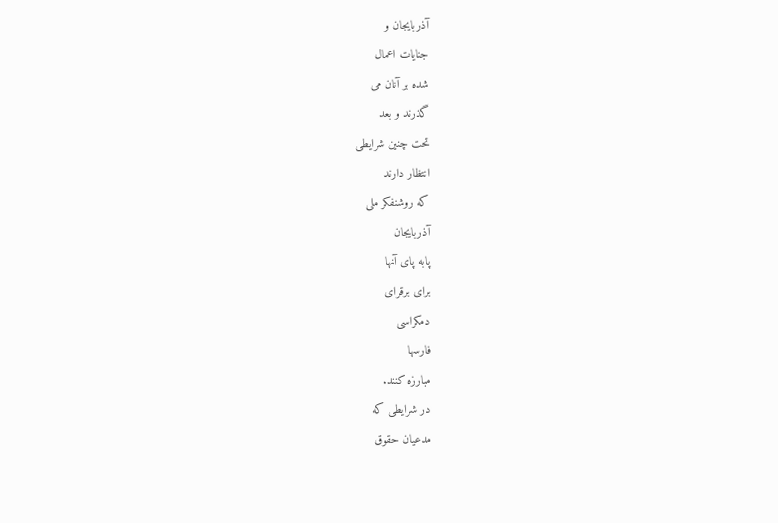آذربایجان و
جنایات اعمال
شده بر آنان می
گذرند و بعد
تحت چنین شرایطی
انتظار دارند
که روشنفکر ملی
آذربایجان
پابه پای آنها
برای برقرای
دمکراسی
فارسها
مبارزه کنند.
در شرایطی که
مدعیان حقوق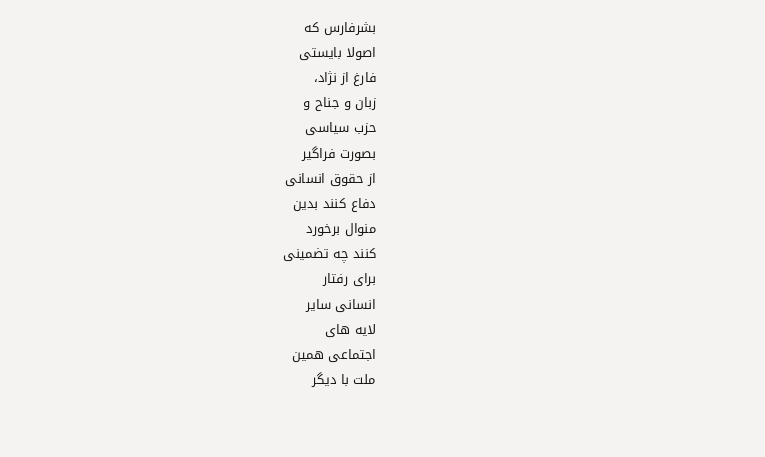بشرفارس که
اصولا بایستی
فارغ از نژاد،
زبان و جناح و
حزب سیاسی
بصورت فراگیر
از حقوق انسانی
دفاع کنند بدین
منوال برخورد
کنند چه تضمینی
برای رفتار
انسانی سایر
لایه های
اجتماعی همین
ملت با دیگر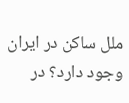ملل ساکن در ایران
وجود دارد؟ در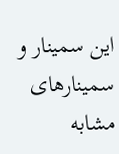این سمینار و
سمینارهای
مشابه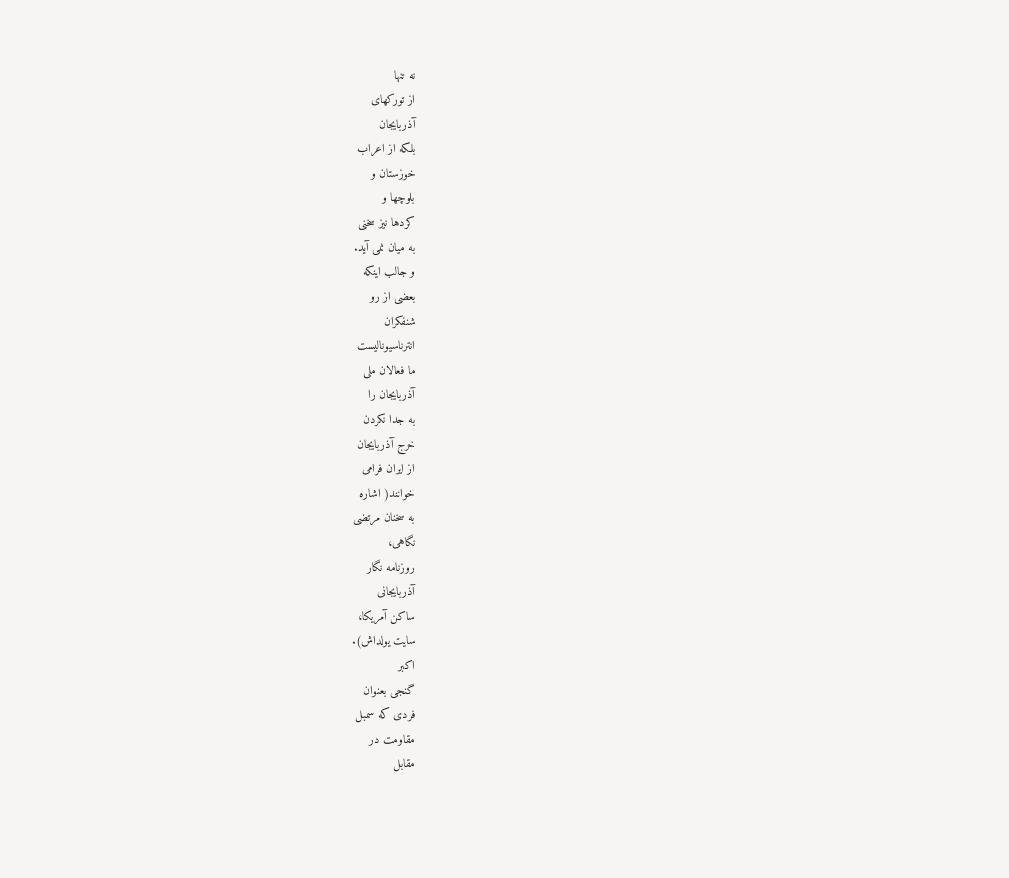نه تنها
از تورکهای
آذربایجان
بلکه از اعراب
خوزستان و
بلوچها و
کردها نیز سخنی
به میان نمی آید.
و جالب اینکه
بعضی از رو
شنفکران
انترناسیونالیست
ما فعالان ملی
آذربایجان را
به جدا نکردن
خرج آذربایجان
از ایران فرامی
خوانند( اشاره
به سخنان مرتضی
نگاهی،
روزنامه نگار
آذربایجانی
ساکن آمریکا،
سایت یولداش).
اکبر
گنجی بعنوان
فردی که سمبل
مقاومت در
مقابل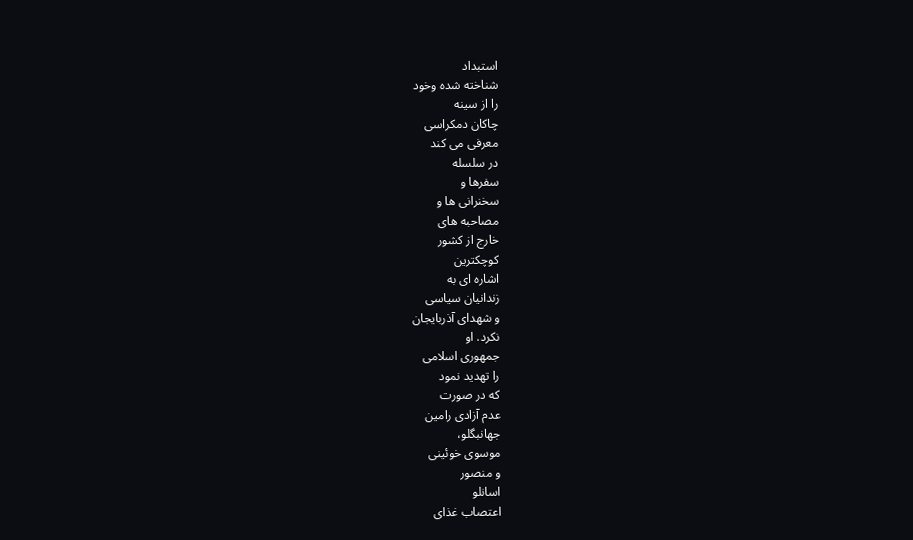استبداد
شناخته شده وخود
را از سینه
چاکان دمکراسی
معرفی می کند
در سلسله
سفرها و
سخنرانی ها و
مصاحبه های
خارج از کشور
کوچکترین
اشاره ای به
زندانیان سیاسی
و شهدای آذربایجان
نکرد. او
جمهوری اسلامی
را تهدید نمود
که در صورت
عدم آزادی رامین
جهانبگلو،
موسوی خوئینی
و منصور
اسانلو
اعتصاب غذای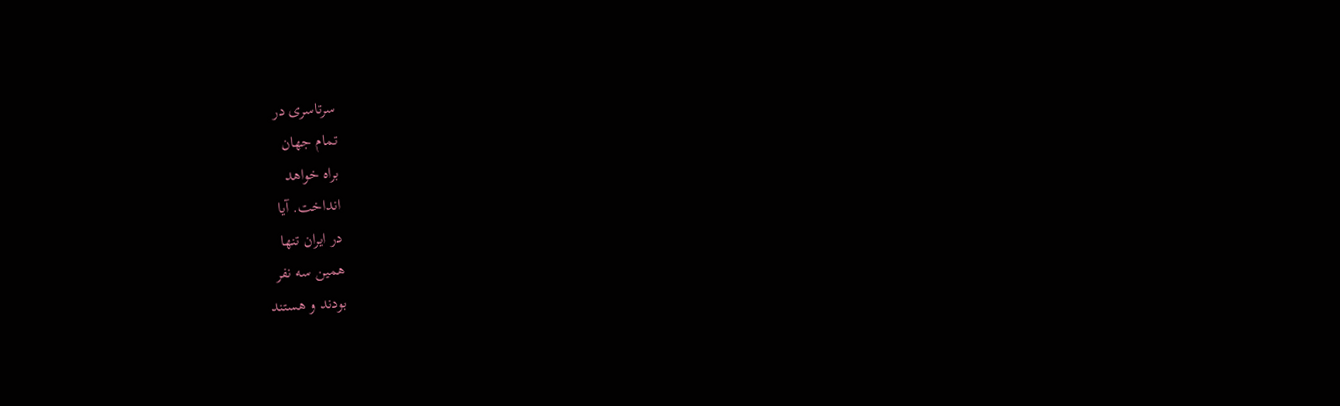سرتاسری در
تمام جهان
براه خواهد
انداخت. آیا
در ایران تنها
همین سه نفر
بودند و هستند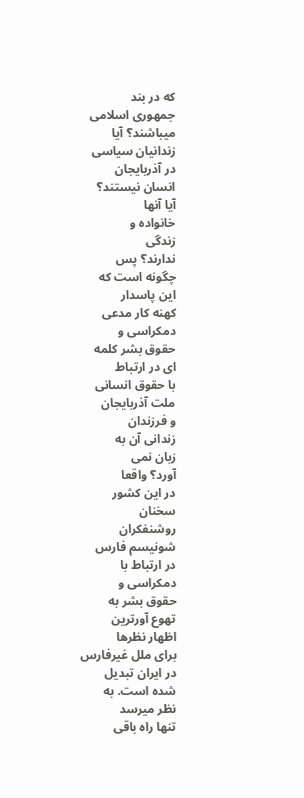که در بند
جمهوری اسلامی
میباشند؟ آیا
زندانیان سیاسی
در آذربایجان
انسان نیستند؟
آیا آنها
خانواده و
زندگی
ندارند؟ پس
چگونه است که
این پاسدار
کهنه کار مدعی
دمکراسی و
حقوق بشر کلمه
ای در ارتباط
با حقوق انسانی
ملت آذربایجان
و فرزندان
زندانی آن به
زبان نمی
آورد؟ واقعا
در این کشور
سخنان
روشنفکران
شونیسم فارس
در ارتباط با
دمکراسی و
حقوق بشر به
تهوع آورترین
اظهار نظرها
برای ملل غیرفارس
در ایران تبدیل
شده است. به
نظر میرسد
تنها راه باقی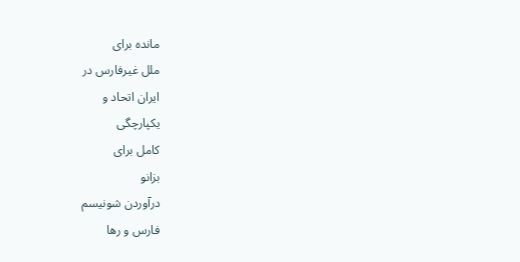مانده برای
ملل غیرفارس در
ایران اتحاد و
یکپارچگی
کامل برای
بزانو
درآوردن شونیسم
فارس و رها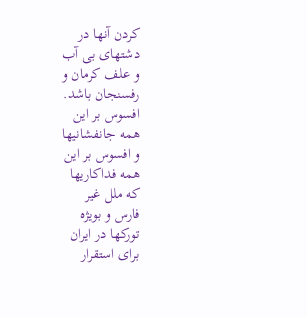کردن آنها در
دشتهای بی آب
و علف کرمان و
رفسنجان باشد.
افسوس بر این
همه جانفشانیها
و افسوس بر این
همه فداکاریها
که ملل غیر
فارس و بویژه
تورکها در ایران
برای استقرار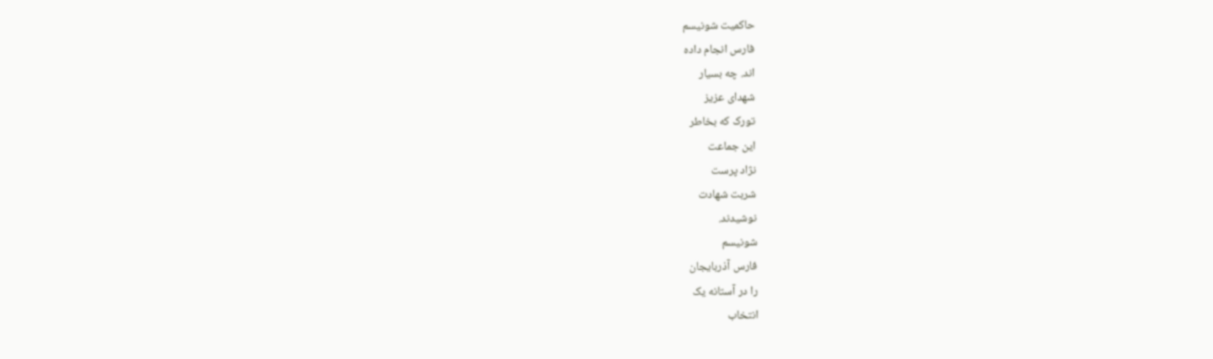حاکمیت شونیسم
فارس انجام داده
اند. چه بسیار
شهدای عزیز
تورک که بخاطر
این جماعت
نژاد پرست
شربت شهادت
نوشیدند.
شونیسم
فارس آذربایجان
را در آستانه یک
انتخاب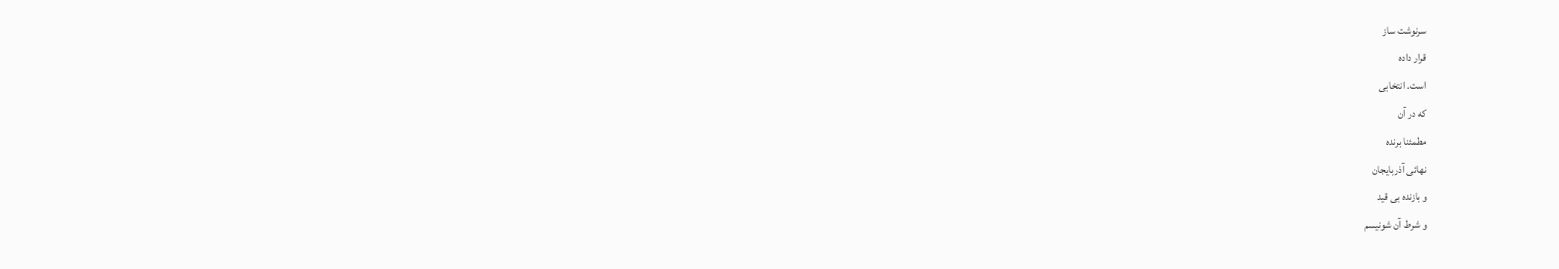سرنوشت ساز
قرار داده
است. انتخابی
که در آن
مطمئنا برنده
نهائی آذربایجان
و بازنده بی قید
و شرط آن شونیسم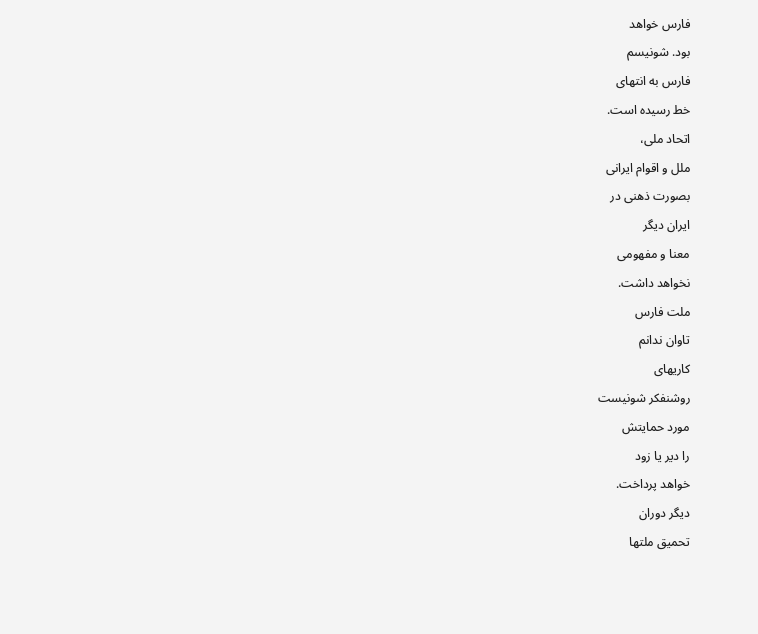فارس خواهد
بود. شونیسم
فارس به انتهای
خط رسیده است.
اتحاد ملی،
ملل و اقوام ایرانی
بصورت ذهنی در
ایران دیگر
معنا و مفهومی
نخواهد داشت.
ملت فارس
تاوان ندانم
کاریهای
روشنفکر شونیست
مورد حمایتش
را دیر یا زود
خواهد پرداخت.
دیگر دوران
تحمیق ملتها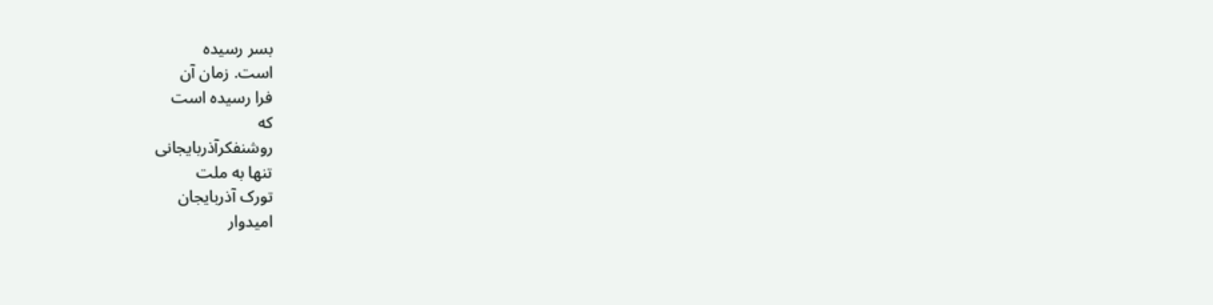بسر رسیده
است. زمان آن
فرا رسیده است
که
روشنفکرآذربایجانی
تنها به ملت
تورک آذربایجان
امیدوار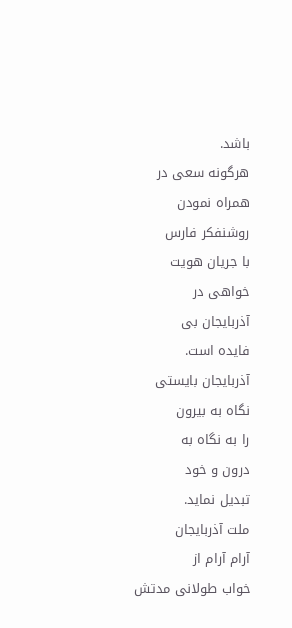باشد.
هرگونه سعی در
همراه نمودن
روشنفکر فارس
با جریان هویت
خواهی در
آذربایجان بی
فایده است.
آذربایجان بایستی
نگاه به بیرون
را به نگاه به
درون و خود
تبدیل نماید.
ملت آذربایجان
آرام آرام از
خواب طولانی مدتش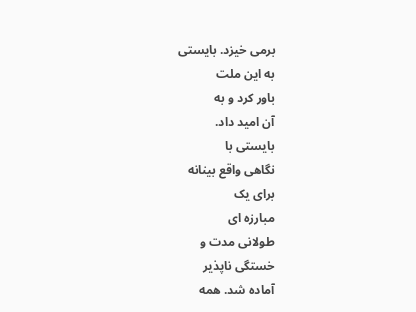برمی خیزد. بایستی
به این ملت
باور کرد و به
آن امید داد.
بایستی با
نگاهی واقع بینانه
برای یک
مبارزه ای
طولانی مدت و
خستگی ناپذیر
آماده شد. همه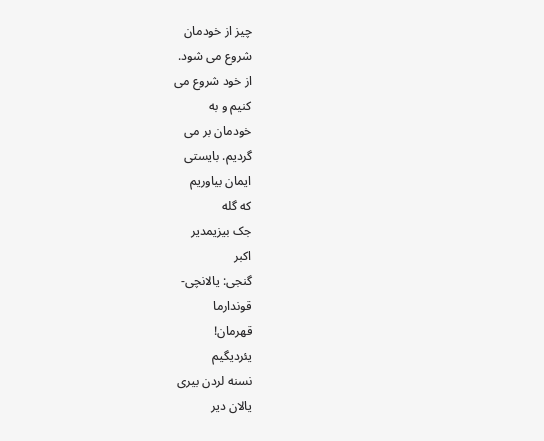چیز از خودمان
شروع می شود.
از خود شروع می
کنیم و به
خودمان بر می
گردیم. بایستی
ایمان بیاوریم
که گله
جک بیزیمدیر
اکبر
گنجی: یالانچی-
قوندارما
قهرمان!
یئردیگیم
نسنه لردن بیری
یالان دیر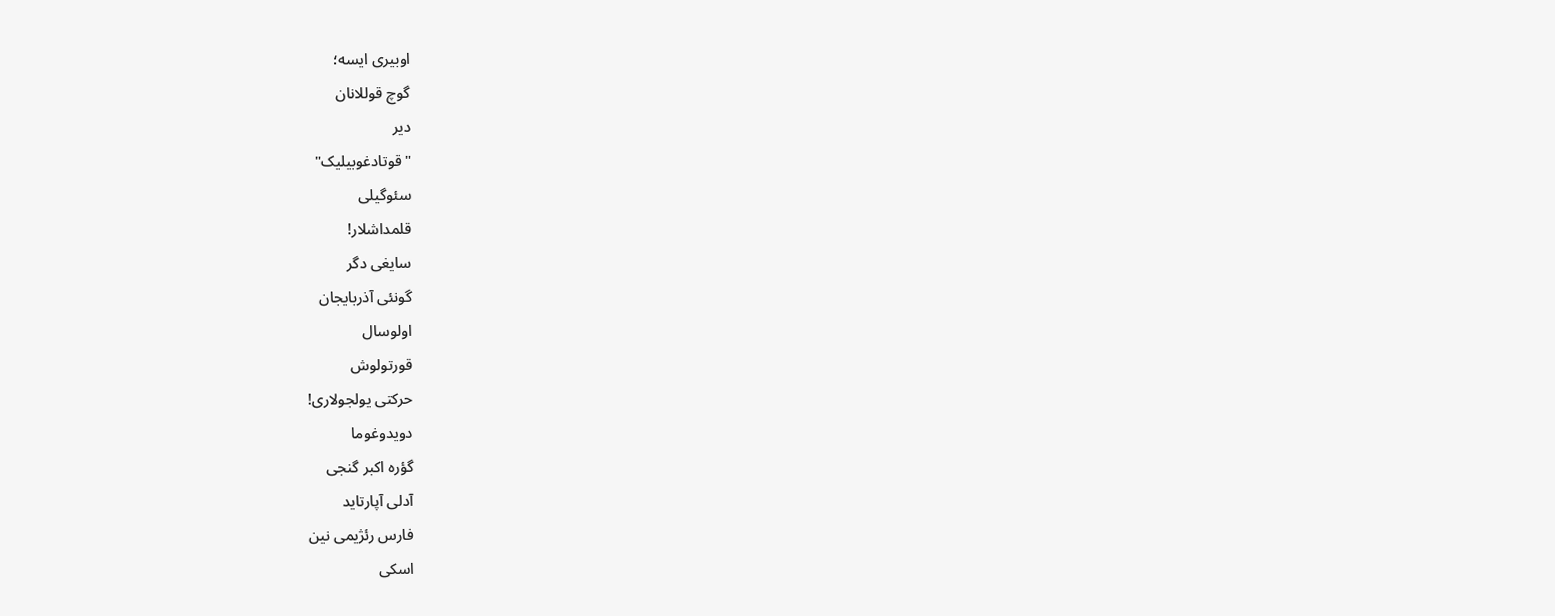اوبیری ایسه؛
گوچ قوللانان
دیر
"قوتادغوبیلیک"
سئوگیلی
قلمداشلار!
سایغی دگر
گونئی آذربایجان
اولوسال
قورتولوش
حرکتی یولجولاری!
دویدوغوما
گؤره اکبر گنجی
آدلی آپارتاید
فارس رئژیمی نین
اسکی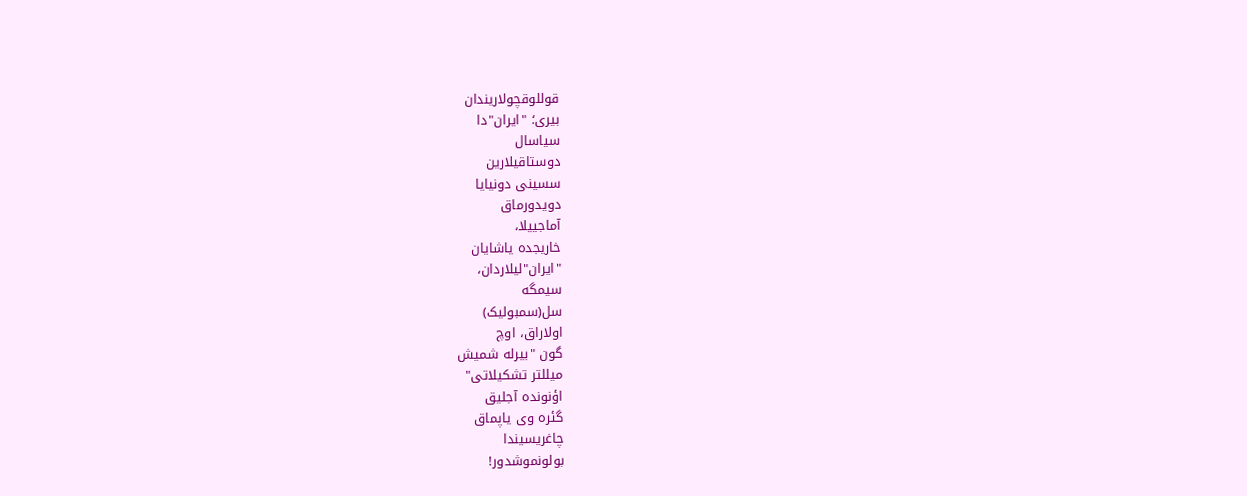قوللوقچولاریندان
بیری؛ "ایران"دا
سیاسال
دوستاقیلارین
سسینی دونیایا
دویدورماق
آماجییلا،
خاریجده یاشایان
"ایران"لیلاردان،
سیمگه
سل(سمبولیک)
اولاراق، اوچ
گون "بیرله شمیش
میللتر تشکیلاتی"
اؤنونده آجلیق
گئره وی یاپماق
چاغریسیندا
بولونموشدور!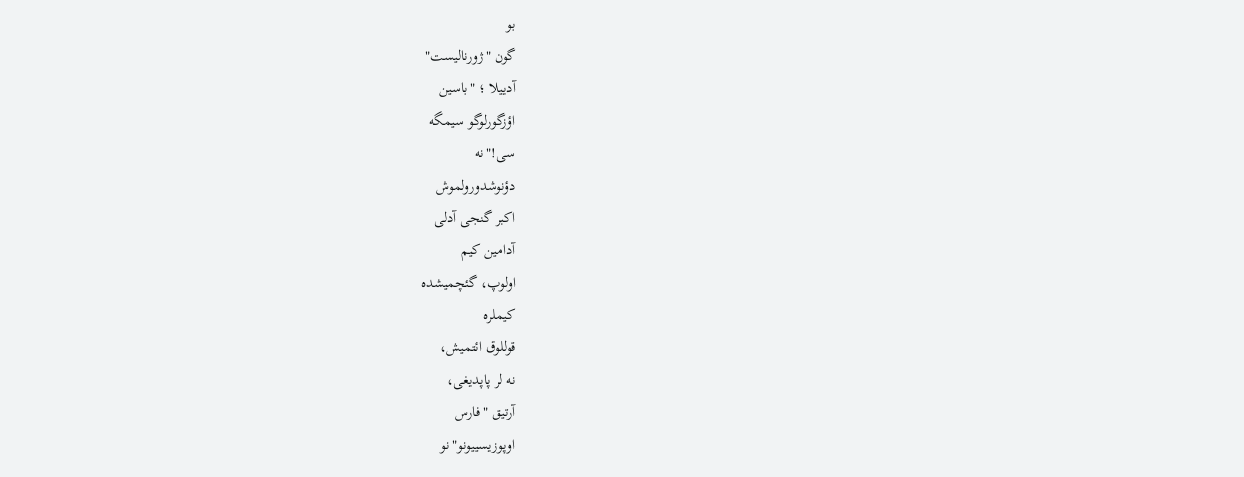بو
گون "ژورنالیست"
آدییلا ؛ "باسین
اؤزگورلوگو سیمگه
سی!"نه
دؤنوشدورولموش
اکبر گنجی آدلی
آدامین کیم
اولوپ، گئچمیشده
کیملره
قوللوق ائتمیش،
نه لر پاپدیغی،
آرتیق "فارس
اوپوزیسییونو"نو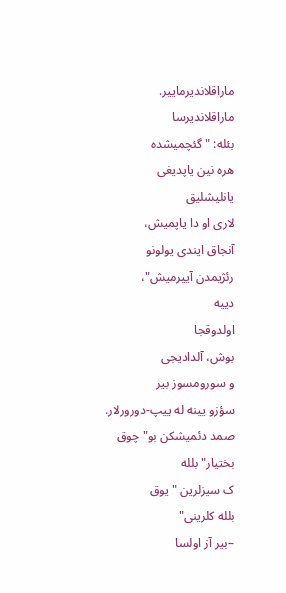ماراقلاندیرماییر.
ماراقلاندیرسا
بئله: "گئچمیشده
هره نین یاپدیغی
یانلیشلیق
لاری او دا یاپمیش،
آنجاق ایندی یولونو
رئژیمدن آییرمیش"،
دییه
اولدوقجا
بوش، آلدادیجی
و سورومسوز بیر
سؤزو یینه له ییپ-دورورلار.
صمد دئمیشکن بو"چوق
بختیار" بلله
ک سیزلرین "یوق
بلله کلرینی"
–بیر آز اولسا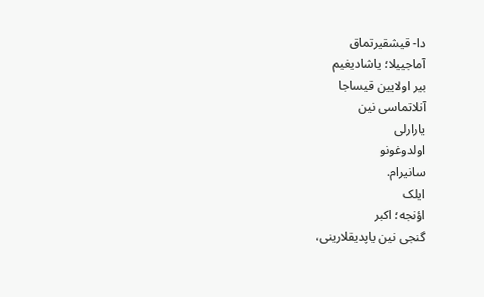دا- قیشقیرتماق
آماجییلا؛ یاشادیغیم
بیر اولایین قیساجا
آنلاتماسی نین
یارارلی
اولدوغونو
سانیرام.
ایلک
اؤنجه؛ اکبر
گنجی نین یاپدیقلارینی،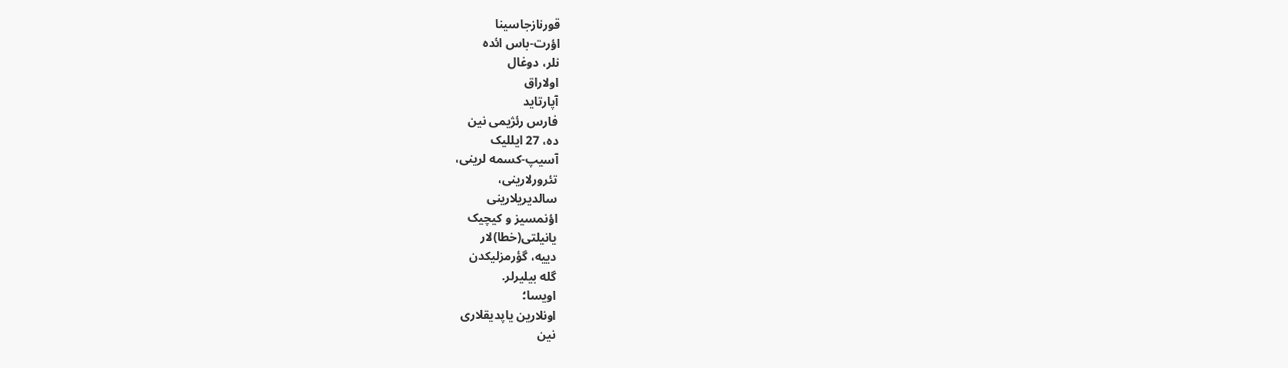قورنازجاسینا
اؤرت-باس ائده
نلر، دوغال
اولاراق
آپارتاید
فارس رئژیمی نین
ده، 27 ایللیک
آسیپ-کسمه لرینی،
تئرورلارینی،
سالدیریلارینی
اؤنمسیز و کیچیک
یانیلتی(خطا)لار
دییه، گؤرمزلیکدن
گله بیلیرلر.
اویسا؛
اونلارین یاپدیقلاری
نین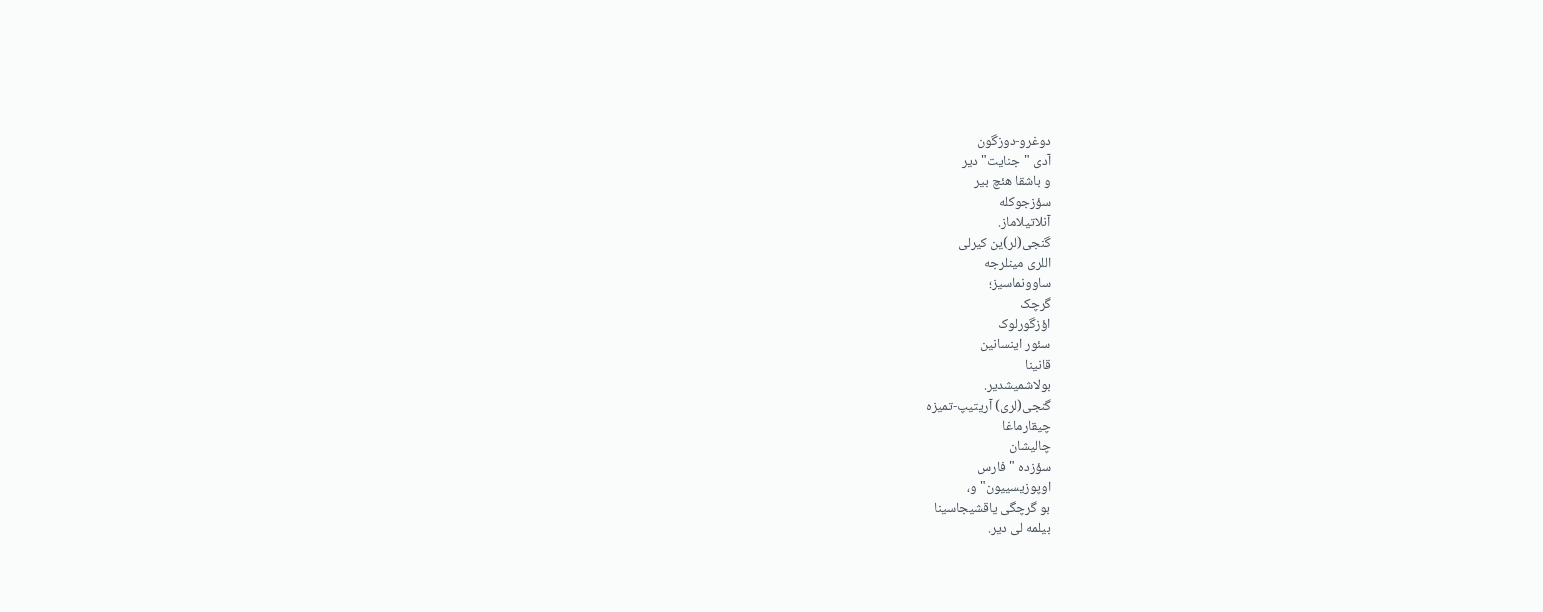دوغرو-دوزگون
آدی "جنایت"دیر
و باشقا هئچ بیر
سؤزجوکله
آنلاتیلاماز.
گنجی(لر)ین کیرلی
اللری مینلرجه
ساوونماسیز؛
گرچک
اؤزگورلوک
سئور اینسانین
قانینا
بولاشمیشدیر.
گنجی(لری) آریتیپ-تمیزه
چیقارماغا
چالیشان
سؤزده " فارس
اوپوزیسییون"و،
بو گرچگی یاقشیجاسینا
بیلمه لی دیر.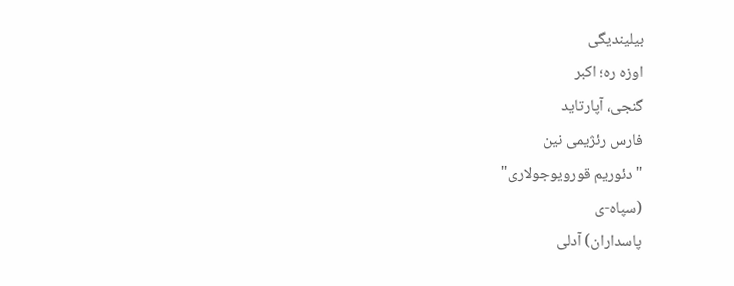بیلیندیگی
اوزه ره؛ اکبر
گنجی، آپارتاید
فارس رئژیمی نین
"دئوریم قورویوجولاری"
(سپاه-ی
پاسداران) آدلی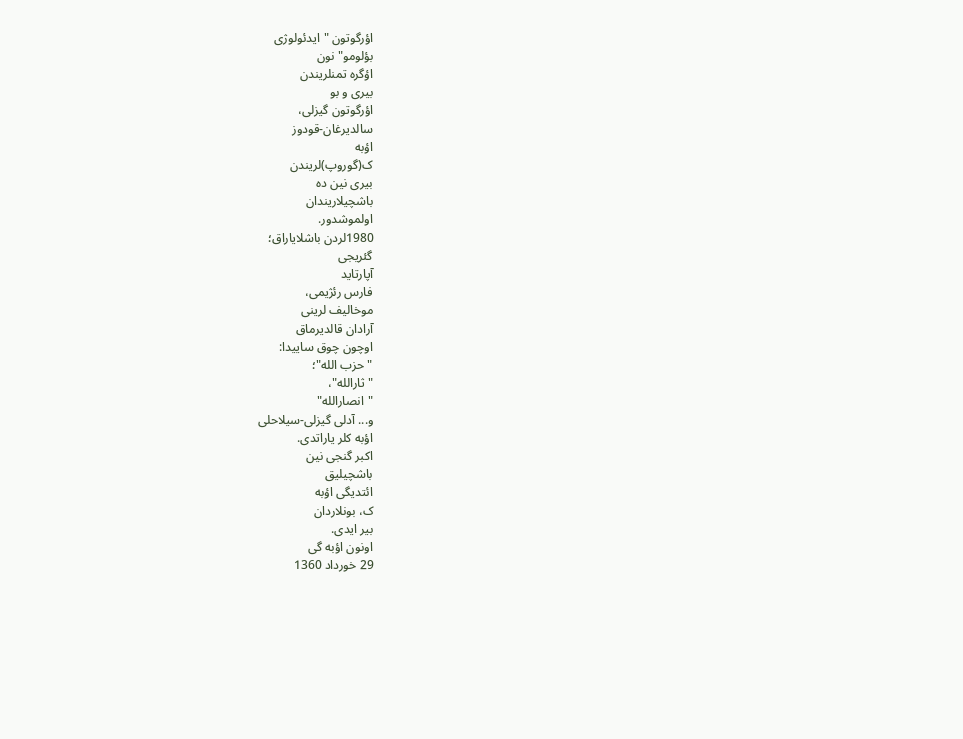اؤرگوتون "ایدئولوژی
بؤلومو"نون
اؤگره تمنلریندن
بیری و بو
اؤرگوتون گیزلی،
سالدیرغان-قودوز
اؤبه
ک(گوروپ)لریندن
بیری نین ده
باشچیلاریندان
اولموشدور.
1980لردن باشلایاراق؛
گئریجی
آپارتاید
فارس رئژیمی،
موخالیف لرینی
آرادان قالدیرماق
اوچون چوق ساییدا:
"حزب الله"؛
"ثارالله"،
"انصارالله"
و... آدلی گیزلی-سیلاحلی
اؤبه کلر یاراتدی.
اکبر گنجی نین
باشچیلیق
ائتدیگی اؤبه
ک، بونلاردان
بیر ایدی.
اونون اؤبه گی
29 خورداد 1360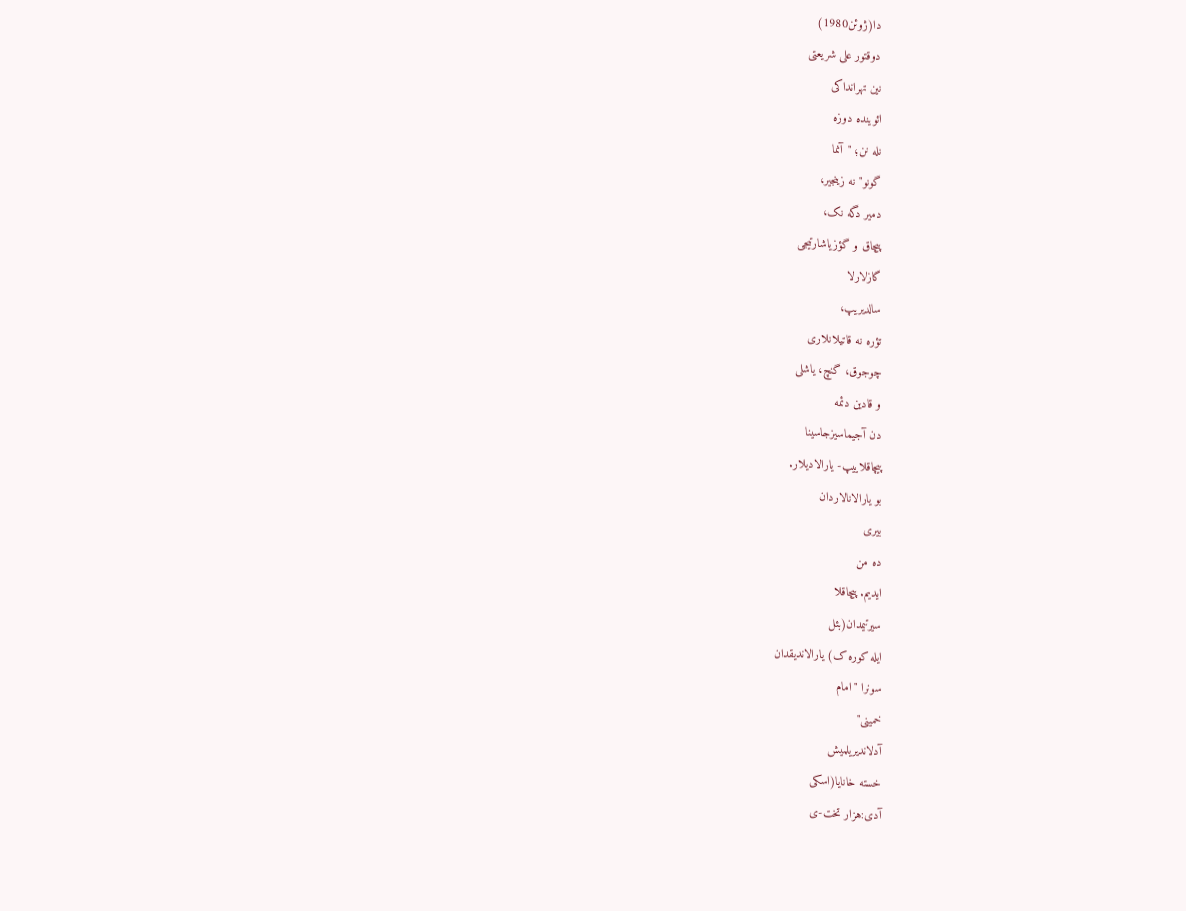دا(ژوئن1980)
دوقتور علی شریعتی
نین تهرانداکی
ائوینده دوزه
نله نن؛ "آنما
گونو"نه زینجیر،
دمیر دگه نک،
پیچاق و گؤزیاشارتیجی
گازلارلا
سالدیریپ،
تؤره نه قاتیلانلاری
چوجوق، گنچ، یاشلی
و قادین دئمه
دن آجیماسیزجاسینا
پیچاقلاییپ- یارالادیلار.
بو یارالانالاردان
بیری
ده من
ایدیم. پیچاقلا
سیرتیمدان(بئل
ایله کوره ک) یارالاندیقدان
سونرا "امام
خمینی"
آدلاندیریلمیش
خسته خانایا(اسکی
آدی:هزار تخت-ی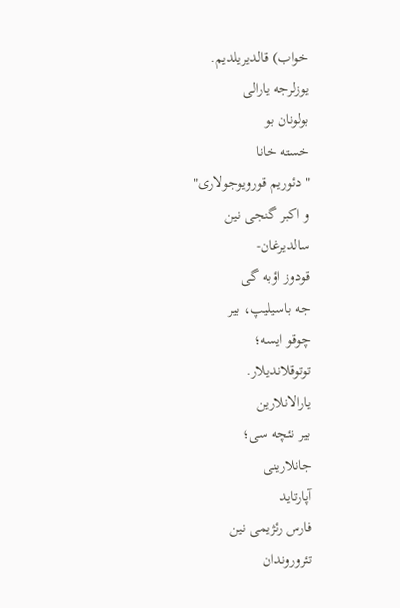خواب) قالدیریلدیم.
یوزلرجه یارالی
بولونان بو
خسته خانا
"دئوریم قورویوجولاری"
و اکبر گنجی نین
سالدیرغان-
قودوز اؤبه گی
جه باسیلیپ، بیر
چوقو ایسه؛
توتوقلاندیلار.
یارالانلارین
بیر نئچه سی؛
جانلارینی
آپارتاید
فارس رئژیمی نین
تئروروندان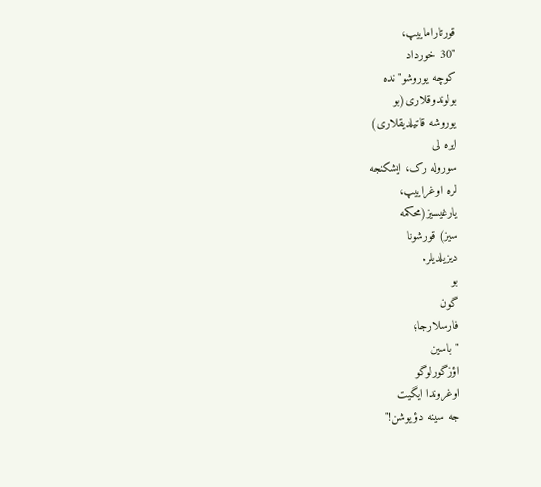قورتاراماییپ،
"30 خورداد
کوچه یوروشو"نده
بولوندوقلاری(بو
یوروشه قاتیلدیقلاری)
ایره لی
سوروله رک، ایشکنجه
لره اوغراییپ،
یارغیسیز(محکمه
سیز) قورشونا
دیزیلدیلر.
بو
گون
فارسلارجا؛
"باسین
اؤزگورلوگو
اوغروندا ایگیت
جه سینه دؤیوشن!"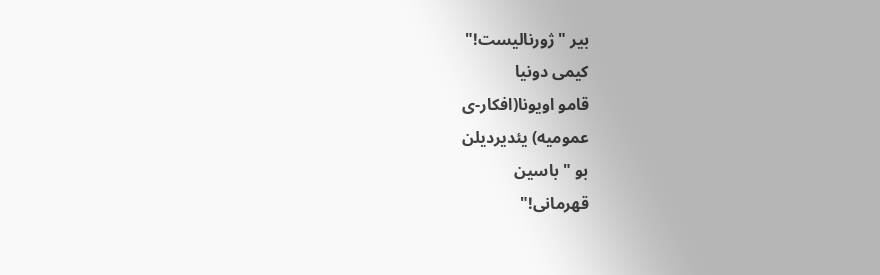بیر "ژورنالیست!"
کیمی دونیا
قامو اویونا(افکار-ی
عمومیه) یئدیردیلن
بو "باسین
قهرمانی!"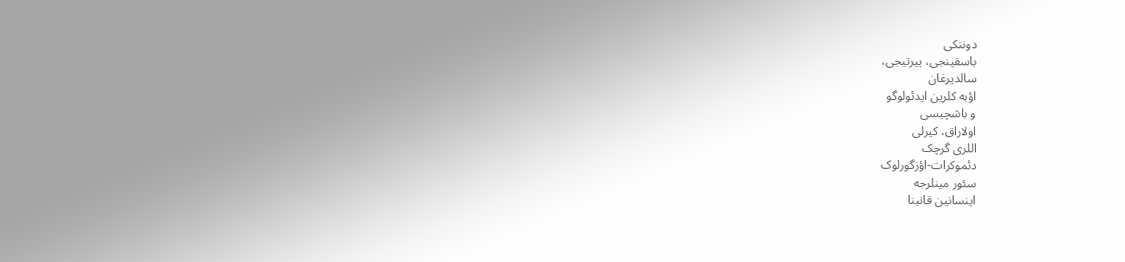دوننکی
باسقینجی، ییرتیجی،
سالدیرغان
اؤبه کلرین ایدئولوگو
و باشچیسی
اولاراق، کیرلی
اللری گرچک
دئموکرات-اؤزگورلوک
سئور مینلرجه
اینسانین قانینا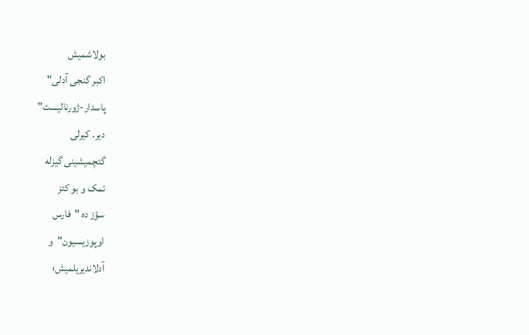بولاشمیش
اکبر گنجی آدلی"
پاسدار-ژورنالیست"
دیر. کیرلی
گئچمیشینی گیزله
تمک و بو کئز
سؤز ده "فارس
اوپوزیسیون"و
آدلاندیریلمیش؛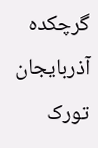گرچکده آذربایجان
تورک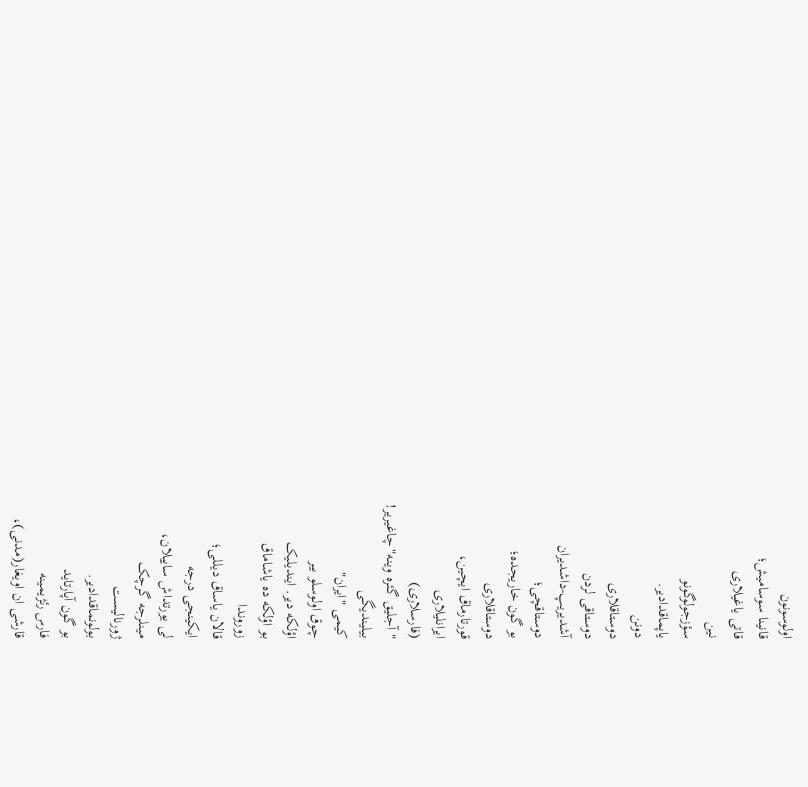اولوسونون
قانینا سوسامیش؛
قاتی یاغیلاری
نین
سؤزجولوگونو
یاپماقدادیر.
دونن
دوستاقلاری
دوستاقی لردن
آشدیریپ-داشدیران
دوستاقچی؛
بو گون خاریجده؛
دوستاقلاری
قورتارماق ایچین،
ایرانلیلاری
(فارسلاری)
"آجلیق گئره وینه"چاغیریر!
بیلیندیگی
کیمی "ایران"
چوق اولوسلو بیر
اؤلکه دیر. ایندیلیک
بو اؤلکه ده یاشاماق
زوروندا
قالان یاساق دیللی؛
ایکینجی درجه
لی یورتداش ساییلان،
مینلرجه گرچک
ژورنالیست
بولونماقدادیر.
بو گون آپارتاید
فارس رئژیمینه
قارشی ان اویغار(مدنی)،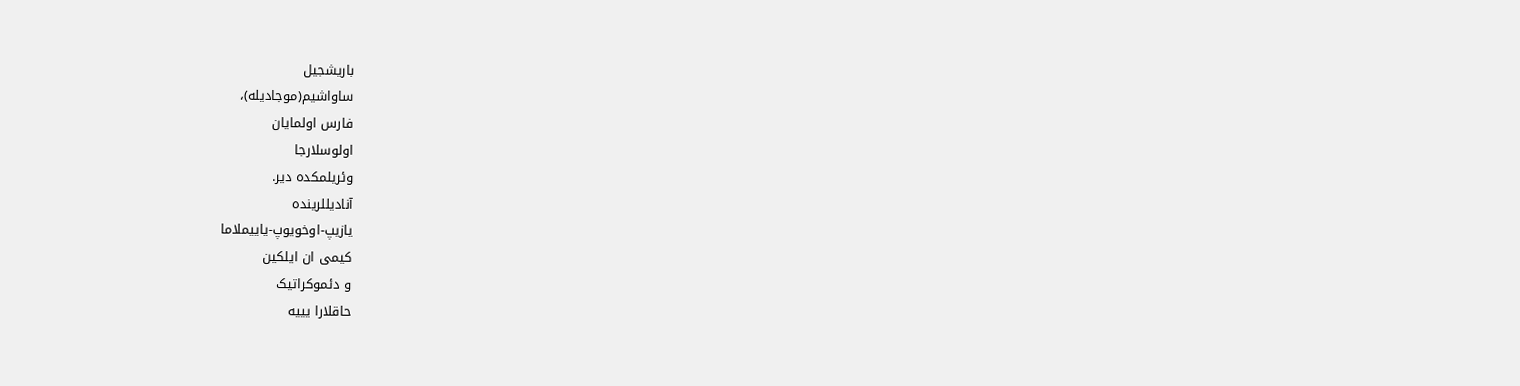باریشجیل
ساواشیم(موجادیله)،
فارس اولمایان
اولوسلارجا
وئریلمکده دیر.
آنادیللرینده
یازیپ-اوخویوپ-یاییملاما
کیمی ان ایلکین
و دئموکراتیک
حاقلارا یییه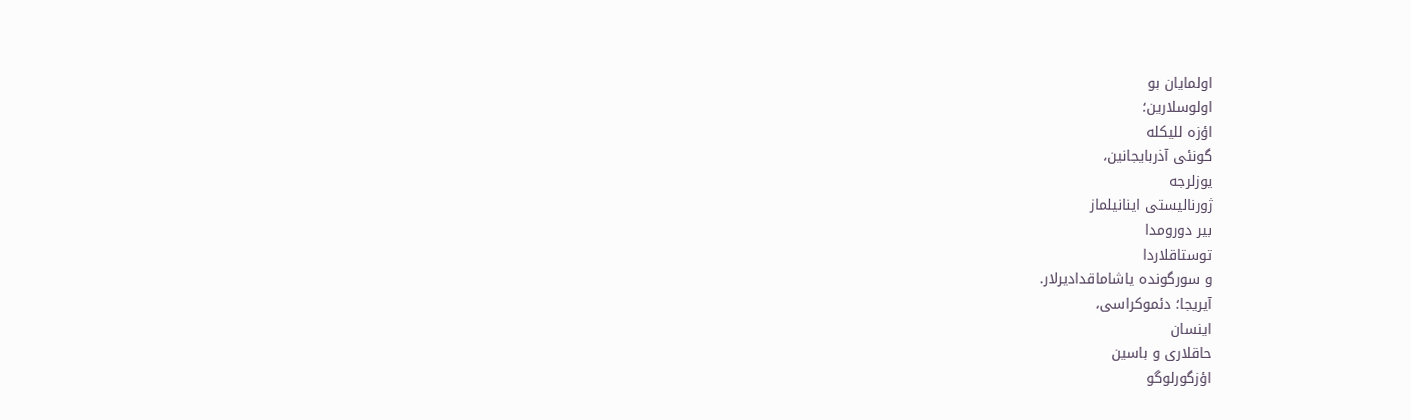اولمایان بو
اولوسلارین؛
اؤزه للیکله
گونئی آذربایجانین،
یوزلرجه
ژورنالیستی اینانیلماز
بیر دورومدا
توستاقلاردا
و سورگونده یاشاماقدادیرلار.
آیریجا؛ دئموکراسی،
اینسان
حاقلاری و باسین
اؤزگورلوگو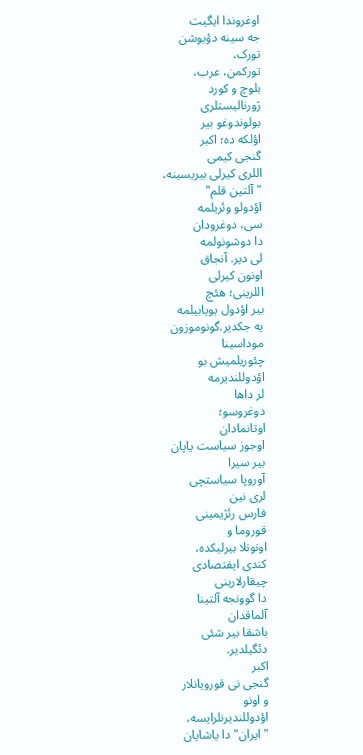اوغروندا ایگیت
جه سینه دؤیوشن
تورک،
تورکمن، عرب،
بلوچ و کورد
ژورنالیستلری
بولوندوغو بیر
اؤلکه ده؛ اکبر
گنجی کیمی
اللری کیرلی بیریسینه،
"آلتین قلم"
اؤدولو وئریلمه
سی، دوغرودان
دا دوشونولمه
لی دیر. آنجاق
اونون کیرلی
اللرینی؛ هئچ
بیر اؤدول یویابیلمه
یه جکدیر.گونوموزون
موداسینا
چئوریلمیش بو
اؤدوللندیرمه
لر داها
دوغروسو؛
اوتانمادان
اوجوز سیاست یاپان
بیر سیرا
آوروپا سیاستچی
لری نین
فارس رئژیمینی
قوروما و
اونونلا بیرلیکده،
کندی ایقتصادی
چیقارلارینی
دا گوونجه آلتینا
آلماقدان
باشقا بیر شئی
دئگیلدیر.
اکبر
گنجی نی قورویانلار
و اونو
اؤدوللندیرنلرایسه،
"ایران"دا یاشایان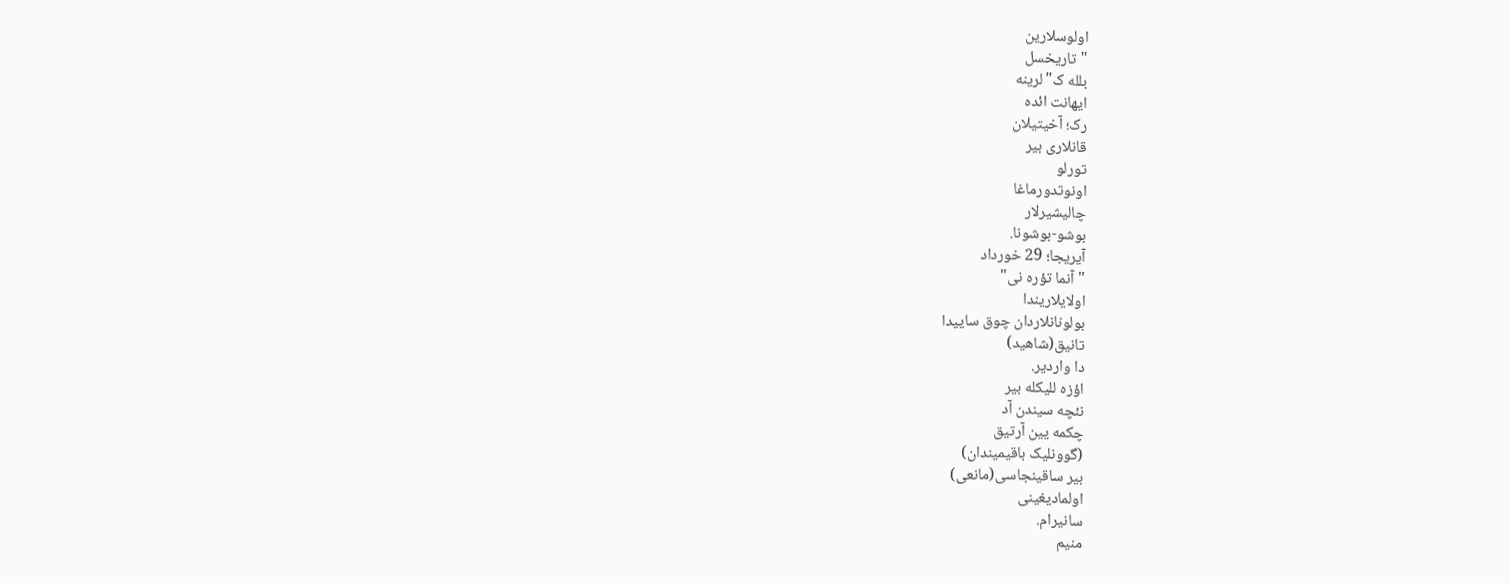اولوسلارین
"تاریخسل
بلله ک"لرینه
ایهانت ائده
رک؛ آخیتیلان
قانلاری بیر
تورلو
اونوتدورماغا
چالیشیرلار
بوشو-بوشونا.
آیریجا؛ 29 خورداد
"آنما تؤره نی"
اولایلاریندا
بولونانلاردان چوق ساییدا
تانیق(شاهید)
دا واردیر.
اؤزه للیکله بیر
نئچه سیندن آد
چکمه یین آرتیق
(گوونلیک باقیمیندان)
بیر ساقینجاسی(مانعی)
اولمادیغینی
سانیرام.
منیم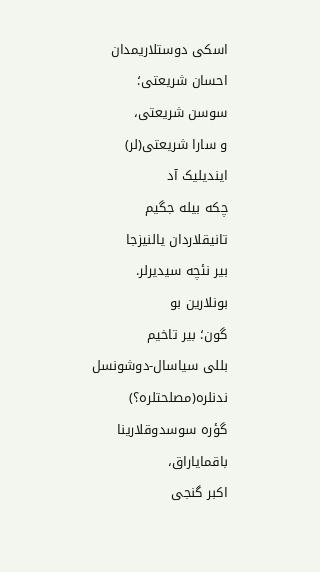اسکی دوستلاریمدان
احسان شریعتی؛
سوسن شریعتی،
و سارا شریعتی(لر)
ایندیلیک آد
چکه بیله جگیم
تانیقلاردان یالنیزجا
بیر نئچه سیدیرلر.
بونلارین بو
گون؛ بیر تاخیم
بللی سیاسال-دوشونسل
ندنلره(مصلحتلره؟)
گؤره سوسدوقلارینا
باقمایاراق،
اکبر گنجی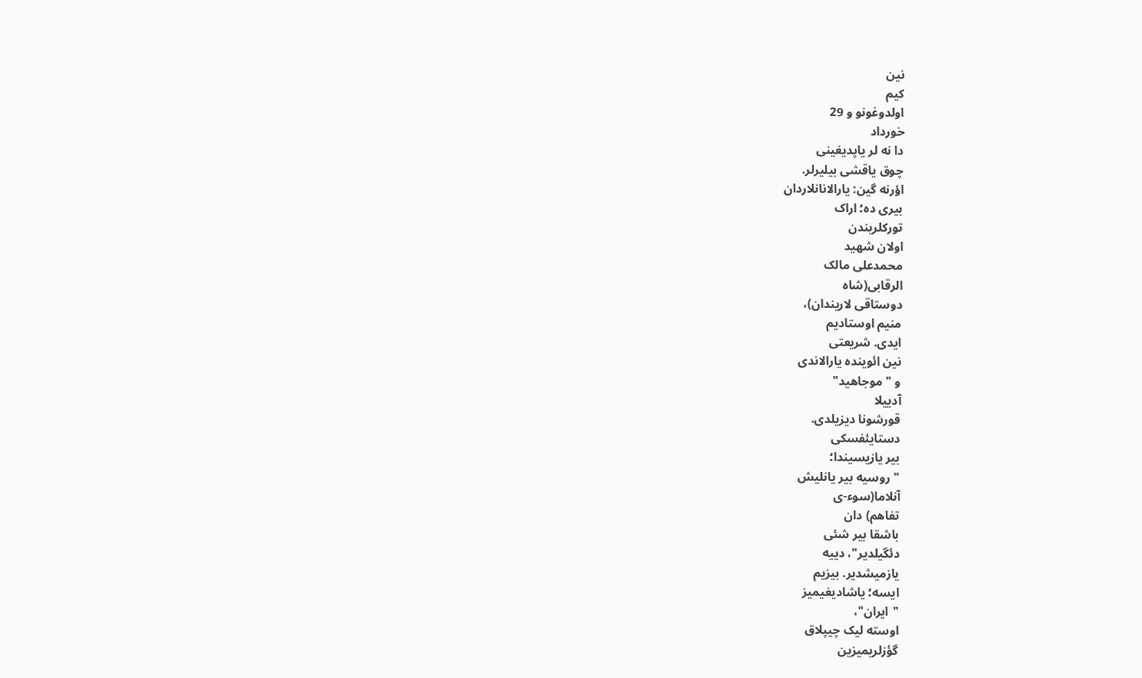نین
کیم
اولدوغونو و 29
خورداد
دا نه لر یاپدیغینی
چوق یاقشی بیلیرلر.
اؤرنه گین: یارالانانلاردان
بیری ده؛ اراک
تورکلریندن
اولان شهید
محمدعلی مالک
الرقابی(شاه
دوستاقی لاریندان)،
منیم اوستادیم
ایدی. شریعتی
نین ائوینده یارالاندی
و "موجاهید"
آدییلا
قورشونا دیزیلدی.
دستایئفسکی
بیر یازیسیندا؛
"روسیه بیر یانلیش
آنلاما(سوء-ی
تفاهم) دان
باشقا بیر شئی
دئگیلدیر"، دییه
یازمیشدیر. بیزیم
ایسه؛ یاشادیغیمیز
"ایران"،
اوسته لیک چیپلاق
گؤزلریمیزین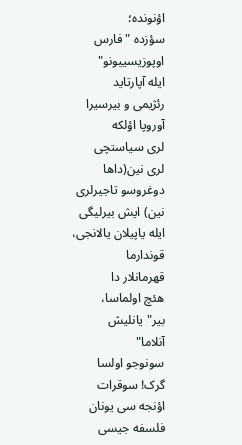اؤنونده؛
سؤزده "فارس
اوپوزیسییونو"
ایله آپارتاید
رئژیمی و بیرسیرا
آوروپا اؤلکه
لری سیاستچی
لری نین(داها
دوغروسو تاجیرلری
نین) ایش بیرلیگی
ایله یاپیلان یالانجی،
قوندارما
قهرمانلار دا
هئچ اولماسا،
بیر"یانلیش
آنلاما"
سونوجو اولسا
گرک! سوقرات
اؤنجه سی یونان
فلسفه جیسی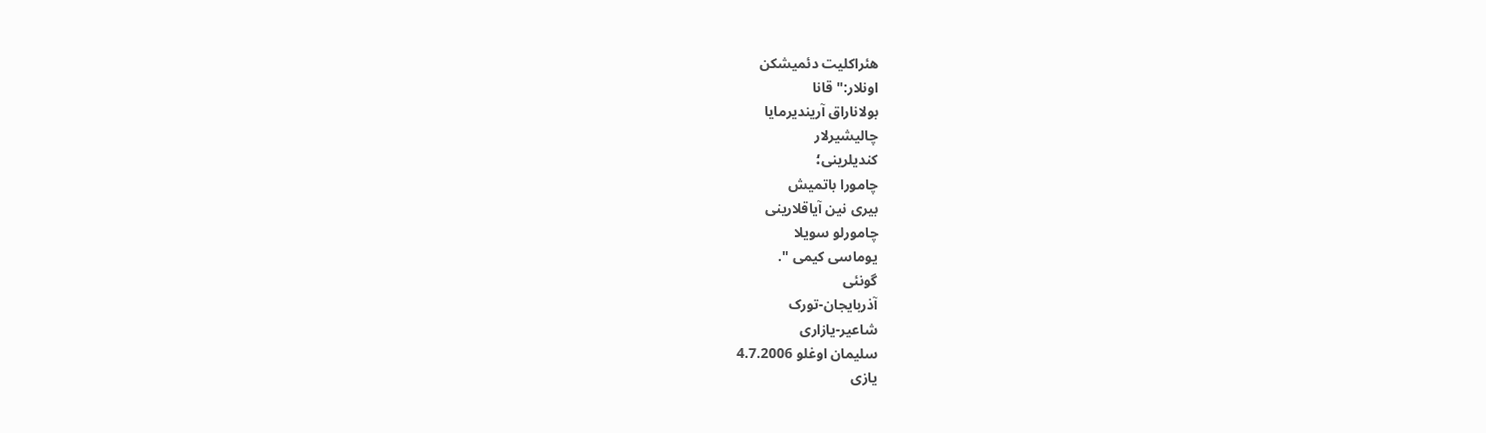هئراکلیت دئمیشکن
اونلار:" قانا
بولاناراق آریندیرمایا
چالیشیرلار
کندیلرینی؛
چامورا باتمیش
بیری نین آیاقلارینی
چامورلو سویلا
یوماسی کیمی ".
گونئی
آذربایجان-تورک
شاعیر-یازاری
سلیمان اوغلو 4.7.2006
یازی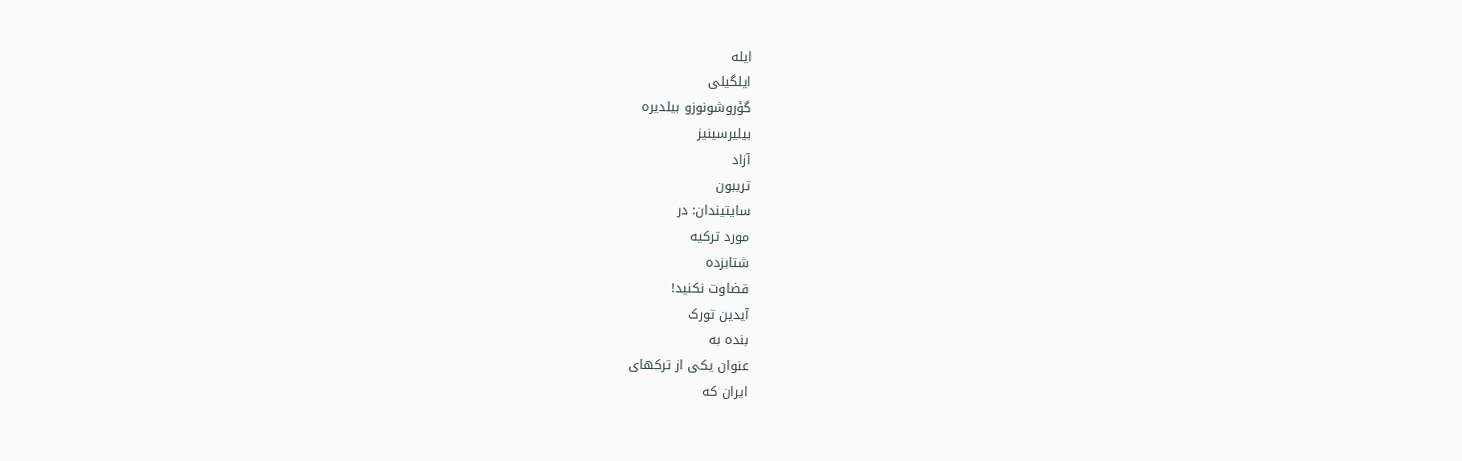ایله
ایلگیلی
گؤروشونوزو بیلدیره
بیلیرسینیز
آزاد
تريبون
سايتيندان: در
مورد ترکیه
شتابزده
قضاوت نکنید!
آیدین تورک
بنده به
عنوان یکی از ترکهای
ایران که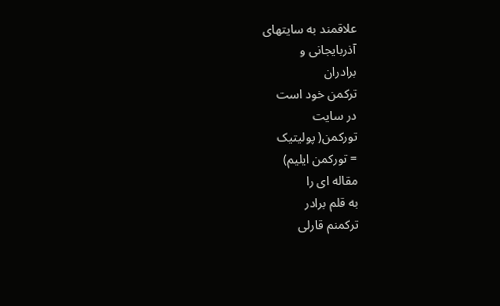علاقمند به سایتهای
آذربایجانی و
برادران
ترکمن خود است
در سایت
تورکمن( پولیتیک
= تورکمن ایلیم)
مقاله ای را
به قلم برادر
ترکمنم قارلی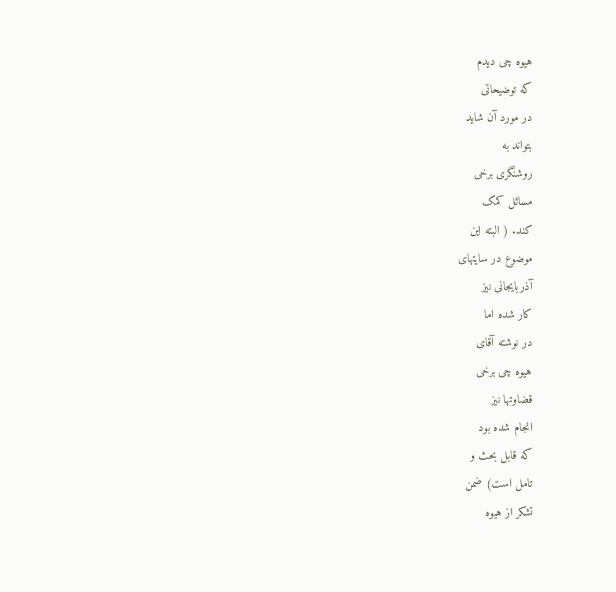هیوه چی دیدم
که توضیحاتی
در مورد آن شاید
بتواند به
روشنگری برخی
مسائل کمک
کند. ( البته این
موضوع در سایتهای
آذربایجانی نیز
کار شده اما
در نوشته آقای
هیوه چی برخی
قضاوتها نیز
انجام شده بود
که قابل بحث و
تامل است) ضمن
تشکر از هیوه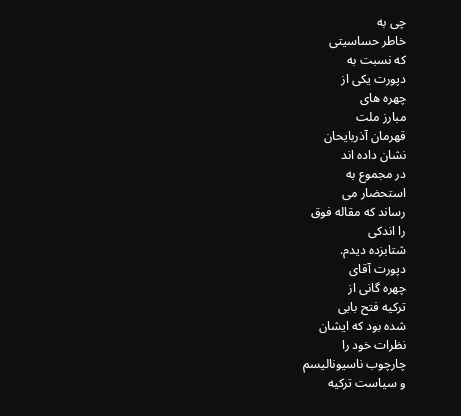چی به
خاطر حساسیتی
که نسبت به
دپورت یکی از
چهره های
مبارز ملت
قهرمان آذربایحان
نشان داده اند
در مجموع به
استحضار می
رساند که مقاله فوق
را اندکی
شتابزده دیدم.
دپورت آقای
چهره گانی از
ترکیه فتح بابی
شده بود که ایشان
نظرات خود را
چارچوب ناسیونالیسم
و سیاست ترکیه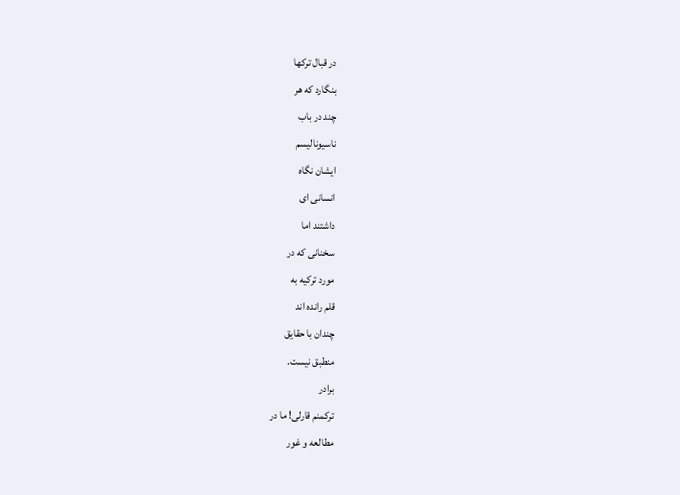در قبال ترکها
بنگارد که هر
چند در باب
ناسیونالیسم
ایشان نگاه
انسانی ای
داشتند اما
سخنانی که در
مورد ترکیه به
قلم رانده اند
چندان با حقایق
منطبق نیست.
برادر
ترکمنم قارلی! ما در
مطالعه و غور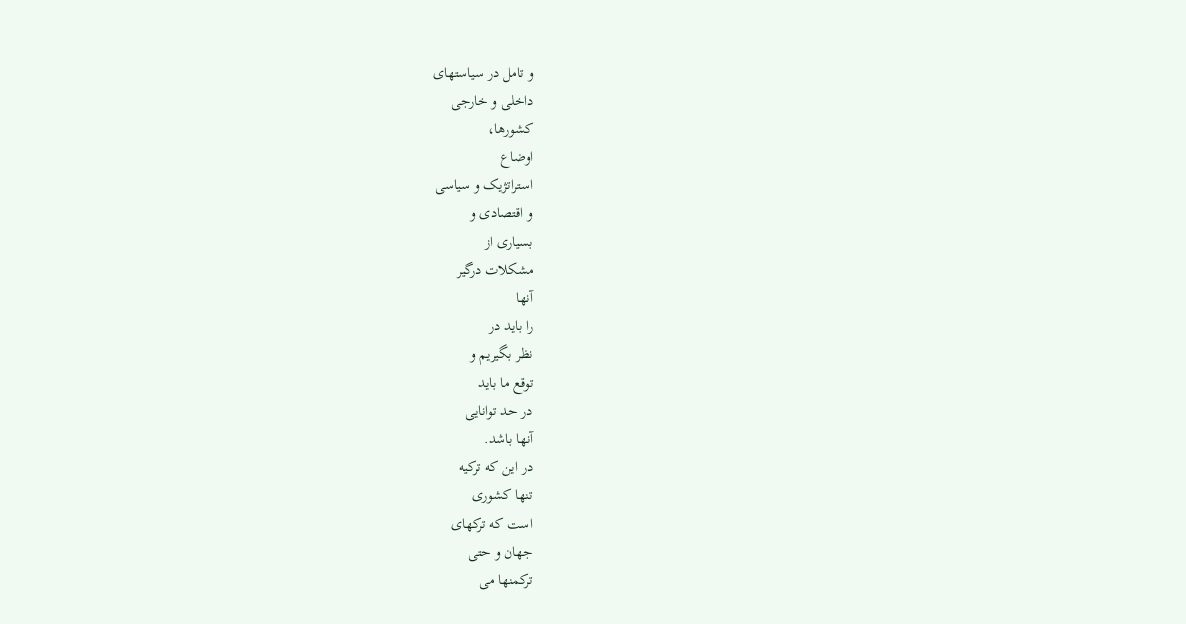و تامل در سیاستهای
داخلی و خارجی
کشورها،
اوضاع
استراتژیک و سیاسی
و اقتصادی و
بسیاری از
مشکلات درگیر
آنها
را باید در
نظر بگیریم و
توقع ما باید
در حد توانایی
آنها باشد.
در این که ترکیه
تنها کشوری
است که ترکهای
جهان و حتی
ترکمنها می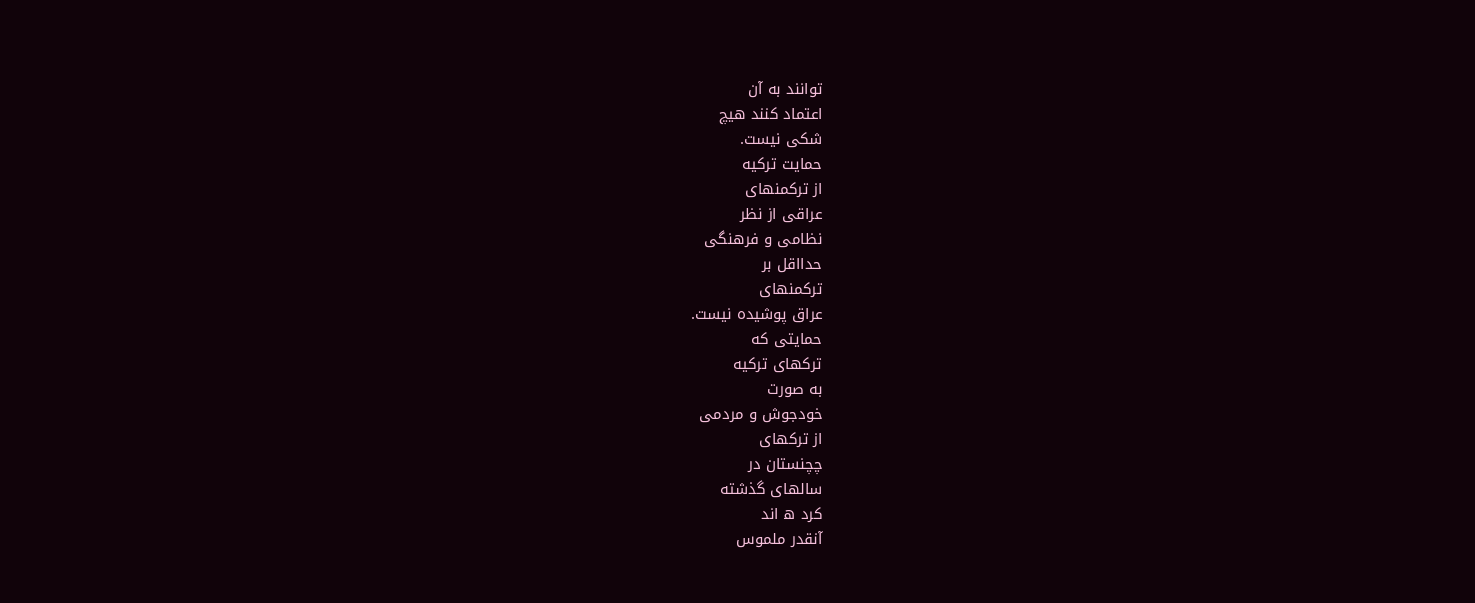توانند به آن
اعتماد کنند هیچ
شکی نیست.
حمایت ترکیه
از ترکمنهای
عراقی از نظر
نظامی و فرهنگی
حدااقل بر
ترکمنهای
عراق پوشیده نیست.
حمایتی که
ترکهای ترکیه
به صورت
خودجوش و مردمی
از ترکهای
چچنستان در
سالهای گذشته
کرد ه اند
آنقدر ملموس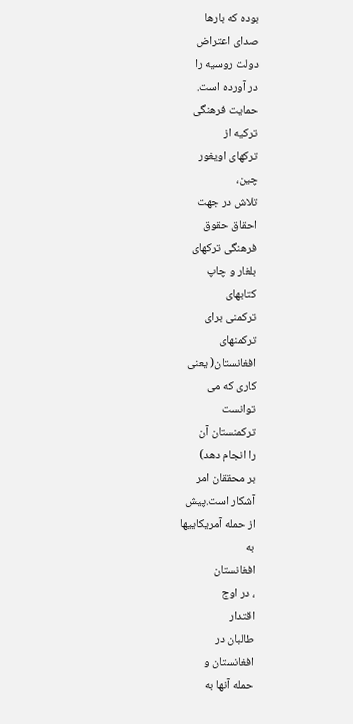بوده که بارها
صدای اعتراض
دولت روسیه را
در آورده است.
حمایت فرهنگی
ترکیه از
ترکهای اویغور
چین،
تلاش در جهت
احقاق حقوق
فرهنگی ترکهای
بلغار و چاپ
کتابهای
ترکمنی برای
ترکمنهای
افغانستان( یعنی
کاری که می
توانست
ترکمنستان آن
را انجام دهد)
بر محققان امر
آشکار است.پیش
از حمله آمریکاییها
به
افغانستان
، در اوج
اقتدار
طالبان در
افغانستان و
حمله آنها به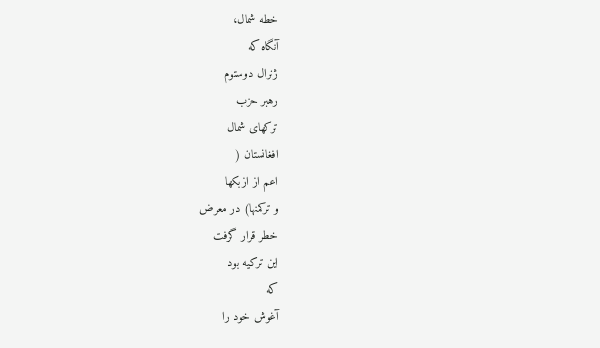خطه شمال،
آنگاه که
ژنرال دوستوم
رهبر حزب
ترکهای شمال
افغانستان (
اعم از ازبکها
و ترکمنها) در معرض
خطر قرار گرفت
این ترکیه بود
که
آغوش خود را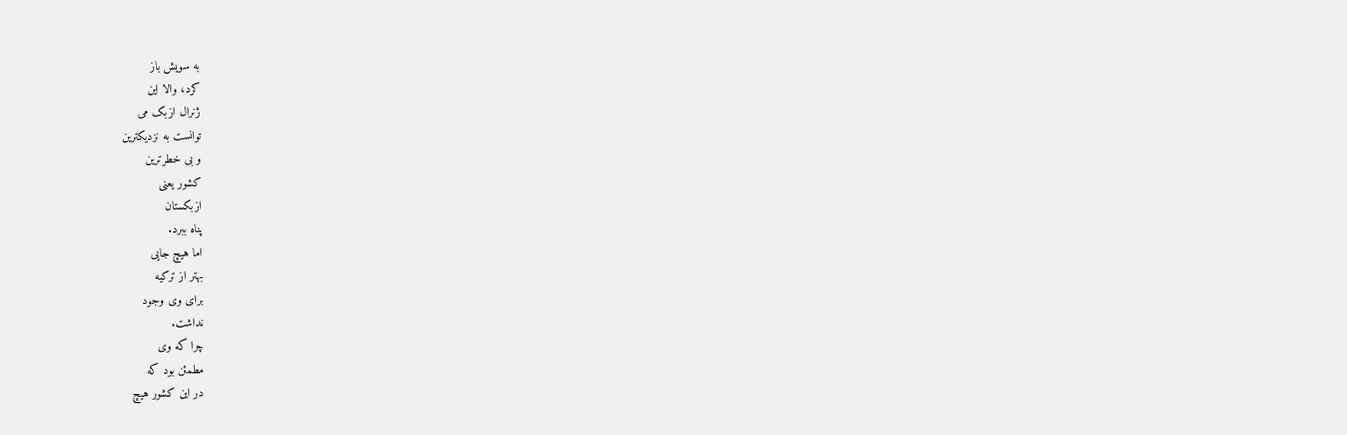به سویش باز
کرد، والا این
ژنرال ازبک می
توانست به نزدیکترین
و بی خطرترین
کشور یعنی
ازبکستان
پناه ببرد.
اما هیچ جایی
بهتر از ترکیه
برای وی وجود
نداشت.
چرا که وی
مطمئن بود که
در این کشور هیچ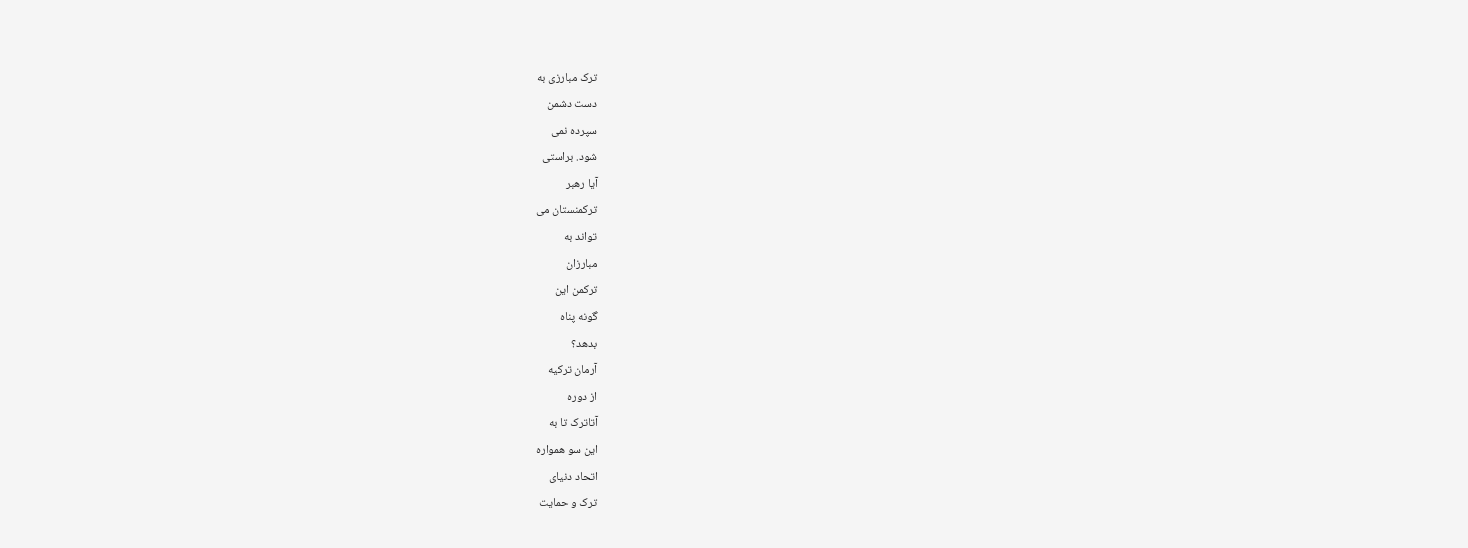ترک مبارزی به
دست دشمن
سپرده نمی
شود. براستی
آیا رهبر
ترکمنستان می
تواند به
مبارزان
ترکمن این
گونه پناه
بدهد؟
آرمان ترکیه
از دوره
آتاترک تا به
این سو همواره
اتحاد دنیای
ترک و حمایت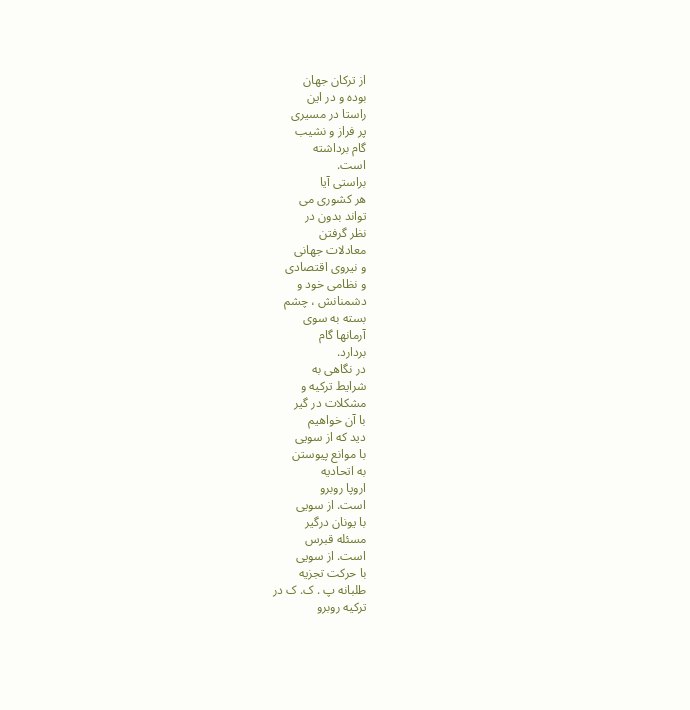از ترکان جهان
بوده و در این
راستا در مسیری
پر فراز و نشیب
گام برداشته
است.
براستی آیا
هر کشوری می
تواند بدون در
نظر گرفتن
معادلات جهانی
و نیروی اقتصادی
و نظامی خود و
دشمنانش ، چشم
بسته به سوی
آرمانها گام
بردارد.
در نگاهی به
شرایط ترکیه و
مشکلات در گیر
با آن خواهیم
دید که از سویی
با موانع پیوستن
به اتحادیه
اروپا روبرو
است. از سویی
با یونان درگیر
مسئله قبرس
است. از سویی
با حرکت تجزیه
طلبانه پ . ک. ک در
ترکیه روبرو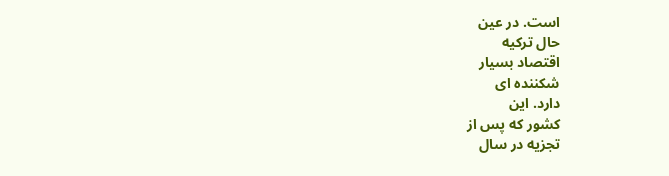است. در عین
حال ترکیه
اقتصاد بسیار
شکننده ای
دارد. این
کشور که پس از
تجزیه در سال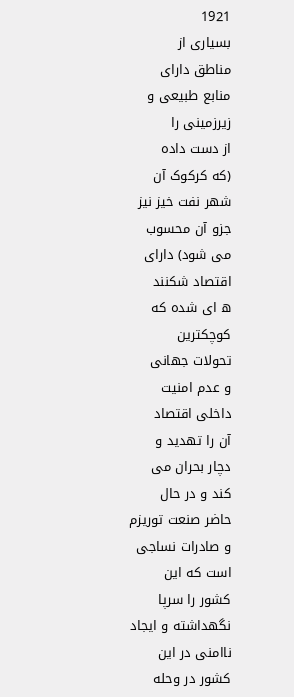1921
بسیاری از
مناطق دارای
منابع طبیعی و
زیرزمینی را
از دست داده
(که کرکوک آن
شهر نفت خیز نیز
جزو آن محسوب
می شود) دارای
اقتصاد شکنند
ه ای شده که
کوچکترین
تحولات جهانی
و عدم امنیت
داخلی اقتصاد
آن را تهدید و
دچار بحران می
کند و در حال
حاضر صنعت توریزم
و صادرات نساجی
است که این
کشور را سرپا
نگهداشته و ایجاد
ناامنی در این
کشور در وحله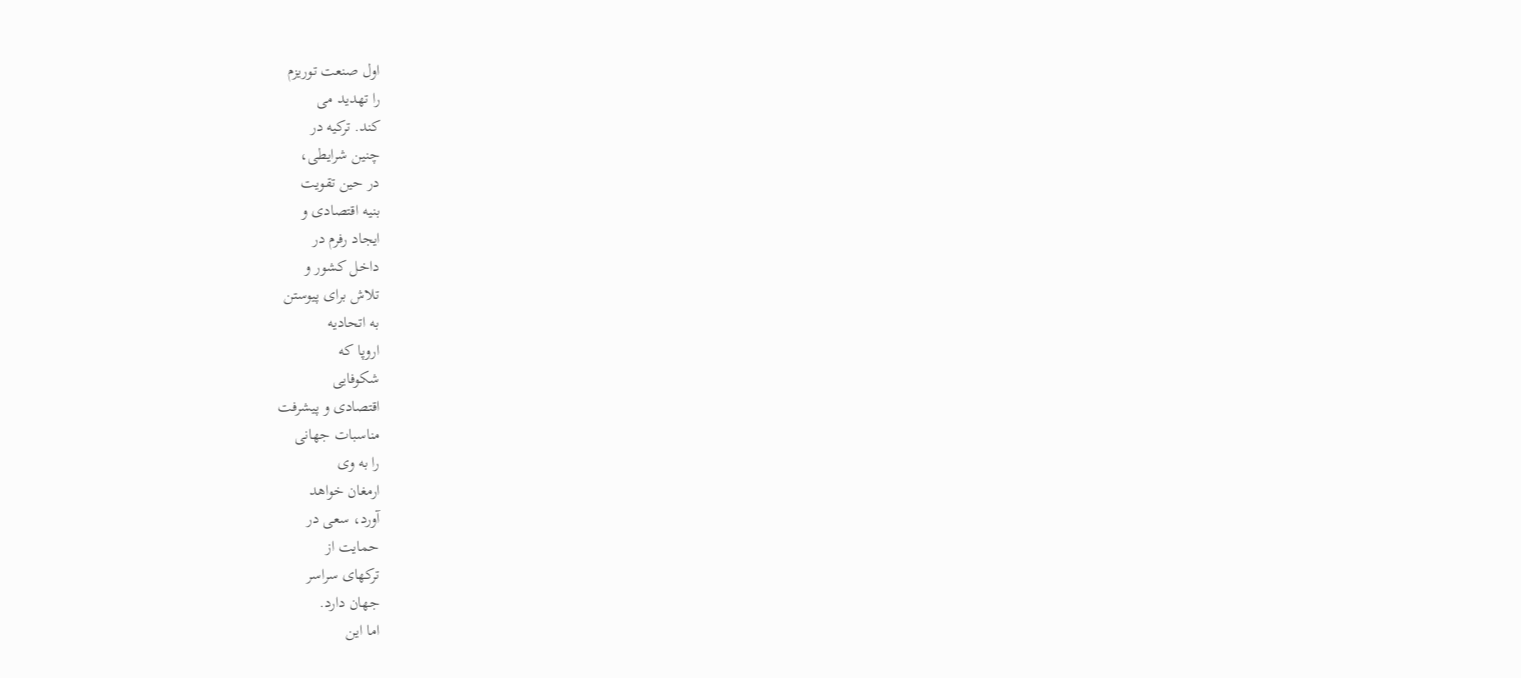اول صنعت توریزم
را تهدید می
کند. ترکیه در
چنین شرایطی،
در حین تقویت
بنیه اقتصادی و
ایجاد رفرم در
داخل کشور و
تلاش برای پیوستن
به اتحادیه
اروپا که
شکوفایی
اقتصادی و پیشرفت
مناسبات جهانی
را به وی
ارمغان خواهد
آورد، سعی در
حمایت از
ترکهای سراسر
جهان دارد.
اما این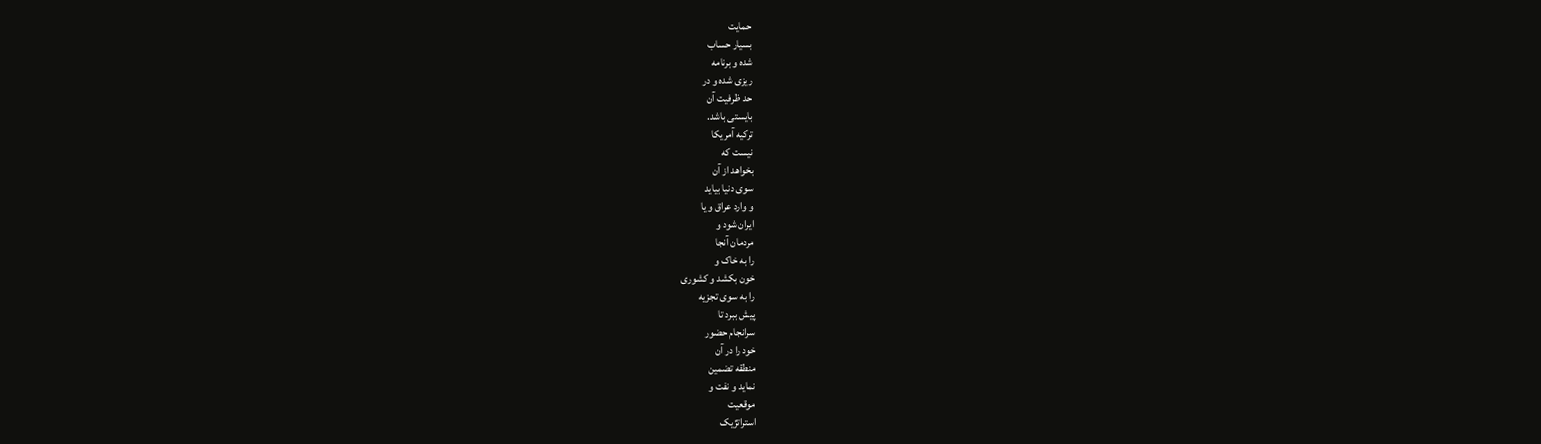حمایت
بسیار حساب
شده و برنامه
ریزی شده و در
حد ظرفیت آن
بایستی باشد.
ترکیه آمریکا
نیست که
بخواهد از آن
سوی دنیا بیاید
و وارد عراق و یا
ایران شود و
مردمان آنجا
را به خاک و
خون بکشد و کشوری
را به سوی تجزیه
پیش ببرد تا
سرانجام حضور
خود را در آن
منطقه تضمین
نماید و نفت و
موقعیت
استراتژیک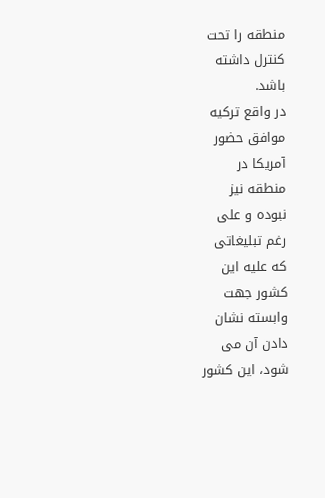منطقه را تحت
کنترل داشته
باشد.
در واقع ترکیه
موافق حضور
آمریکا در
منطقه نیز
نبوده و علی
رغم تبلیغاتی
که علیه این
کشور جهت
وابسته نشان
دادن آن می
شود، این کشور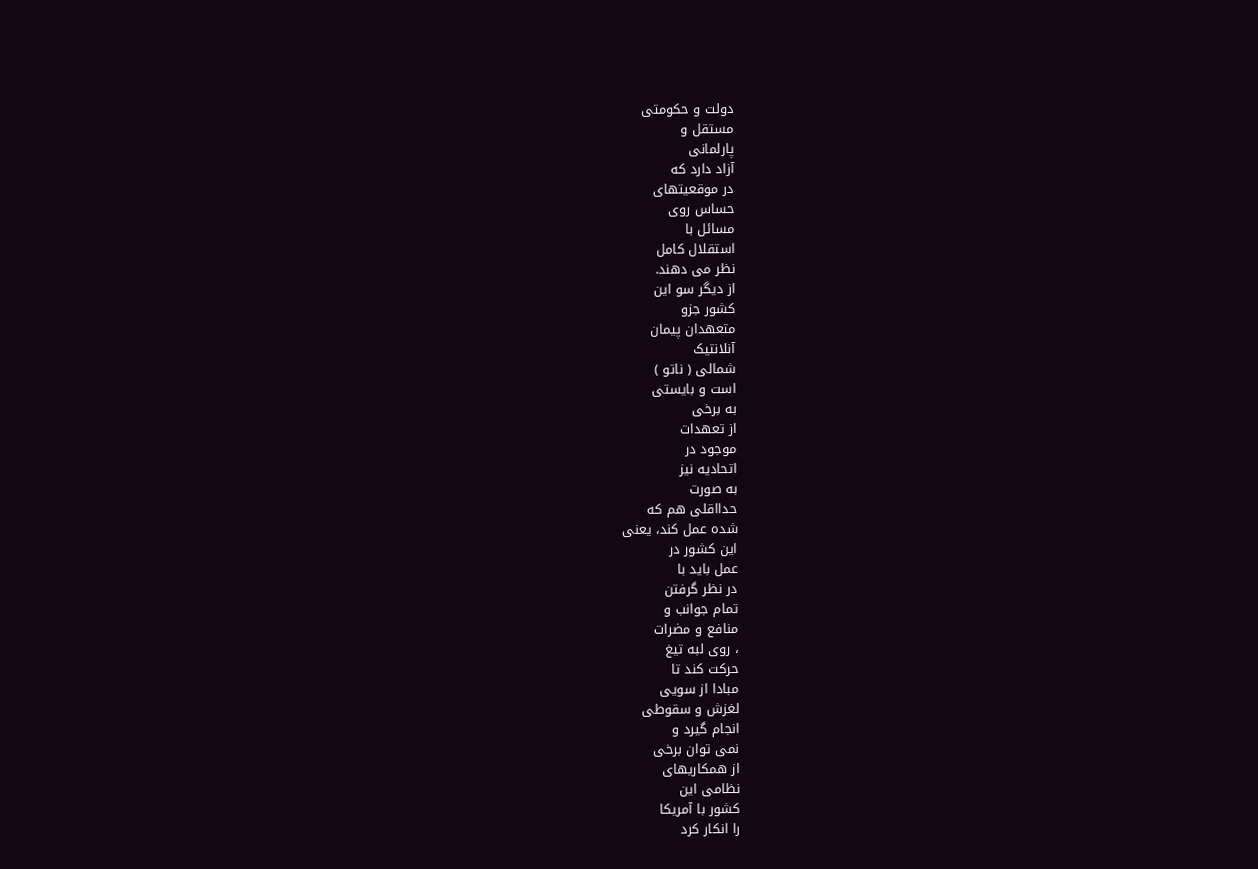دولت و حکومتی
مستقل و
پارلمانی
آزاد دارد که
در موقعیتهای
حساس روی
مسائل با
استقلال کامل
نظر می دهند.
از دیگر سو این
کشور جزو
متعهدان پیمان
آنلانتیک
شمالی ( ناتو )
است و بایستی
به برخی
از تعهدات
موجود در
اتحادیه نیز
به صورت
حدااقلی هم که
شده عمل کند، یعنی
این کشور در
عمل باید با
در نظر گرفتن
تمام جوانب و
منافع و مضرات
، روی لبه تیغ
حرکت کند تا
مبادا از سویی
لغزش و سقوطی
انجام گیرد و
نمی توان برخی
از همکاریهای
نظامی این
کشور با آمریکا
را انکار کرد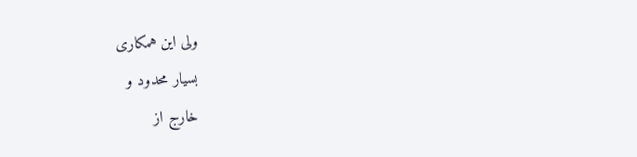ولی این همکاری
بسیار محدود و
خارج از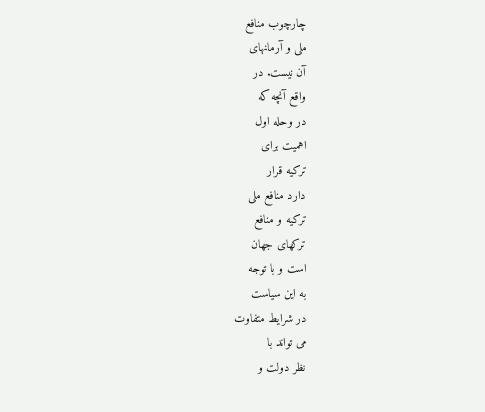چارچوب منافع
ملی و آرمانهای
آن نیست. در
واقع آنچه که
در وحله اول
اهمیت برای
ترکیه قرار
دارد منافع ملی
ترکیه و منافع
ترکهای جهان
است و با توجه
به این سیاست
در شرایط متفاوت
می تواند با
نظر دولت و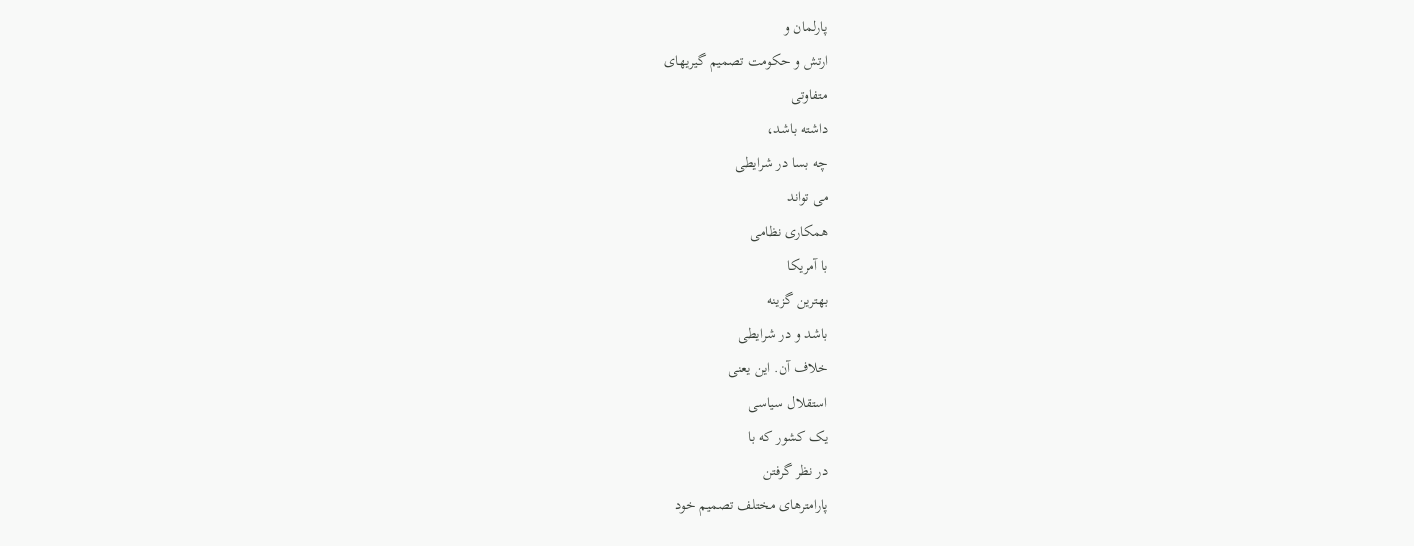پارلمان و
ارتش و حکومت تصمیم گیریهای
متفاوتی
داشته باشد،
چه بسا در شرایطی
می تواند
همکاری نظامی
با آمریکا
بهترین گزینه
باشد و در شرایطی
خلاف آن. این یعنی
استقلال سیاسی
یک کشور که با
در نظر گرفتن
پارامترهای مختلف تصمیم خود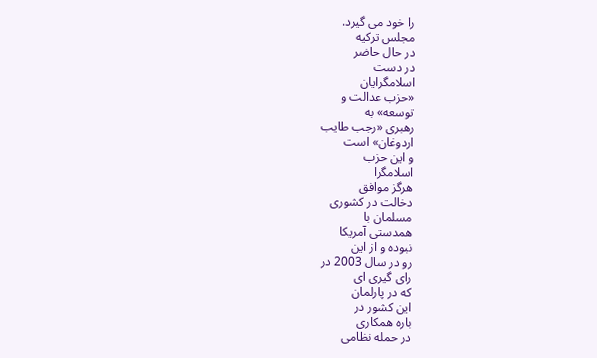را خود می گیرد.
مجلس ترکیه
در حال حاضر
در دست
اسلامگرایان
«حزب عدالت و
توسعه» به
رهبری «رجب طایب
اردوغان» است
و این حزب
اسلامگرا
هرگز موافق
دخالت در کشوری
مسلمان با
همدستی آمریکا
نبوده و از این
رو در سال 2003 در
رای گیری ای
که در پارلمان
این کشور در
باره همکاری
در حمله نظامی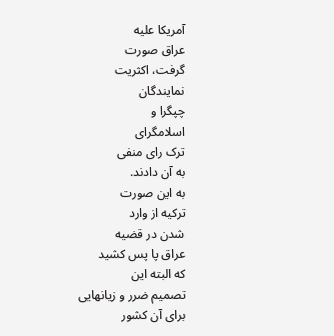آمریکا علیه
عراق صورت
گرفت، اکثریت
نمایندگان
چپگرا و
اسلامگرای
ترک رای منفی
به آن دادند.
به این صورت
ترکیه از وارد
شدن در قضیه
عراق پا پس کشید
که البته این
تصمیم ضرر و زیانهایی
برای آن کشور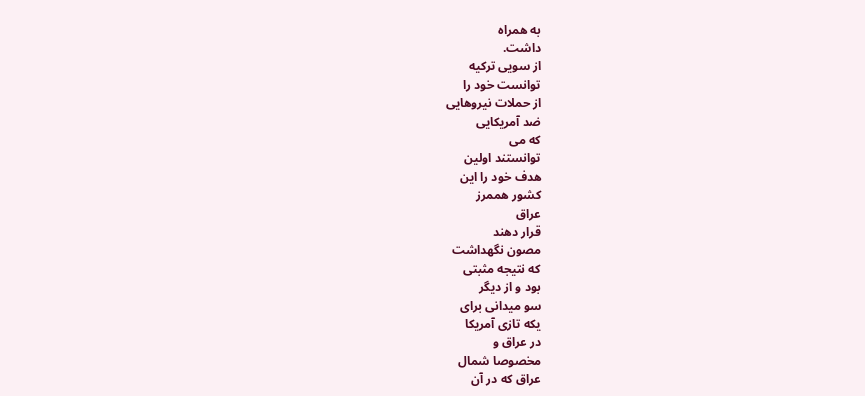به همراه
داشت.
از سویی ترکیه
توانست خود را
از حملات نیروهایی
ضد آمریکایی
که می
توانستند اولین
هدف خود را این
کشور هممرز
عراق
قرار دهند
مصون نگهداشت
که نتیجه مثبتی
بود و از دیگر
سو میدانی برای
یکه تازی آمریکا
در عراق و
مخصوصا شمال
عراق که در آن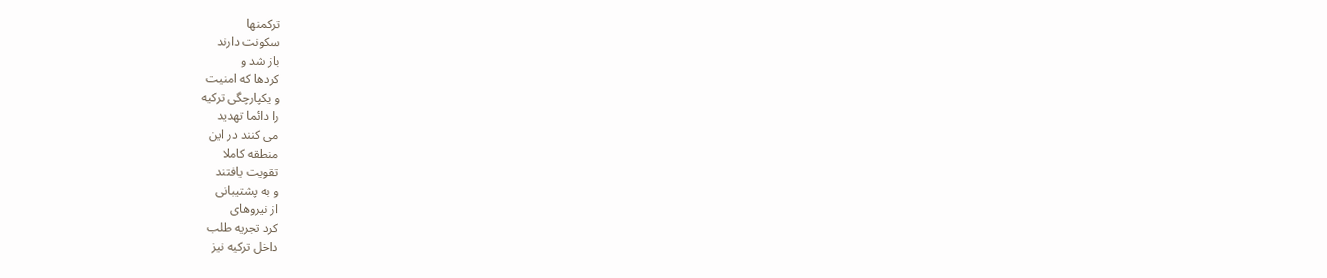ترکمنها
سکونت دارند
باز شد و
کردها که امنیت
و یکپارچگی ترکیه
را دائما تهدید
می کنند در این
منطقه کاملا
تقویت یافتند
و به پشتیبانی
از نیروهای
کرد تجریه طلب
داخل ترکیه نیز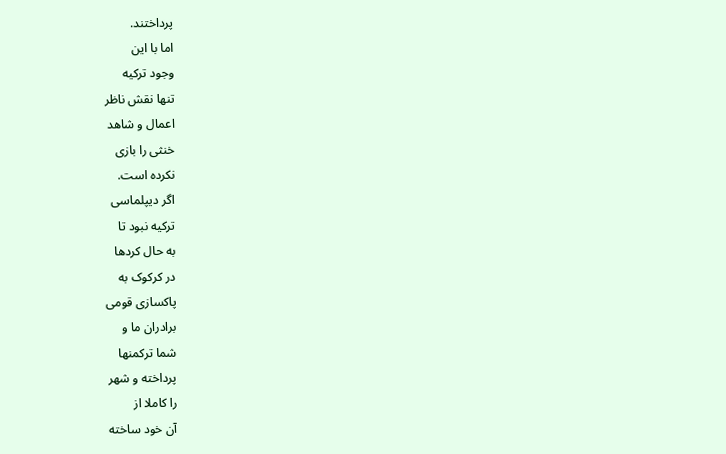پرداختند.
اما با این
وجود ترکیه
تنها نقش ناظر
اعمال و شاهد
خنثی را بازی
نکرده است.
اگر دیپلماسی
ترکیه نبود تا
به حال کردها
در کرکوک به
پاکسازی قومی
برادران ما و
شما ترکمنها
پرداخته و شهر
را کاملا از
آن خود ساخته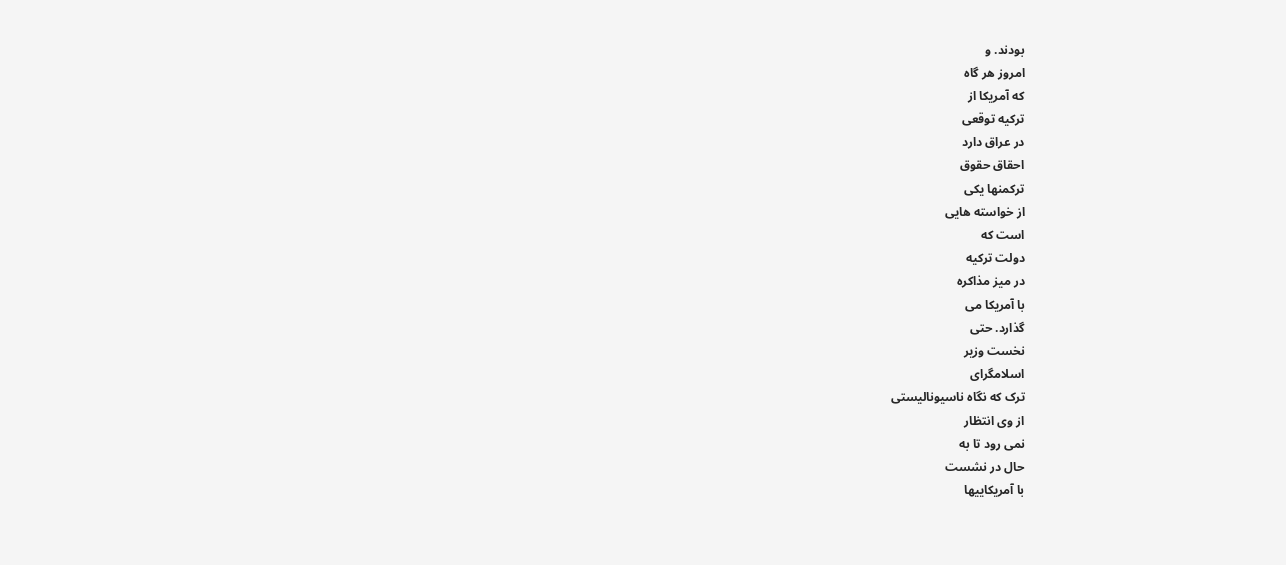بودند. و
امروز هر گاه
که آمریکا از
ترکیه توقعی
در عراق دارد
احقاق حقوق
ترکمنها یکی
از خواسته هایی
است که
دولت ترکیه
در میز مذاکره
با آمریکا می
گذارد. حتی
نخست وزیر
اسلامگرای
ترک که نگاه ناسیونالیستی
از وی انتظار
نمی رود تا به
حال در نشست
با آمریکاییها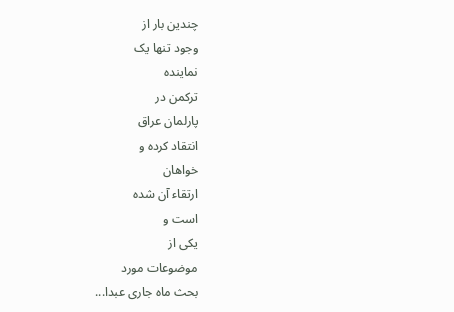چندین بار از
وجود تنها یک
نماینده
ترکمن در
پارلمان عراق
انتقاد کرده و
خواهان
ارتقاء آن شده
است و
یکی از
موضوعات مورد
بحث ماه جاری عبدا...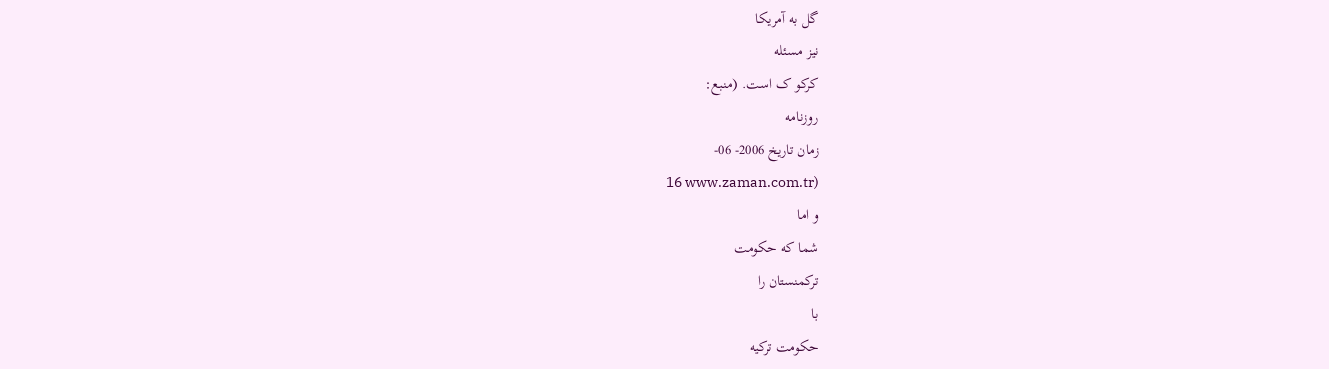گل به آمریکا
نیز مسئله
کرکو ک است. (منبع:
روزنامه
زمان تاریخ 2006- 06-
16 www.zaman.com.tr)
و اما
شما که حکومت
ترکمنستان را
با
حکومت ترکیه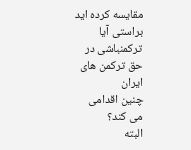مقایسه کرده اید
براستی آیا
ترکمنباشی در
حق ترکمن های
ایران
چنین اقدامی
می کند؟
البته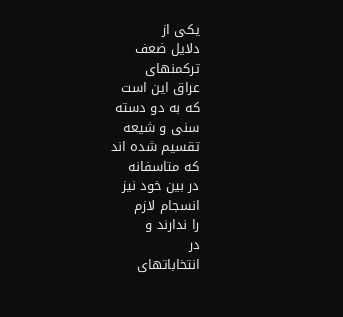یکی از
دلایل ضعف
ترکمنهای
عراق این است
که به دو دسته
سنی و شیعه
تقسیم شده اند
که متاسفانه
در بین خود نیز
انسجام لازم
را ندارند و
در
انتخاباتهای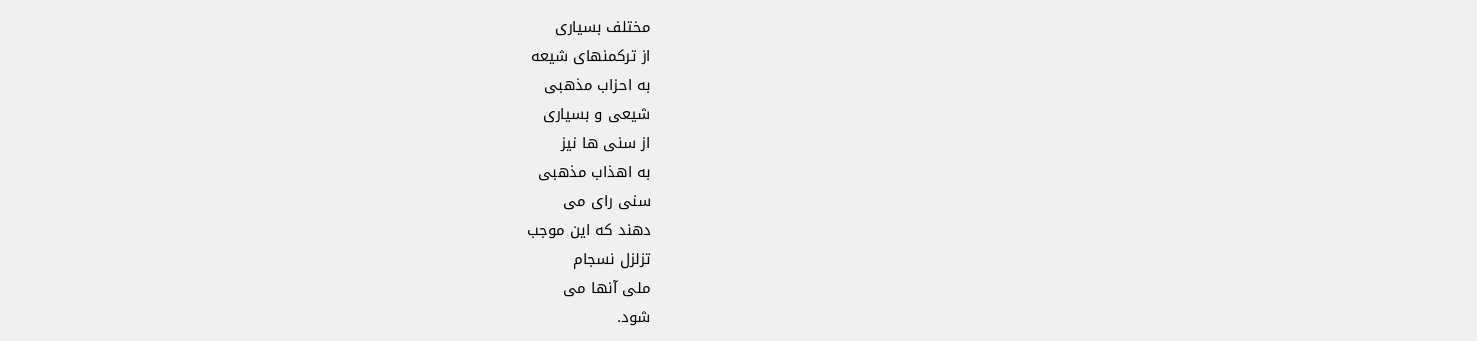مختلف بسیاری
از ترکمنهای شیعه
به احزاب مذهبی
شیعی و بسیاری
از سنی ها نیز
به اهذاب مذهبی
سنی رای می
دهند که این موجب
تزلزل نسجام
ملی آنها می
شود.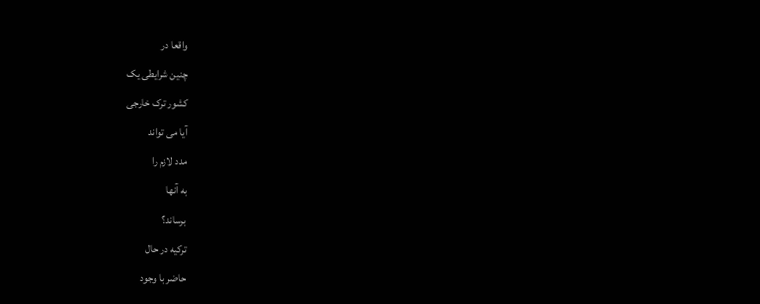واقعا در
چنین شرایطی یک
کشور ترک خارجی
آیا می تواند
مدد لازم را
به آنها
برساند؟
ترکیه در حال
حاضر با وجود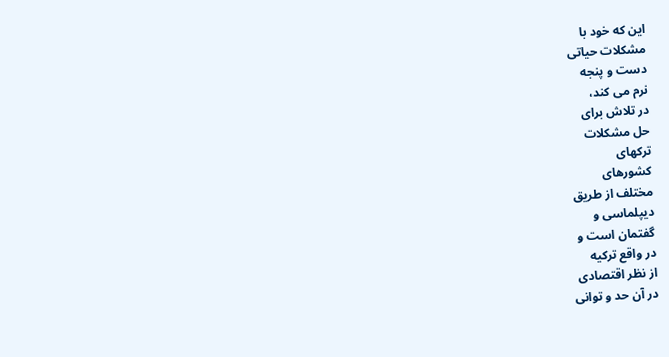این که خود با
مشکلات حیاتی
دست و پنجه
نرم می کند،
در تلاش برای
حل مشکلات
ترکهای
کشورهای
مختلف از طریق
دیپلماسی و
گفتمان است و
در واقع ترکیه
از نظر اقتصادی
در آن حد و توانی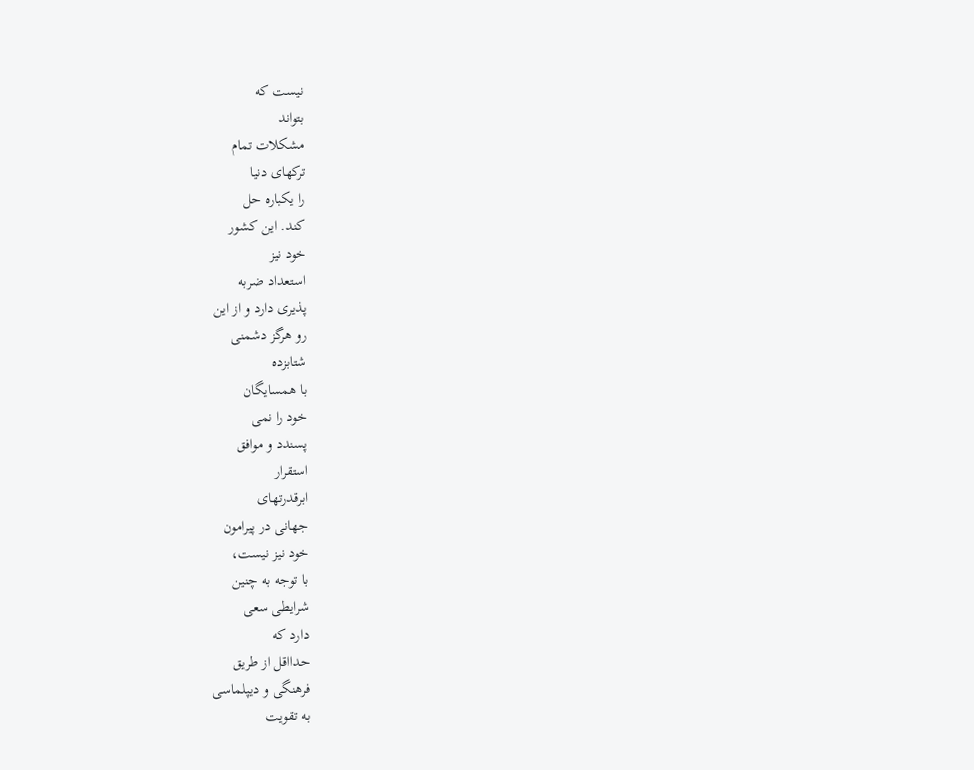نیست که
بتواند
مشکلات تمام
ترکهای دنیا
را یکباره حل
کند. این کشور
خود نیز
استعداد ضربه
پذیری دارد و از این
رو هرگز دشمنی
شتابزده
با همسایگان
خود را نمی
پسندد و موافق
استقرار
ابرقدرتهای
جهانی در پیرامون
خود نیز نیست،
با توجه به چنین
شرایطی سعی
دارد که
حدااقل از طریق
فرهنگی و دیپلماسی
به تقویت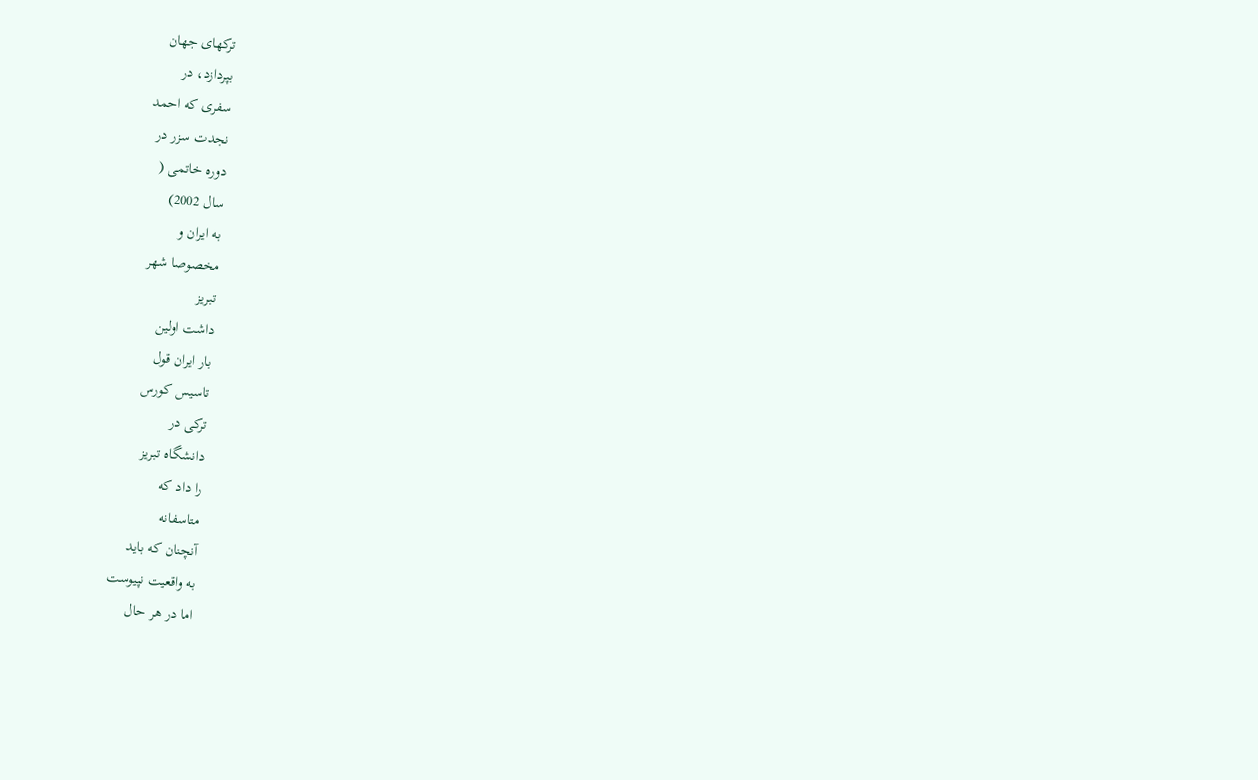ترکهای جهان
بپردازد، در
سفری که احمد
نجدت سزر در
دوره خاتمی (
سال 2002)
به ایران و
مخصوصا شهر
تبریز
داشت اولین
بار ایران قول
تاسیس کورس
ترکی در
دانشگاه تبریز
را داد که
متاسفانه
آنچنان که باید
به واقعیت نپیوست
اما در هر حال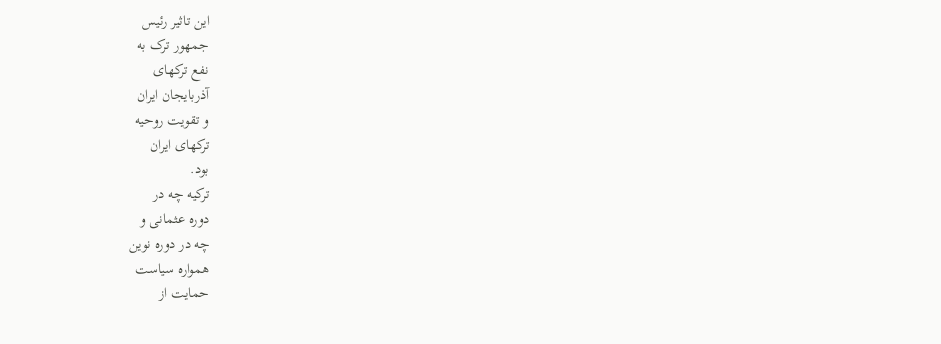این تاثیر رئیس
جمهور ترک به
نفع ترکهای
آذربایجان ایران
و تقویت روحیه
ترکهای ایران
بود.
ترکیه چه در
دوره عثمانی و
چه در دوره نوین
همواره سیاست
حمایت از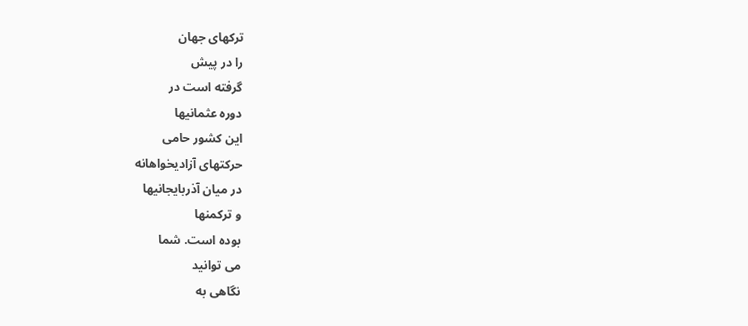ترکهای جهان
را در پیش
گرفته است در
دوره عثمانیها
این کشور حامی
حرکتهای آزادیخواهانه
در میان آذربایجانیها
و ترکمنها
بوده است. شما
می توانید
نگاهی به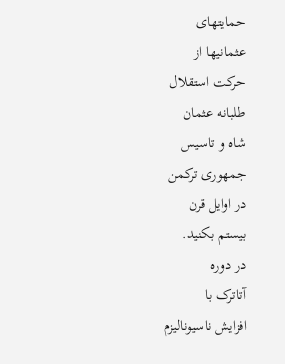حمایتهای
عثمانیها از
حرکت استقلال
طلبانه عثمان
شاه و تاسیس
جمهوری ترکمن
در اوایل قرن
بیستم بکنید.
در دوره
آتاترک با
افزایش ناسیونالیزم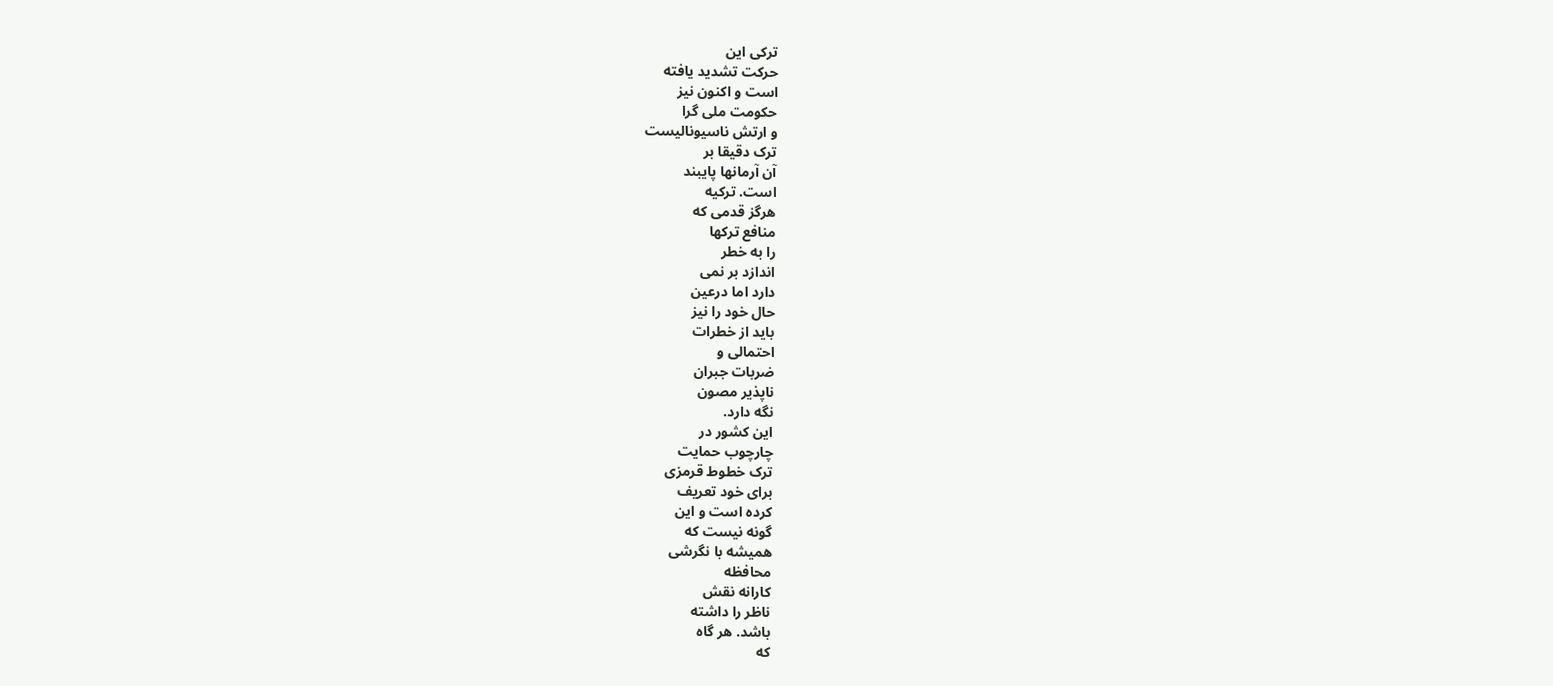ترکی این
حرکت تشدید یافته
است و اکنون نیز
حکومت ملی گرا
و ارتش ناسیونالیست
ترک دقیقا بر
آن آرمانها پایبند
است. ترکیه
هرگز قدمی که
منافع ترکها
را به خطر
اندازد بر نمی
دارد اما درعین
حال خود را نیز
باید از خطرات
احتمالی و
ضربات جبران
ناپذیر مصون
نگه دارد.
این کشور در
چارچوب حمایت
ترک خطوط قرمزی
برای خود تعریف
کرده است و این
گونه نیست که
همیشه با نگرشی
محافظه
کارانه نقش
ناظر را داشته
باشد. هر گاه
که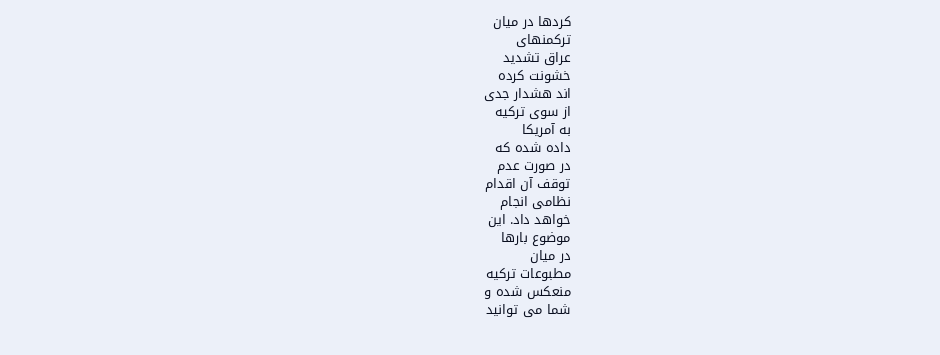کردها در میان
ترکمنهای
عراق تشدید
خشونت کرده
اند هشدار جدی
از سوی ترکیه
به آمریکا
داده شده که
در صورت عدم
توقف آن اقدام
نظامی انجام
خواهد داد. این
موضوع بارها
در میان
مطبوعات ترکیه
منعکس شده و
شما می توانید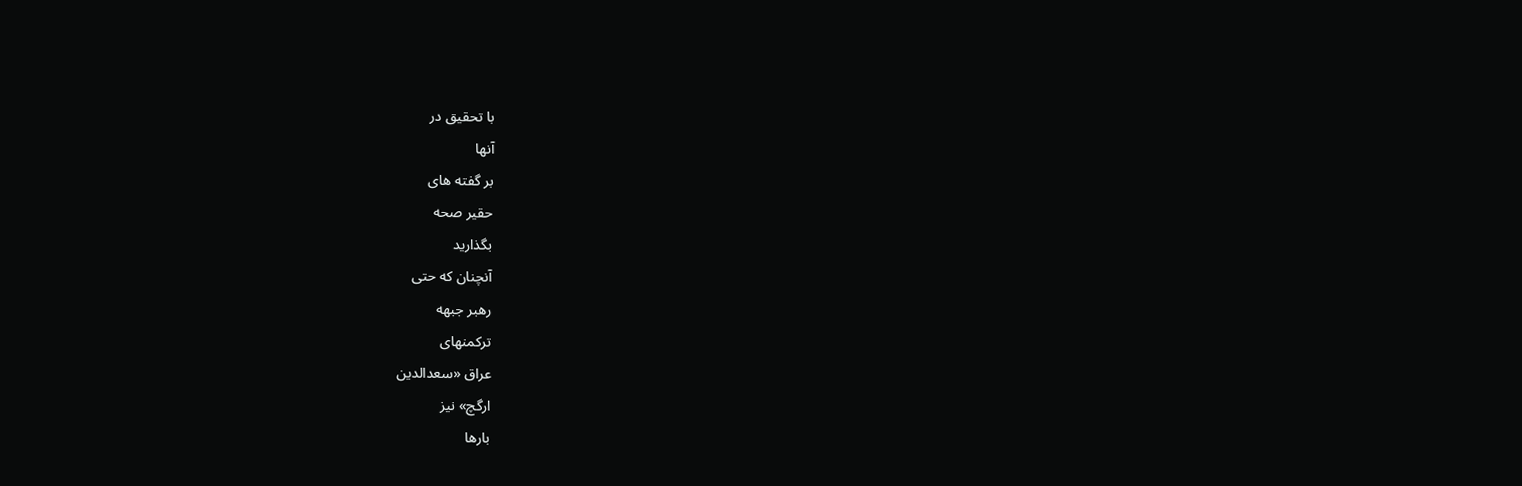با تحقیق در
آنها
بر گفته های
حقیر صحه
بگذارید
آنچنان که حتی
رهبر جبهه
ترکمنهای
عراق «سعدالدین
ارگچ» نیز
بارها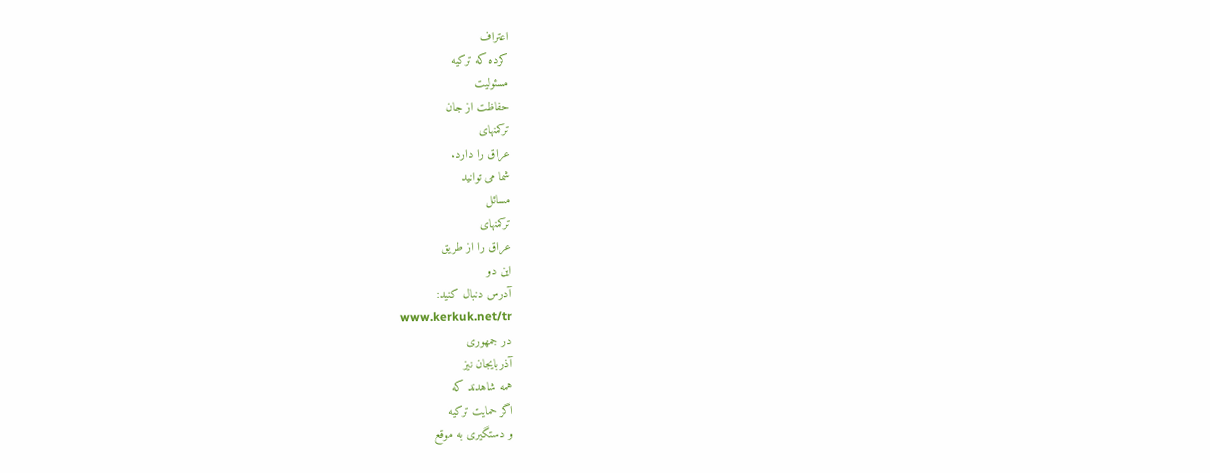اعتراف
کرده که ترکیه
مسئولیت
حفاظت از جان
ترکمنهای
عراق را دارد.
شما می توانید
مسائل
ترکمنهای
عراق را از طریق
این دو
آدرس دنبال کنید:
www.kerkuk.net/tr
در جمهوری
آذربایجان نیز
همه شاهدند که
اگر حمایت ترکیه
و دستگیری به موقع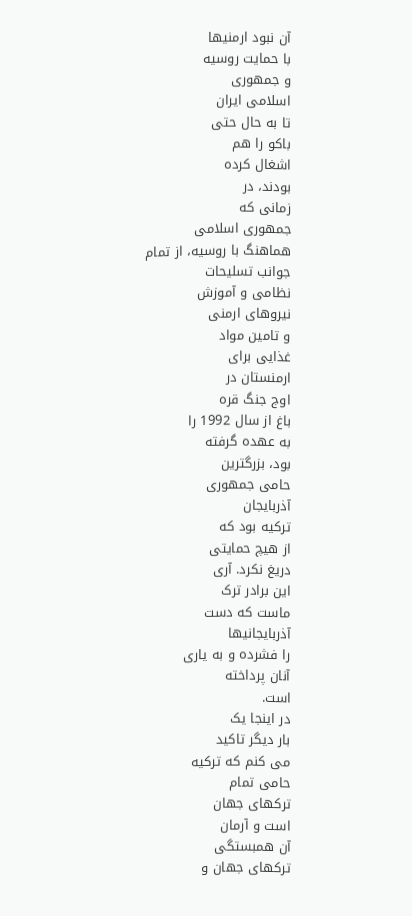آن نبود ارمنیها
با حمایت روسیه
و جمهوری
اسلامی ایران
تا به حال حتی
باکو را هم
اشغال کرده
بودند، در
زمانی که
جمهوری اسلامی
هماهنگ با روسیه، از تمام
جوانب تسلیحات
نظامی و آموزش
نیروهای ارمنی
و تامین مواد
غذایی برای
ارمنستان در
اوج جنگ قره
باغ از سال 1992 را
به عهده گرفته
بود، بزرگترین
حامی جمهوری
آذربایجان
ترکیه بود که
از هیچ حمایتی
دریغ نکرد. آری
این برادر ترک
ماست که دست
آذربایجانیها
را فشرده و به یاری
آنان پرداخته
است.
در اینجا یک
بار دیگر تاکید
می کنم که ترکیه
حامی تمام
ترکهای جهان
است و آرمان
آن همبستگی
ترکهای جهان و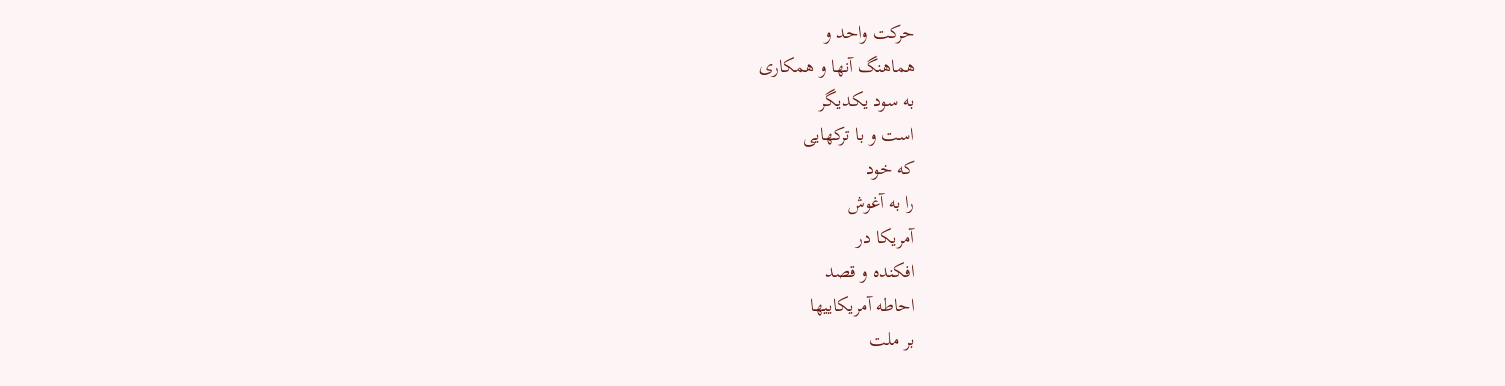حرکت واحد و
هماهنگ آنها و همکاری
به سود یکدیگر
است و با ترکهایی
که خود
را به آغوش
آمریکا در
افکنده و قصد
احاطه آمریکاییها
بر ملت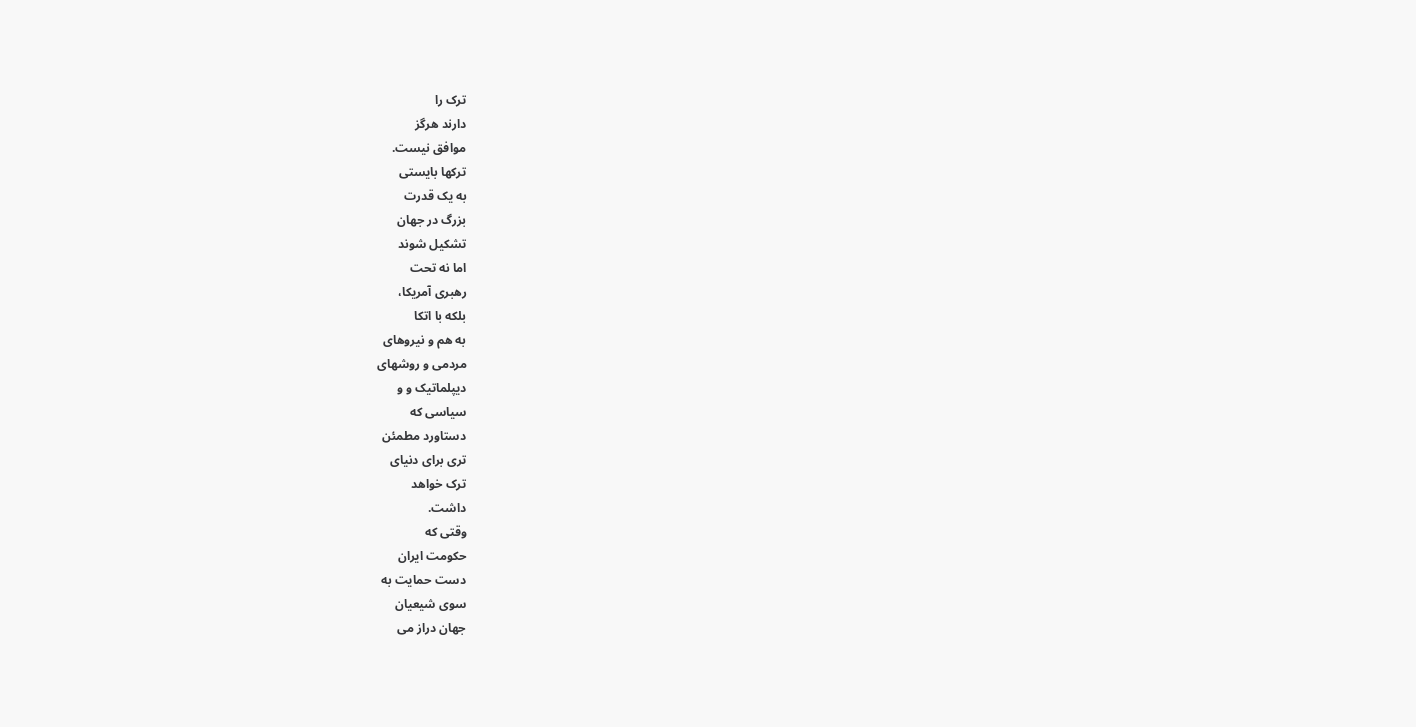ترک را
دارند هرگز
موافق نیست.
ترکها بایستی
به یک قدرت
بزرگ در جهان
تشکیل شوند
اما نه تحت
رهبری آمریکا،
بلکه با اتکا
به هم و نیروهای
مردمی و روشهای
دیپلماتیک و و
سیاسی که
دستاورد مطمئن
تری برای دنیای
ترک خواهد
داشت.
وقتی که
حکومت ایران
دست حمایت به
سوی شیعیان
جهان دراز می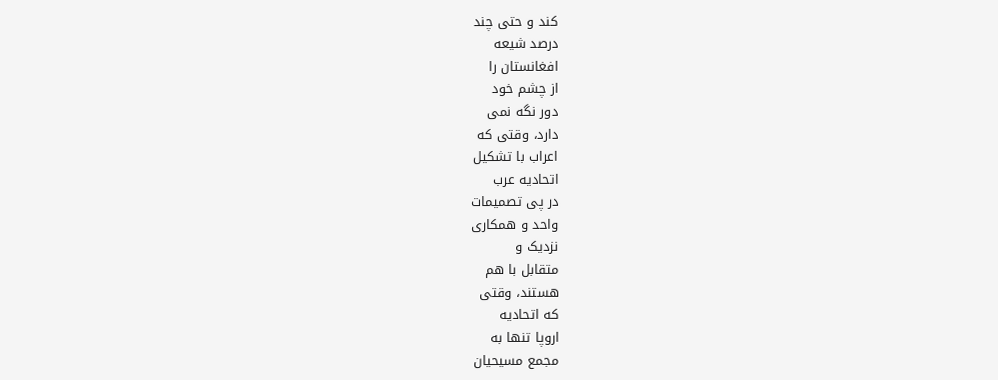کند و حتی چند
درصد شیعه
افغانستان را
از چشم خود
دور نگه نمی
دارد، وقتی که
اعراب با تشکیل
اتحادیه عرب
در پی تصمیمات
واحد و همکاری
نزدیک و
متقابل با هم
هستند، وقتی
که اتحادیه
اروپا تنها به
مجمع مسیحیان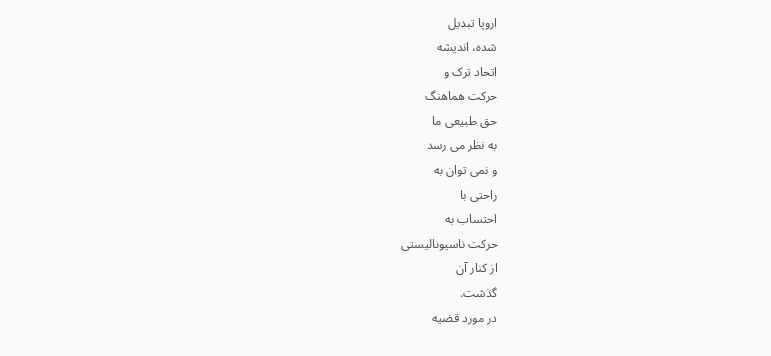اروپا تبدیل
شده، اندیشه
اتحاد ترک و
حرکت هماهنگ
حق طبیعی ما
به نظر می رسد
و نمی توان به
راحتی با
احتساب به
حرکت ناسیونالیستی
از کنار آن
گذشت.
در مورد قضیه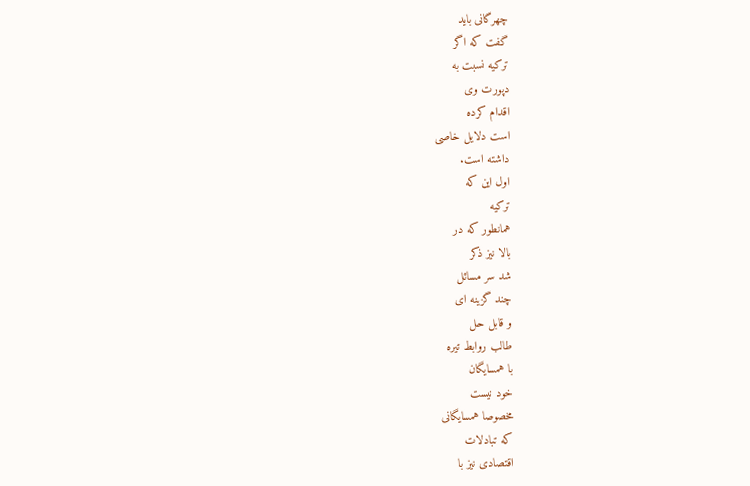چهرگانی باید
گفت که اگر
ترکیه نسبت به
دپورت وی
اقدام کرده
است دلایل خاصی
داشته است.
اول این که
ترکیه
همانطور که در
بالا نیز ذکر
شد سر مسائل
چند گزینه ای
و قابل حل
طالب روابط تیره
با همسایگان
خود نیست
مخصوصا همسایگانی
که تبادلات
اقتصادی نیز با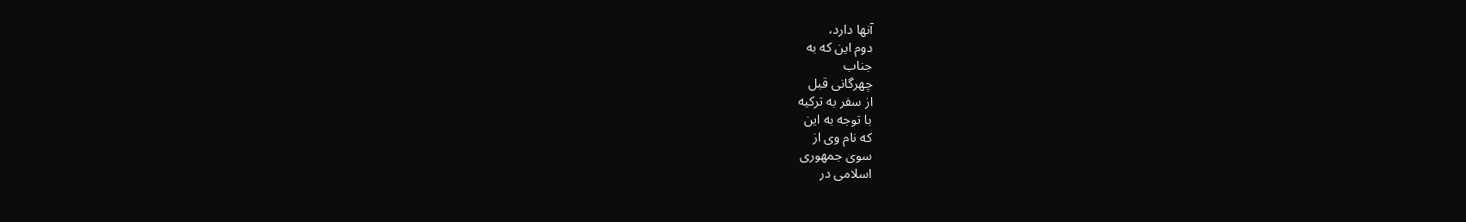آنها دارد،
دوم این که به
جناب
چهرگانی قبل
از سفر به ترکیه
با توجه به این
که نام وی از
سوی جمهوری
اسلامی در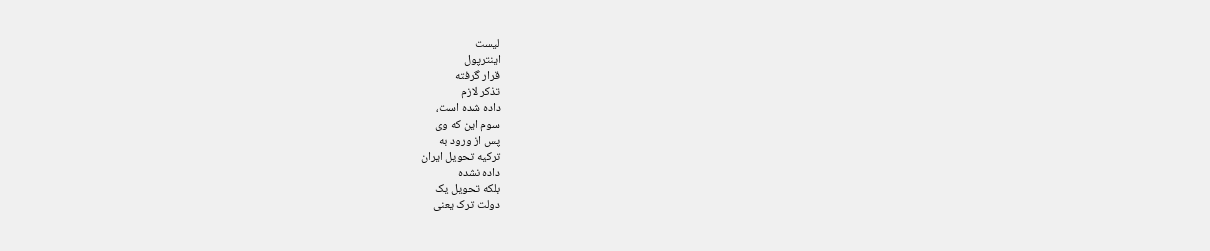لیست
اینترپول
قرار گرفته
تذکر لازم
داده شده است،
سوم این که وی
پس از ورود به
ترکیه تحویل ایران
داده نشده
بلکه تحویل یک
دولت ترک یعنی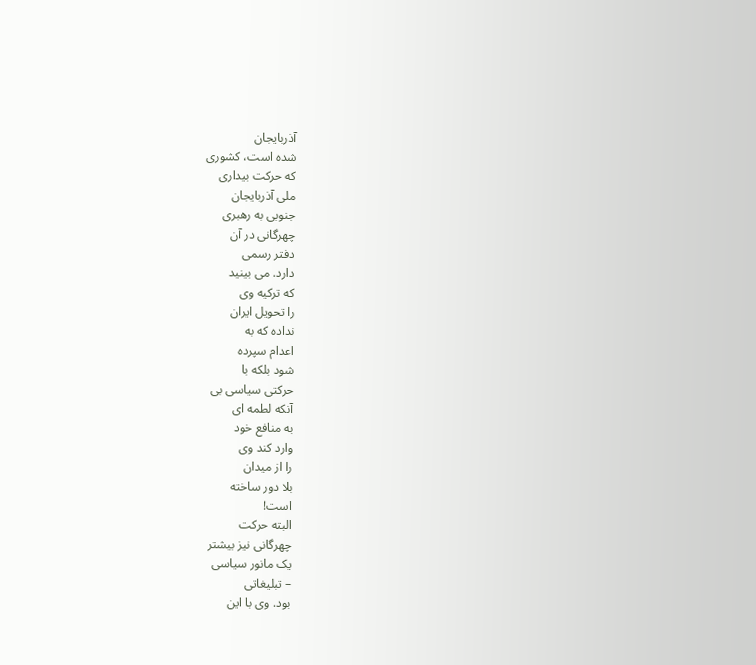آذربایجان
شده است، کشوری
که حرکت بیداری
ملی آذربایجان
جنوبی به رهبری
چهرگانی در آن
دفتر رسمی
دارد. می بینید
که ترکیه وی
را تحویل ایران
نداده که به
اعدام سپرده
شود بلکه با
حرکتی سیاسی بی
آنکه لطمه ای
به منافع خود
وارد کند وی
را از میدان
بلا دور ساخته
است!
البته حرکت
چهرگانی نیز بیشتر
یک مانور سیاسی
– تبلیغاتی
بود. وی با این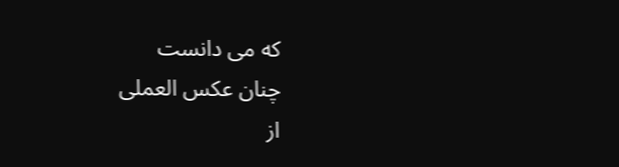که می دانست
چنان عکس العملی
از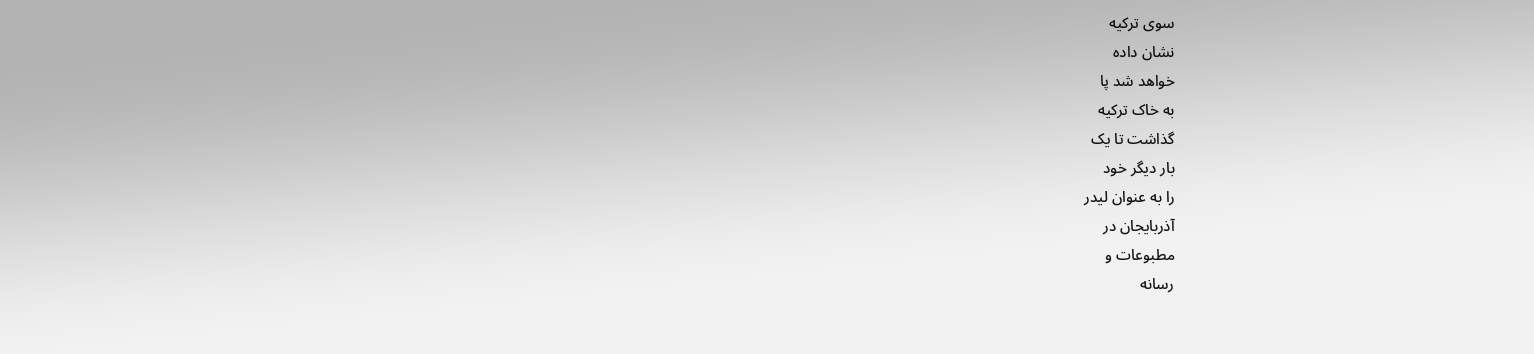سوی ترکیه
نشان داده
خواهد شد پا
به خاک ترکیه
گذاشت تا یک
بار دیگر خود
را به عنوان لیدر
آذربایجان در
مطبوعات و
رسانه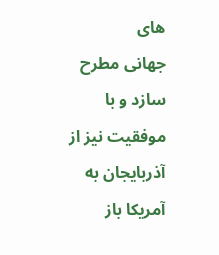های
جهانی مطرح
سازد و با
موفقیت نیز از
آذربایجان به
آمریکا باز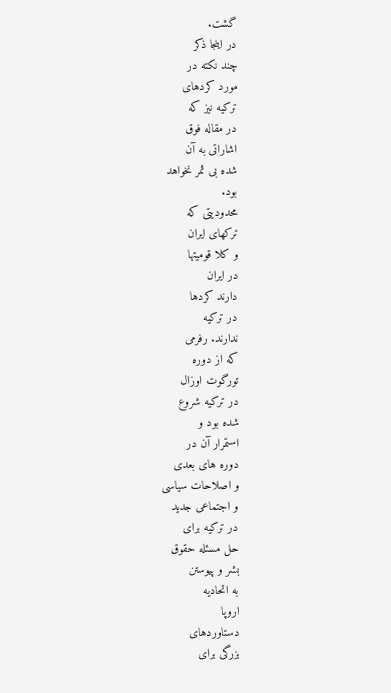گشت.
در اینجا ذکر
چند نکته در
مورد کردهای
ترکیه نیز که
در مقاله فوق
اشاراتی به آن
شده بی ثمر نخواهد
بود.
محدودیتی که
ترکهای ایران
و کلا قومیتها
در ایران
دارند کردها
در ترکیه
ندارند. رفرمی
که از دوره
تورگوت اوزال
در ترکیه شروع
شده بود و
استمرار آن در
دوره های بعدی
و اصلاحات سیاسی
و اجتماعی جدید
در ترکیه برای
حل مسئله حقوق
بشر و پیوستن
به اتحادیه
اروپا
دستاوردهای
بزرگی برای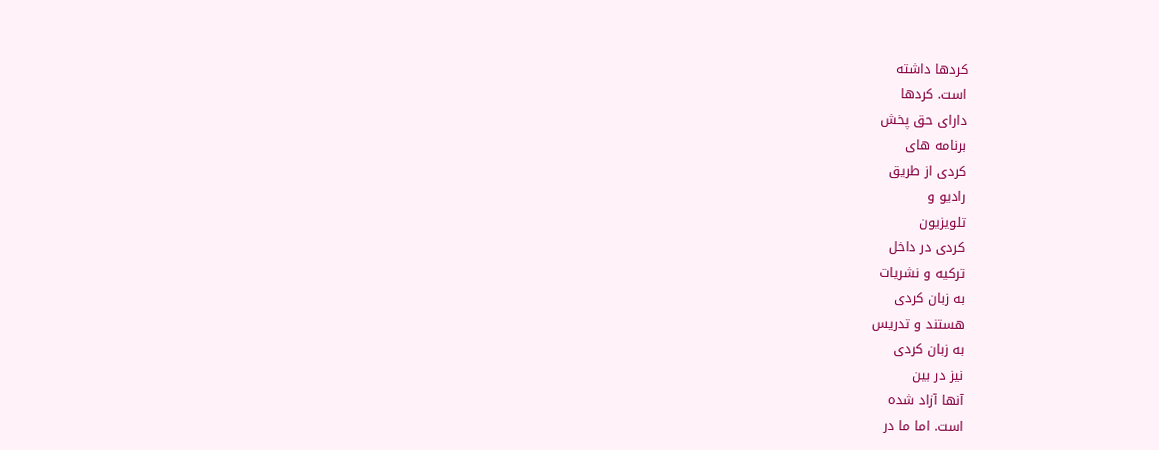کردها داشته
است. کردها
دارای حق پخش
برنامه های
کردی از طریق
رادیو و
تلویزیون
کردی در داخل
ترکیه و نشریات
به زبان کردی
هستند و تدریس
به زبان کردی
نیز در بین
آنها آزاد شده
است. اما ما در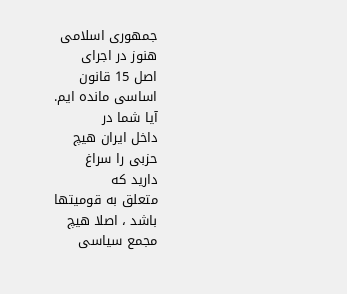جمهوری اسلامی
هنوز در اجرای
اصل 15 قانون
اساسی مانده ایم.
آیا شما در
داخل ایران هیچ
حزبی را سراغ
دارید که
متعلق به قومیتها
باشد ، اصلا هیچ
مجمع سیاسی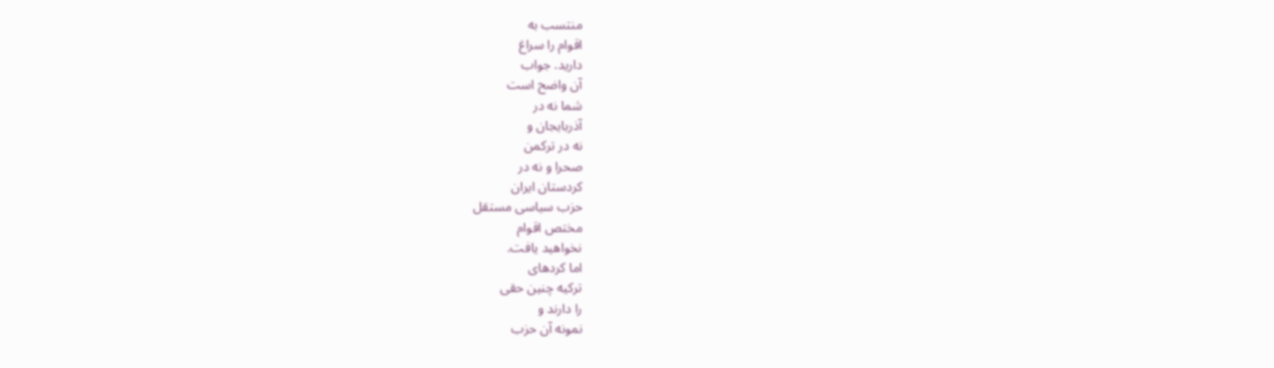منتسب به
اقوام را سراغ
دارید. جواب
آن واضح است
شما نه در
آذربایجان و
نه در ترکمن
صحرا و نه در
کردستان ایران
حزب سیاسی مستقل
مختص اقوام
نخواهید یافت.
اما کردهای
ترکیه چنین حقی
را دارند و
نمونه آن حزب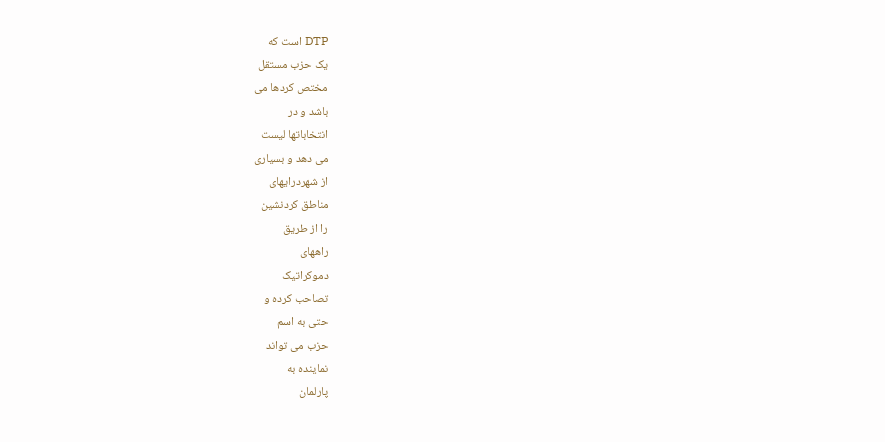DTP است که
یک حزب مستقل
مختص کردها می
باشد و در
انتخاباتها لیست
می دهد و بسیاری
از شهردرایهای
مناطق کردنشین
را از طریق
راههای
دموکراتیک
تصاحب کرده و
حتی به اسم
حزب می تواند
نماینده به
پارلمان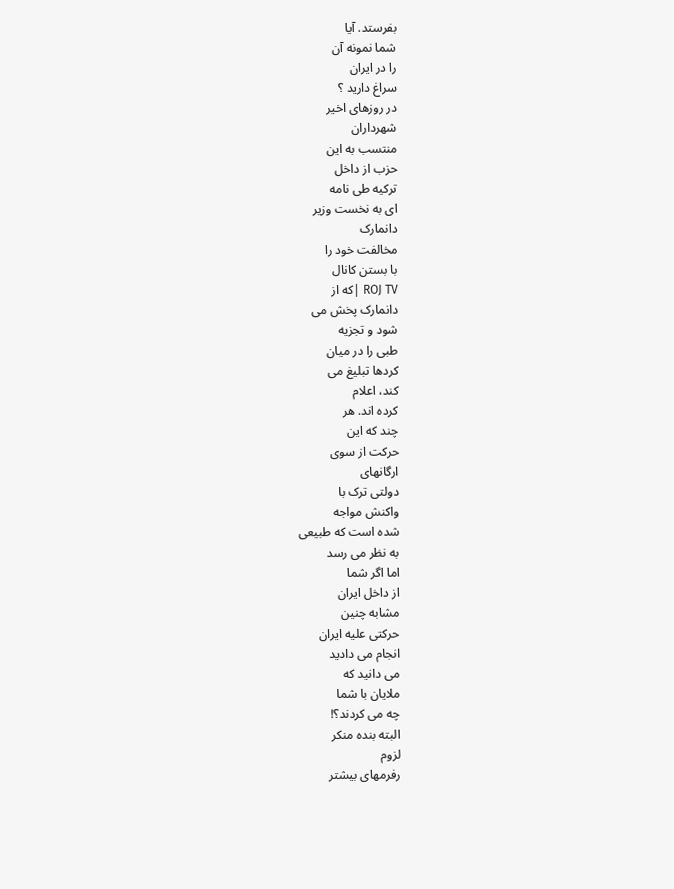بفرستد. آیا
شما نمونه آن
را در ایران
سراغ دارید ؟
در روزهای اخیر
شهرداران
منتسب به این
حزب از داخل
ترکیه طی نامه
ای به نخست وزیر
دانمارک
مخالفت خود را
با بستن کانال
ROJ TV |که از
دانمارک پخش می
شود و تجزیه
طبی را در میان
کردها تبلیغ می
کند، اعلام
کرده اند. هر
چند که این
حرکت از سوی
ارگانهای
دولتی ترک با
واکنش مواجه
شده است که طبیعی
به نظر می رسد
اما اگر شما
از داخل ایران
مشابه چنین
حرکتی علیه ایران
انجام می دادید
می دانید که
ملایان با شما
چه می کردند؟!
البته بنده منکر
لزوم
رفرمهای بیشتر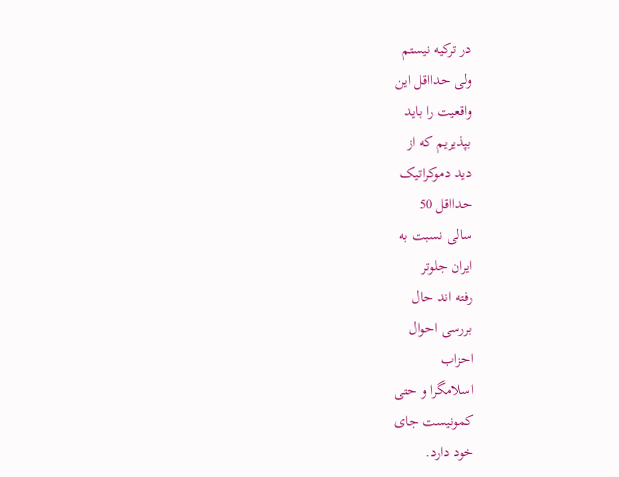در ترکیه نیستم
ولی حدااقل این
واقعیت را باید
بپذیریم که از
دید دموکراتیک
حدااقل 50
سالی نسبت به
ایران جلوتر
رفته اند حال
بررسی احوال
احزاب
اسلامگرا و حتی
کمونیست جای
خود دارد.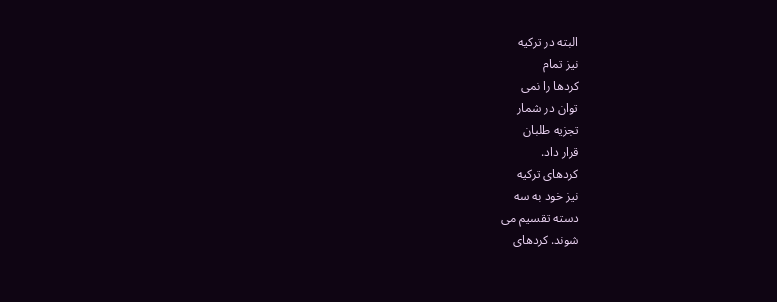البته در ترکیه
نیز تمام
کردها را نمی
توان در شمار
تجزیه طلبان
قرار داد.
کردهای ترکیه
نیز خود به سه
دسته تقسیم می
شوند. کردهای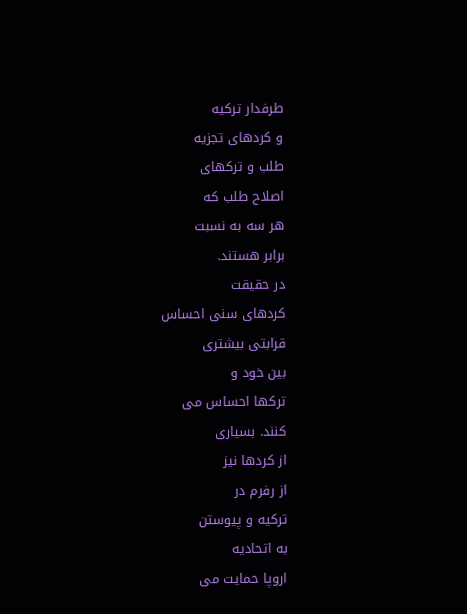طرفدار ترکیه
و کردهای تجزیه
طلب و ترکهای
اصلاح طلب که
هر سه به نسبت
برابر هستند.
در حقیقت
کردهای سنی احساس
قرابتی بیشتری
بین خود و
ترکها احساس می
کنند. بسیاری
از کردها نیز
از رفرم در
ترکیه و پیوستن
به اتحادیه
اروپا حمایت می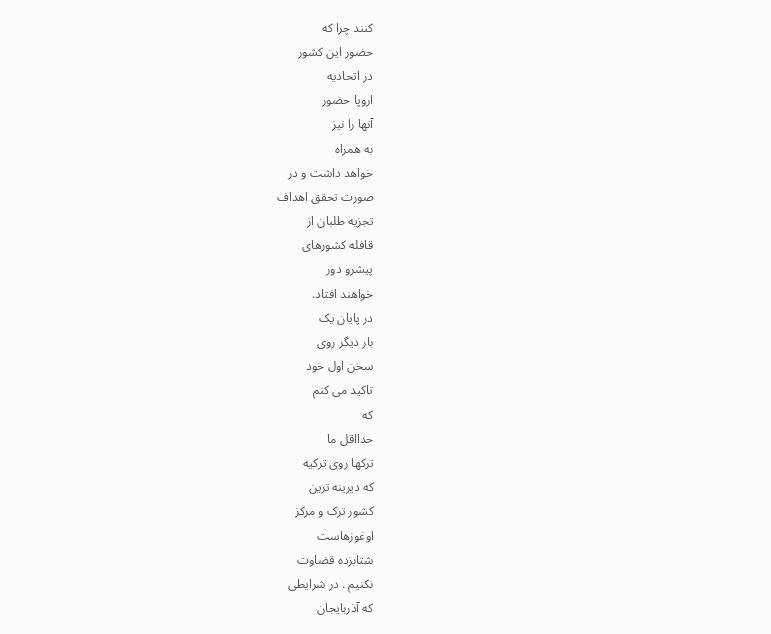کنند چرا که
حضور این کشور
در اتحادیه
اروپا حضور
آنها را نیز
به همراه
خواهد داشت و در
صورت تحقق اهداف
تجزیه طلبان از
قافله کشورهای
پیشرو دور
خواهند افتاد.
در پایان یک
بار دیگر روی
سخن اول خود
تاکید می کنم
که
حدااقل ما
ترکها روی ترکیه
که دیرینه ترین
کشور ترک و مرکز
اوغوزهاست
شتابزده قضاوت
نکنیم . در شرایطی
که آذربایجان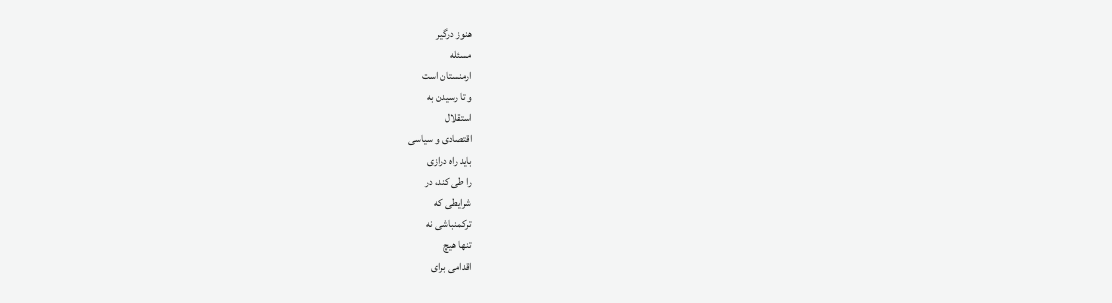هنوز درگیر
مسئله
ارمنستان است
و تا رسیدن به
استقلال
اقتصادی و سیاسی
باید راه درازی
را طی کند، در
شرایطی که
ترکمنباشی نه
تنها هیچ
اقدامی برای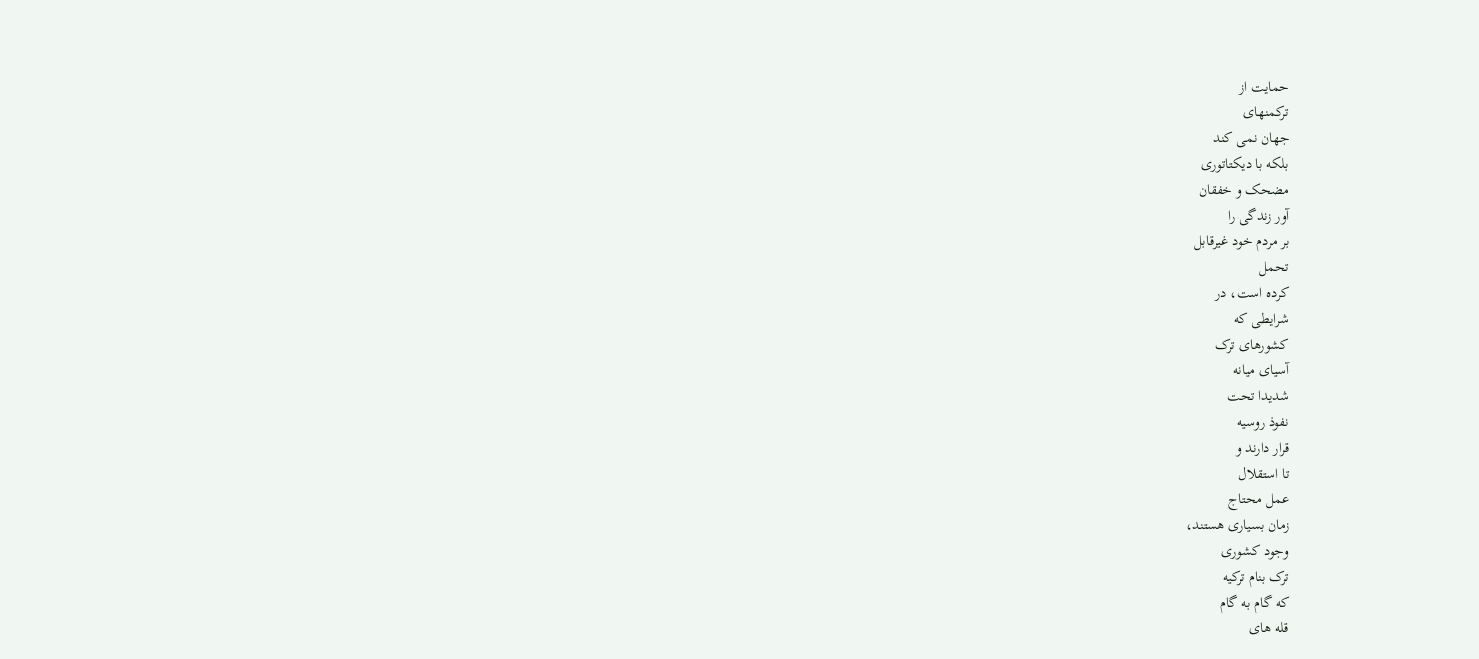حمایت از
ترکمنهای
جهان نمی کند
بلکه با دیکتاتوری
مضحک و خفقان
آور زندگی را
بر مردم خود غیرقابل
تحمل
کرده است، در
شرایطی که
کشورهای ترک
آسیای میانه
شدیدا تحت
نفوذ روسیه
قرار دارند و
تا استقلال
عمل محتاج
زمان بسیاری هستند،
وجود کشوری
ترک بنام ترکیه
که گام به گام
قله های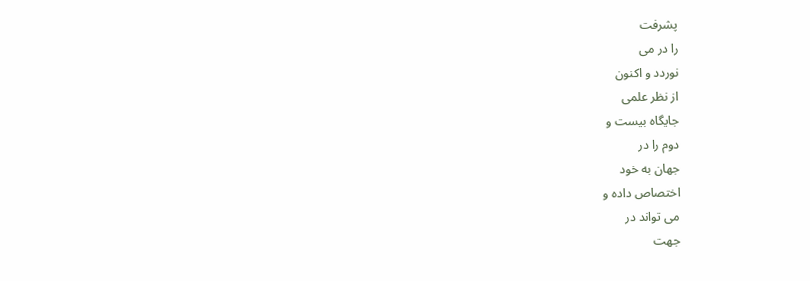پشرفت
را در می
نوردد و اکنون
از نظر علمی
جایگاه بیست و
دوم را در
جهان به خود
اختصاص داده و
می تواند در
جهت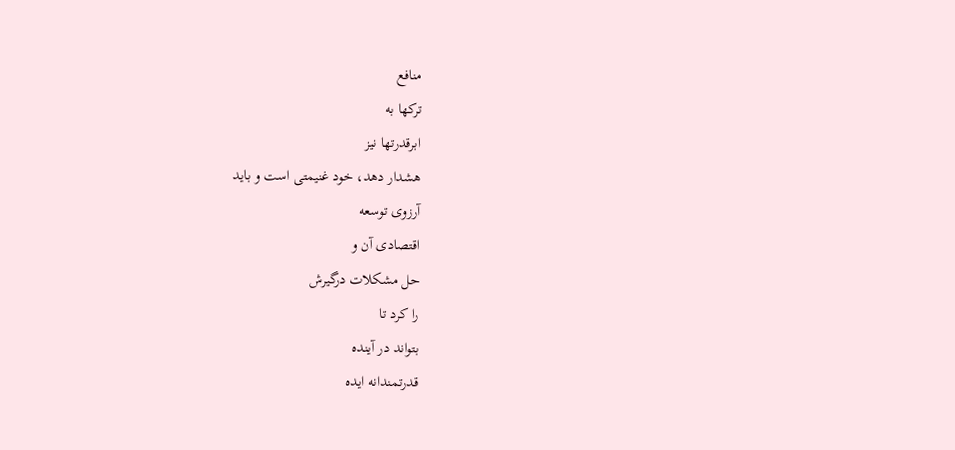منافع
ترکها به
ابرقدرتها نیز
هشدار دهد، خود غنیمتی است و باید
آرزوی توسعه
اقتصادی آن و
حل مشکلات درگیرش
را کرد تا
بتواند در آینده
قدرتمندانه ایده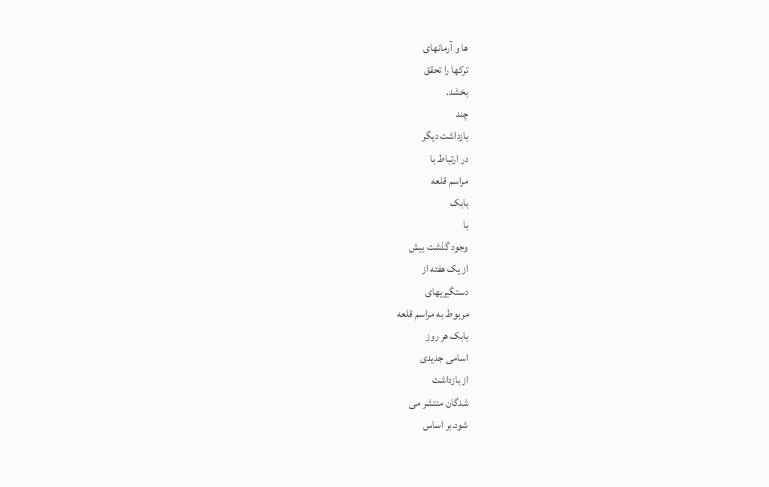ها و آرمانهای
ترکها را تحقق
بخشد.
چند
بازداشت دیگر
در ارتباط با
مراسم قلعه
بابک
با
وجود گذشت بیش
از یک هفته از
دستگیریهای
مربوط به مراسم قلعه
بابک هر روز
اسامی جدیدی
از بازداشت
شدگان منتشر می
شود.بر اساس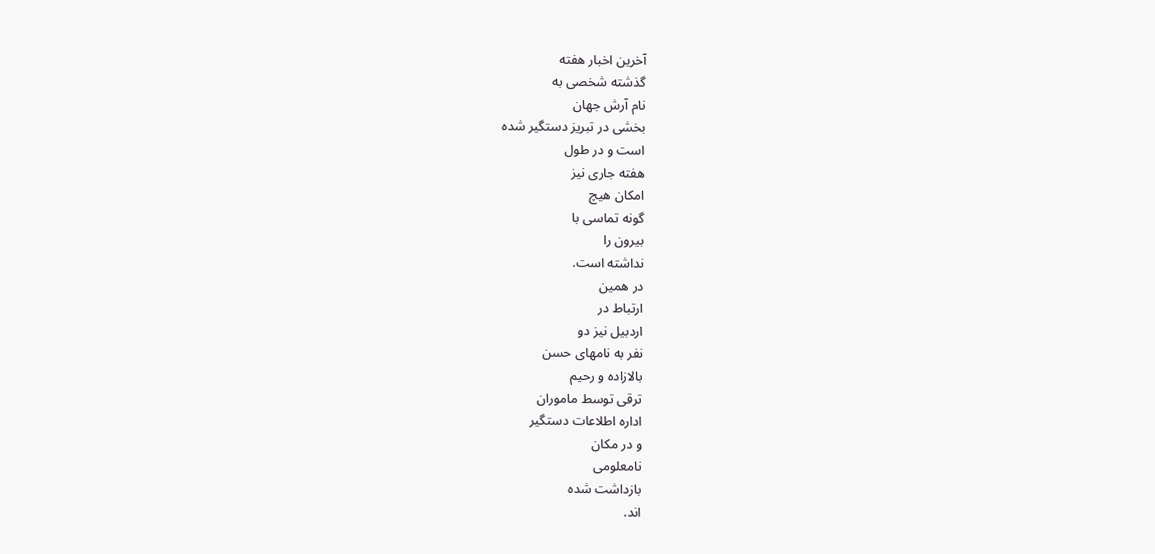آخرین اخبار هفته
گذشته شخصی به
نام آرش جهان
بخشی در تبریز دستگیر شده
است و در طول
هفته جاری نیز
امکان هیچ
گونه تماسی با
بیرون را
نداشته است.
در همین
ارتباط در
اردبیل نیز دو
نفر به نامهای حسن
بالازاده و رحیم
ترقی توسط ماموران
اداره اطلاعات دستگیر
و در مکان
نامعلومی
بازداشت شده
اند.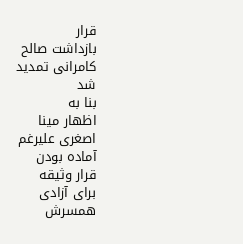قرار
بازداشت صالح
کامرانی تمدید
شد
بنا به
اظهار مینا
اصغری علیرغم
آماده بودن
قرار وثیقه
برای آزادی
همسرش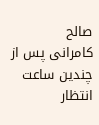صالح
کامرانی پس از
چندین ساعت انتظار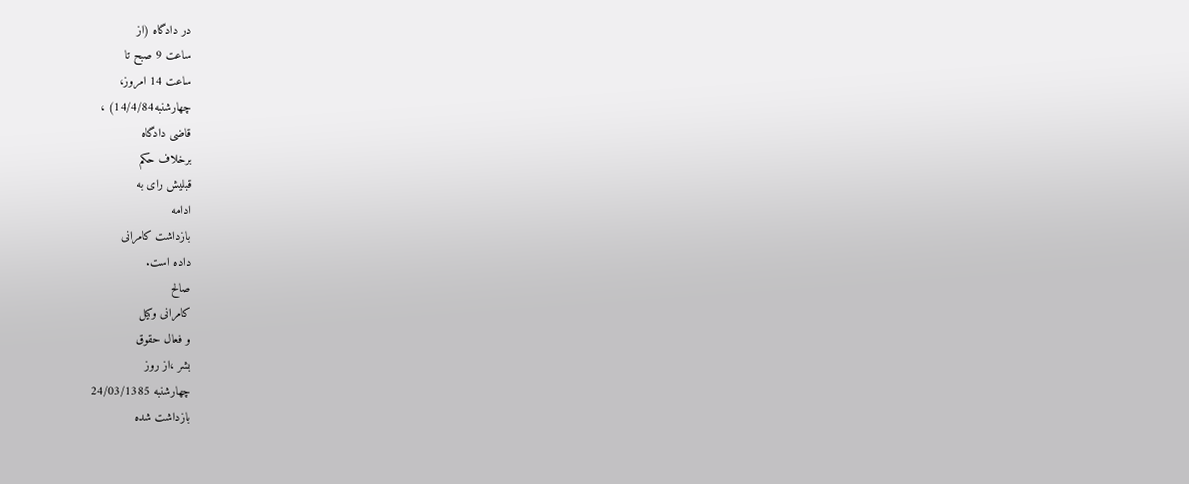در دادگاه (از
ساعت 9 صبح تا
ساعت 14 امروز،
چهارشنبه14/4/84) ،
قاضی دادگاه
برخلاف حکم
قبلیش رای به
ادامه
بازداشت کامرانی
داده است.
صالح
کامرانی وکیل
و فعال حقوق
بشر ،از روز
چهارشنبه 24/03/1385
بازداشت شده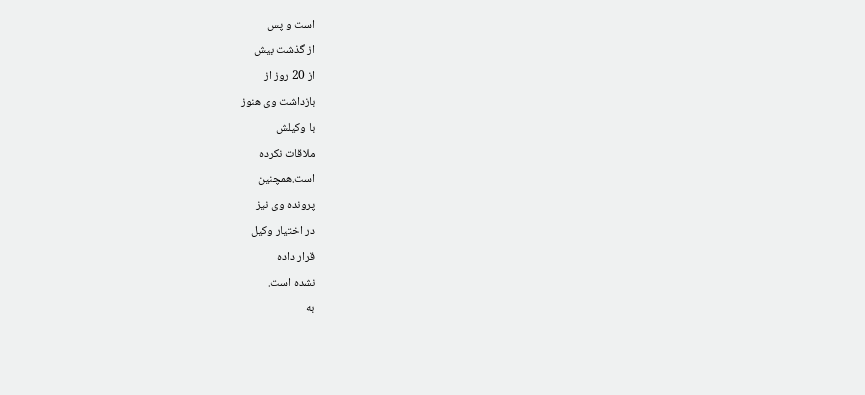است و پس
از گذشت بیش
از 20 روز از
بازداشت وی هنوز
با وکیلش
ملاقات نکرده
است.همچنین
پرونده وی نیز
در اختیار وکیل
قرار داده
نشده است.
به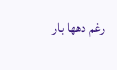رغم دهها بار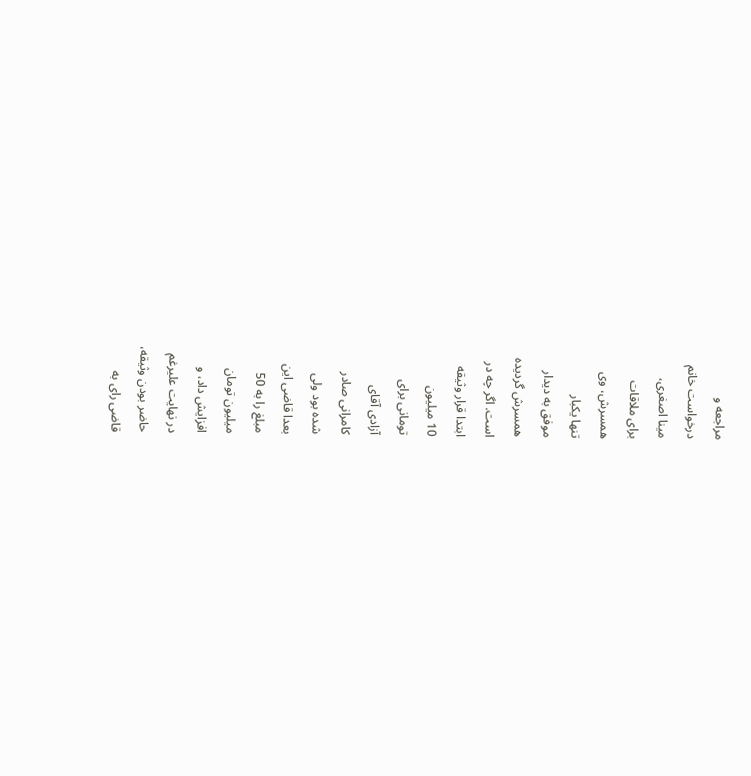مراجعه و
درخواست خانم
مینا اصغری،
برای ملاقات
همسرش، وی
تنها یکبار
موفق به دیدار
همسرش گردیده
است. اگر چه در
ابتدا قرار وثیقه
10 میلیون
تومانی برای
آزادی آقای
کامرانی صادر
شده بود ولی
بعدا قاضی این
مبلغ را به 50
ميلیون تومان
افزایش داد، و
در نهایت علیرغم
حاضر بودن وثیقه،
قاضی رای به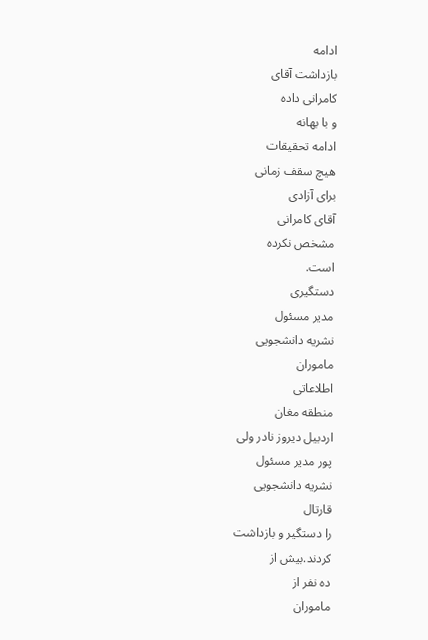ادامه
بازداشت آقای
کامرانی داده
و با بهانه
ادامه تحقیقات
هیچ سقف زمانی
برای آزادی
آقای کامرانی
مشخص نکرده
است.
دستگیری
مدیر مسئول
نشریه دانشجویی
ماموران
اطلاعاتی
منطقه مغان
اردبیل دیروز نادر ولی
پور مدیر مسئول
نشریه دانشجویی
قارتال
را دستگیر و بازداشت
کردند.بیش از
ده نفر از
ماموران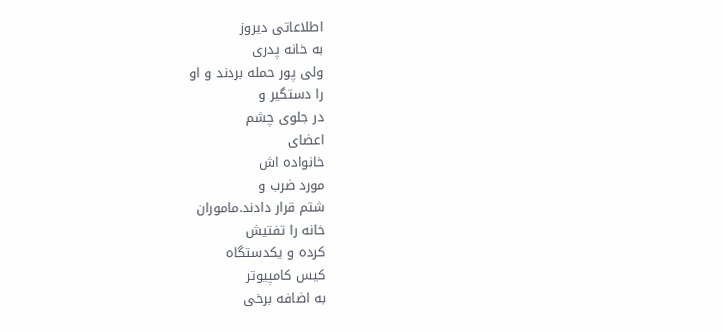اطلاعاتی دیروز
به خانه پدری
ولی پور حمله بردند و او
را دستگیر و
در جلوی چشم
اعضای
خانواده اش
مورد ضرب و
شتم قرار دادند.ماموران
خانه را تفتیش
کرده و یکدستگاه
کیس کامپیوتر
به اضافه برخی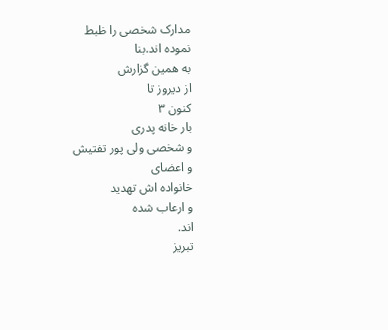مدارک شخصی را ظبط
نموده اند.بنا
به همین گزارش
از دیروز تا
کنون ۳
بار خانه پدری
و شخصی ولی پور تفتیش
و اعضای
خانواده اش تهدید
و ارعاب شده
اند.
تبریز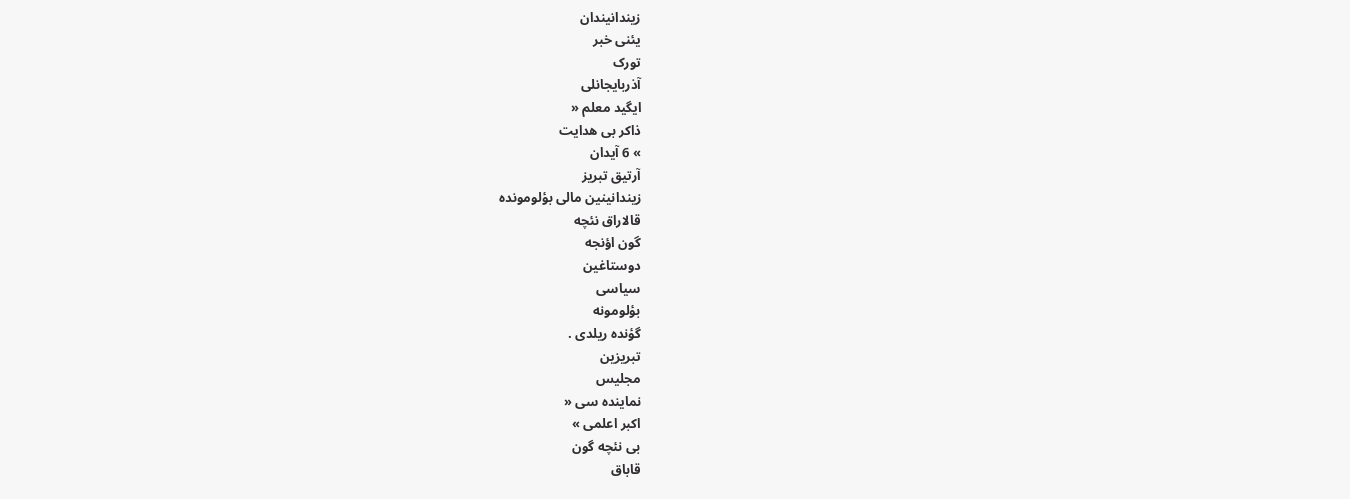زیندانیندان
یئنی خبر
تورک
آذربایجانلی
ایگید معلم «
ذاکر بی هدایت
» 6 آیدان
آرتیق تبریز
زیندانینین مالی بؤلومونده
قالاراق نئچه
گون اؤنجه
دوستاغین
سیاسی
بؤلومونه
گؤنده ریلدی .
تبریزین
مجلیس
نماینده سی «
اکبر اعلمی »
بی نئچه گون
قاباق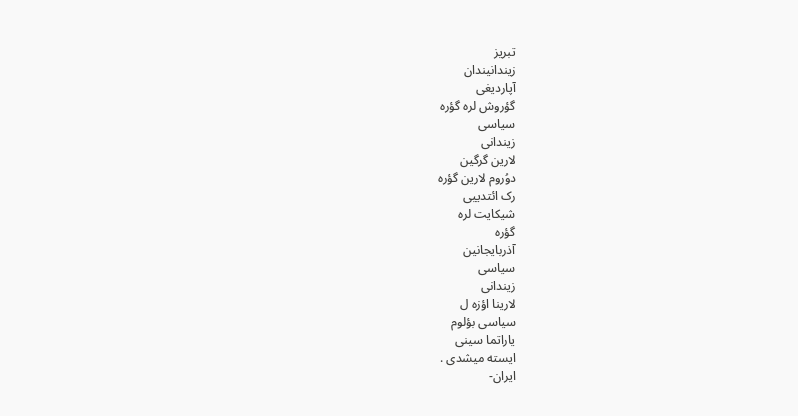تبریز
زیندانیندان
آپاردیغی
گؤروش لره گؤره
سیاسی
زیندانی
لارین گرگین
دوُروم لارین گؤره
رک ائتدییی
شیکایت لره
گؤره
آذربایجانین
سیاسی
زیندانی
لارینا اؤزه ل
سیاسی بؤلوم
یاراتما سینی
ایسته میشدی .
ایران-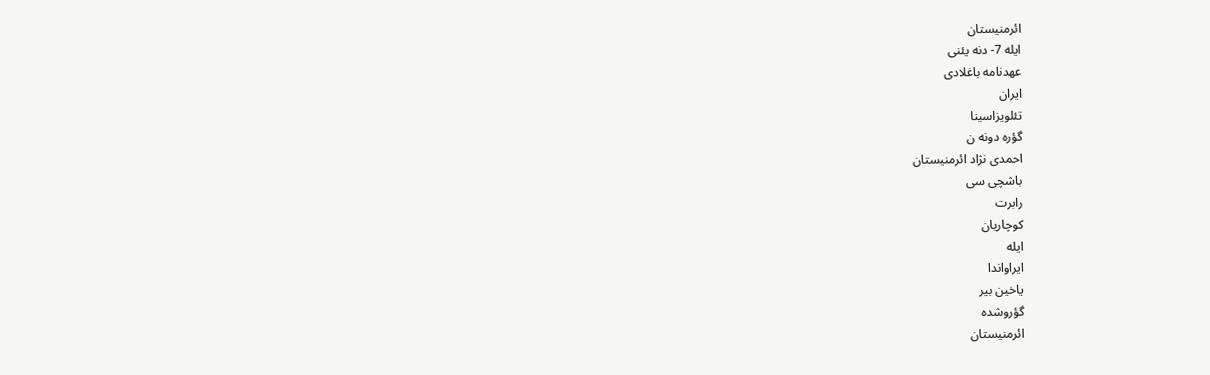ائرمنیستان
ایله 7- دنه یئنی
عهدنامه باغلادی
ایران
تئلویزاسینا
گؤره دونه ن
احمدی نژاد ائرمنیستان
باشچی سی
رابرت
کوچاریان
ایله
ایراواندا
یاخین بیر
گؤروشده
ائرمنیستان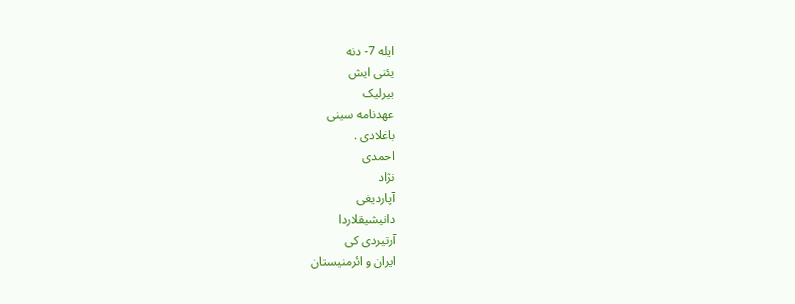ایله 7- دنه
یئنی ایش
بیرلیک
عهدنامه سینی
باغلادی .
احمدی
نژاد
آپاردیغی
دانیشیقلاردا
آرتیردی کی
ایران و ائرمنیستان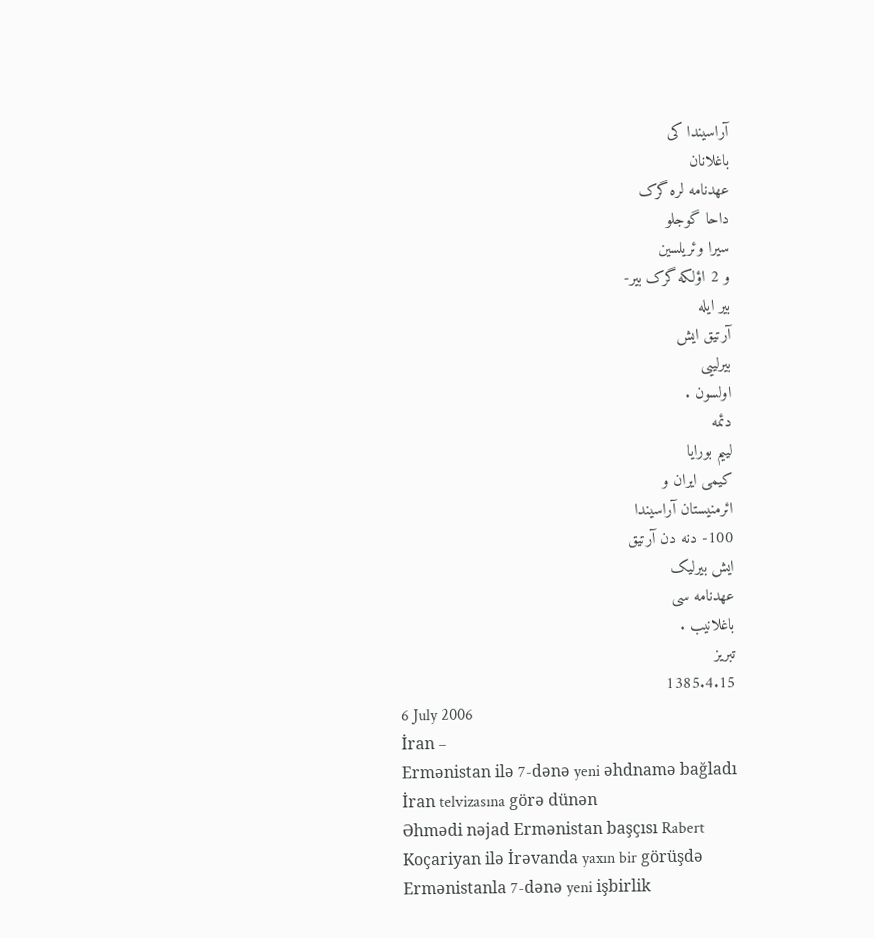آراسیندا کی
باغلانان
عهدنامه لره گرک
داحا گوجلو
سیرا وئریلسین
و 2 اؤلکه گرک بیر-
بیر ایله
آرتیق ایش
بیرلییی
اولسون .
دئمه
لییم بورایا
کیمی ایران و
ائرمنیستان آراسیندا
100- دنه دن آرتیق
ایش بیرلیک
عهدنامه سی
باغلانیب .
تبریز
1385.4.15
6 July 2006
İran –
Ermənistan ilə 7-dənə yeni əhdnamə bağladı
İran telvizasına görə dünən
Əhmədi nəjad Ermənistan başçısı Rabert
Koçariyan ilə İrəvanda yaxın bir görüşdə
Ermənistanla 7-dənə yeni işbirlik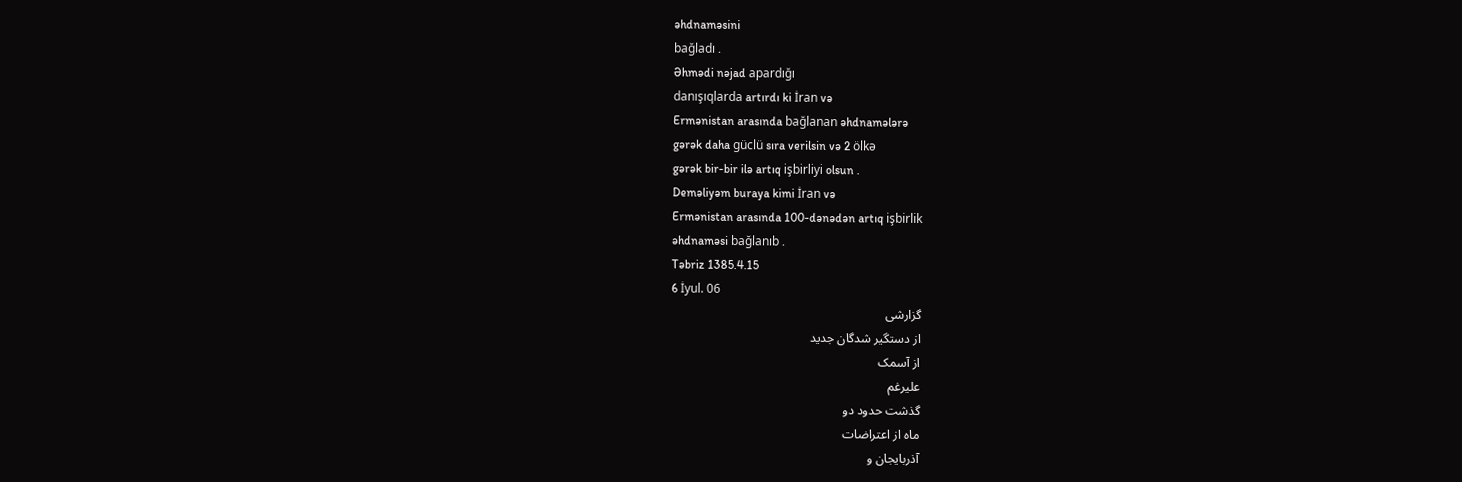əhdnaməsini
bağladı .
Əhmədi nəjad apardığı
danışıqlarda artırdı ki İran və
Ermənistan arasında bağlanan əhdnamələrə
gərək daha güclü sıra verilsin və 2 ölkə
gərək bir-bir ilə artıq işbirliyi olsun .
Deməliyəm buraya kimi İran və
Ermənistan arasında 100-dənədən artıq işbirlik
əhdnaməsi bağlanıb .
Təbriz 1385.4.15
6 İyul. 06
گزارشی
از دستگیر شدگان جدید
از آسمک
علیرغم
گذشت حدود دو
ماه از اعتراضات
آذربایجان و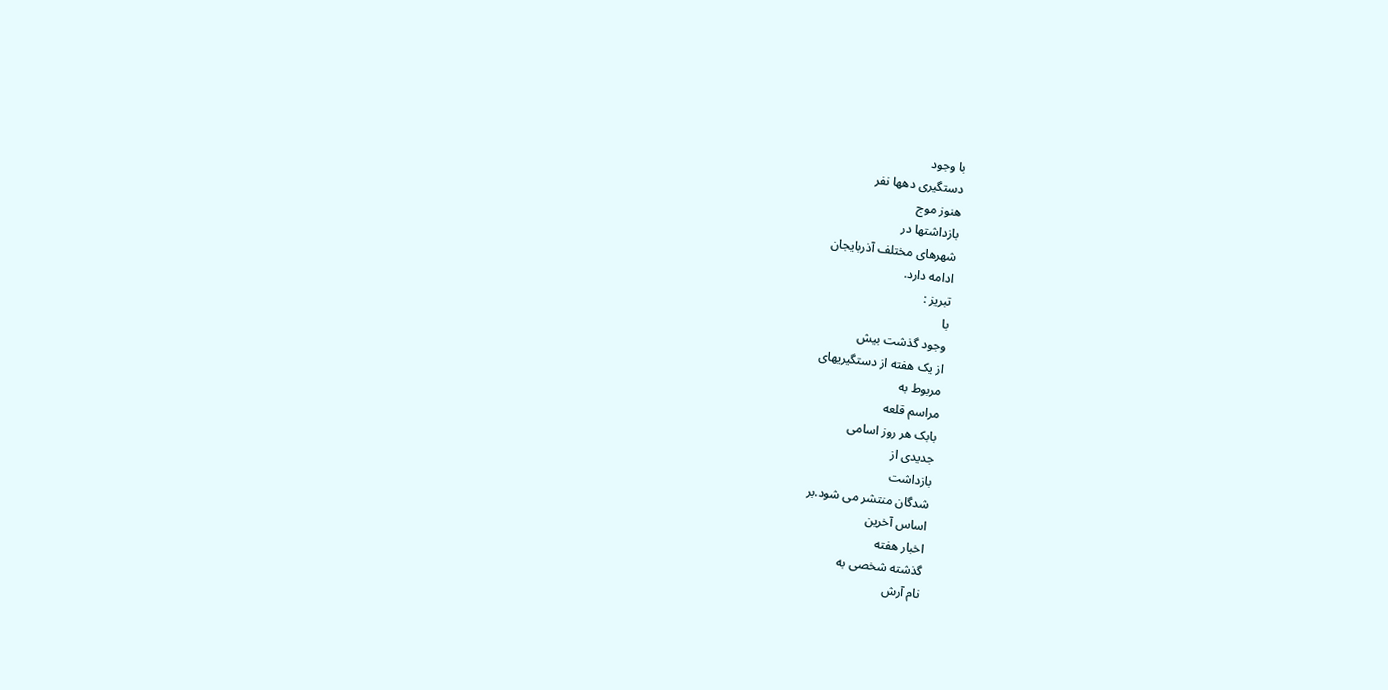با وجود
دستگیری دهها نفر
هنوز موج
بازداشتها در
شهرهای مختلف آذربایجان
ادامه دارد.
تبریز :
با
وجود گذشت بیش
از یک هفته از دستگیریهای
مربوط به
مراسم قلعه
بابک هر روز اسامی
جدیدی از
بازداشت
شدگان منتشر می شود.بر
اساس آخرین
اخبار هفته
گذشته شخصی به
نام آرش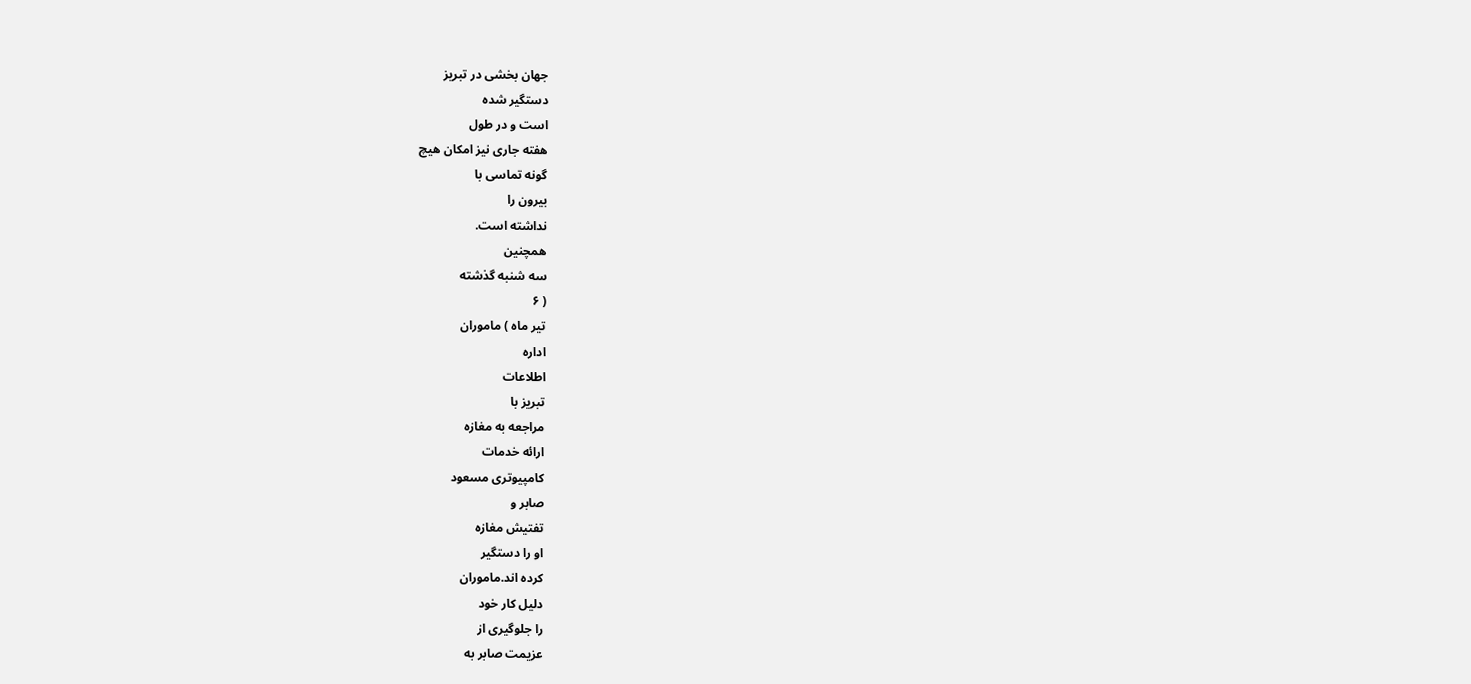جهان بخشی در تبریز
دستگیر شده
است و در طول
هفته جاری نیز امکان هیچ
گونه تماسی با
بیرون را
نداشته است.
همچنین
سه شنبه گذشته
( ۶
تیر ماه ) ماموران
اداره
اطلاعات
تبریز با
مراجعه به مغازه
ارائه خدمات
کامپیوتری مسعود
صابر و
تفتیش مغازه
او را دستگیر
کرده اند.ماموران
دلیل کار خود
را جلوگیری از
عزیمت صابر به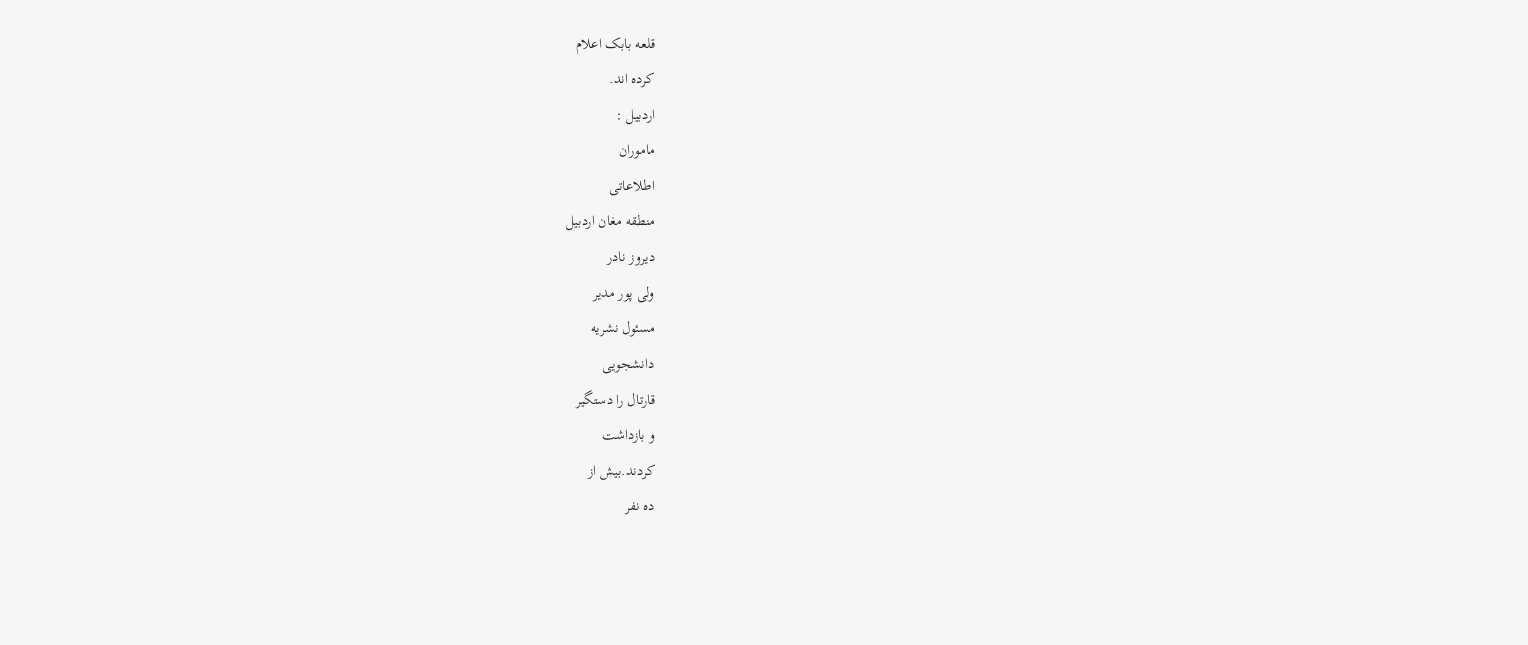قلعه بابک اعلام
کرده اند.
اردبیل :
ماموران
اطلاعاتی
منطقه مغان اردبیل
دیروز نادر
ولی پور مدیر
مسئول نشریه
دانشجویی
قارتال را دستگیر
و بازداشت
کردند.بیش از
ده نفر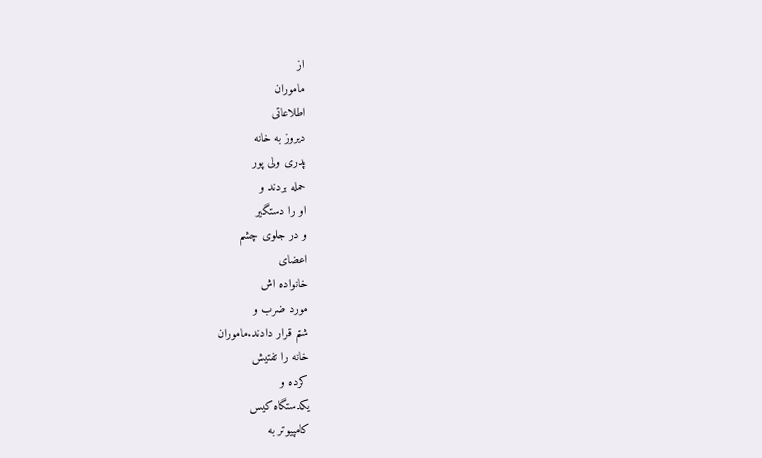از
ماموران
اطلاعاتی
دیروز به خانه
پدری ولی پور
حمله بردند و
او را دستگیر
و در جلوی چشم
اعضای
خانواده اش
مورد ضرب و
شتم قرار دادند.ماموران
خانه را تفتیش
کرده و
یکدستگاه کیس
کامپیوتر به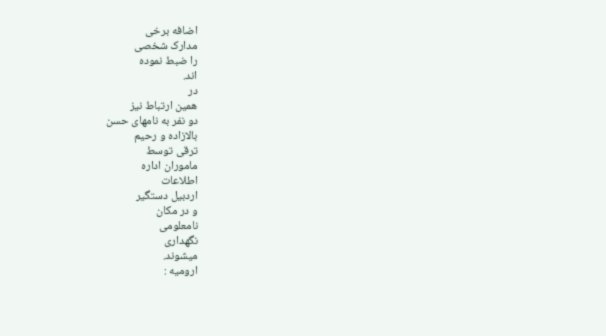اضافه برخی
مدارک شخصی
را ضبط نموده
اند.
در
همین ارتباط نیز
دو نفر به نامهای حسن
بالازاده و رحیم
ترقی توسط
ماموران اداره
اطلاعات
اردبیل دستگیر
و در مکان
نامعلومی
نگهداری
میشوند.
ارومیه :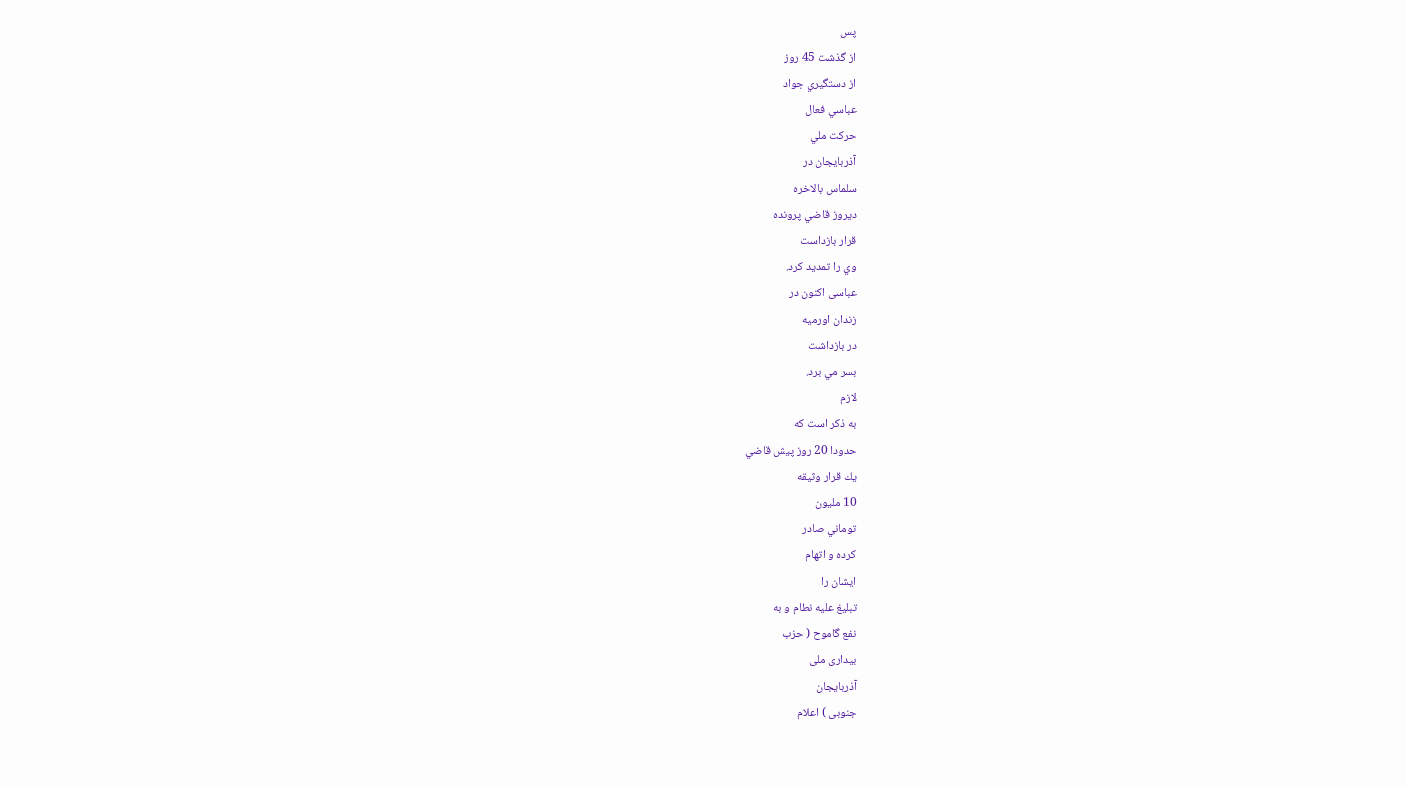پس
از گذشت 45 روز
از دستگيري جواد
عباسي فعال
حركت ملي
آذربايجان در
سلماس بالاخره
ديروز قاضي پرونده
قرار بازداست
وي را تمدید كرد.
عباسی اكنون در
زندان اورميه
در بازداشت
بسر مي برد.
لازم
به ذكر است كه
حدودا 20 روز پيش قاضي
يك قرار وثيقه
10 مليون
توماني صادر
كرده و اتهام
ايشان را
تبليغ عليه نطام و به
نفع گاموح ( حزب
بیداری ملی
آذربایجان
جنوبی ) اعلام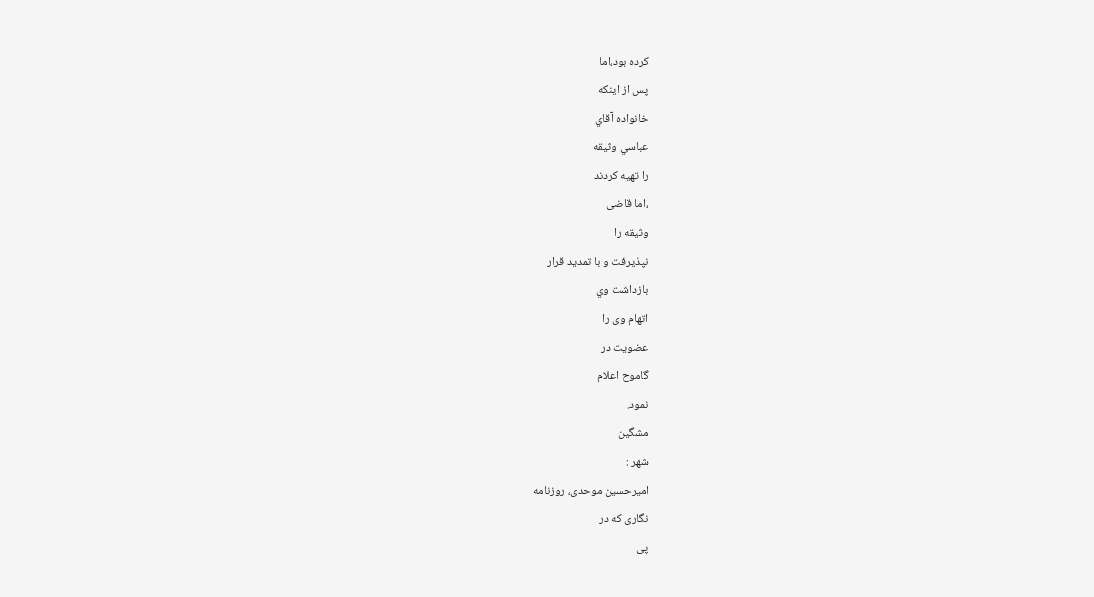كرده بود،اما
پس از اينكه
خانواده آقاي
عباسي وثيقه
را تهيه كردند
،اما قاضی
وثیقه را
نپذیرفت و با تمدید قرار
بازداشت وي
اتهام وی را
عضويت در
گاموح اعلام
نمود.
مشگین
شهر :
امیرحسین موحدی، روزنامه
نگاری که در
پی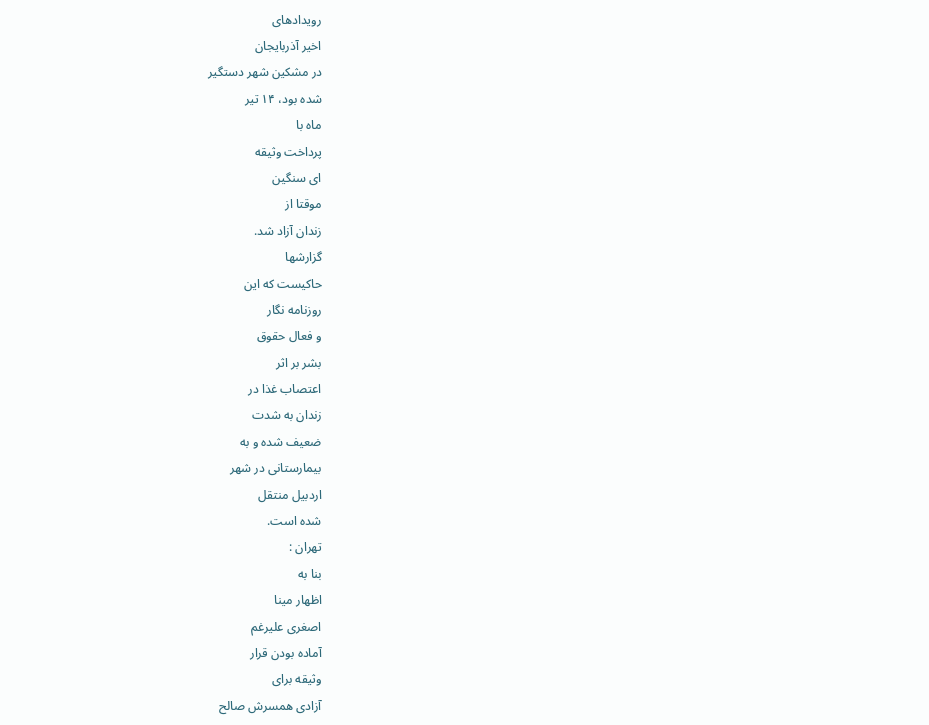رویدادهای
اخیر آذربایجان
در مشکین شهر دستگیر
شده بود، ۱۴ تیر
ماه با
پرداخت وثیقه
ای سنگین
موقتا از
زندان آزاد شد.
گزارشها
حاکیست که این
روزنامه نگار
و فعال حقوق
بشر بر اثر
اعتصاب غذا در
زندان به شدت
ضعیف شده و به
بیمارستانی در شهر
اردبیل منتقل
شده است.
تهران :
بنا به
اظهار مینا
اصغری علیرغم
آماده بودن قرار
وثیقه برای
آزادی همسرش صالح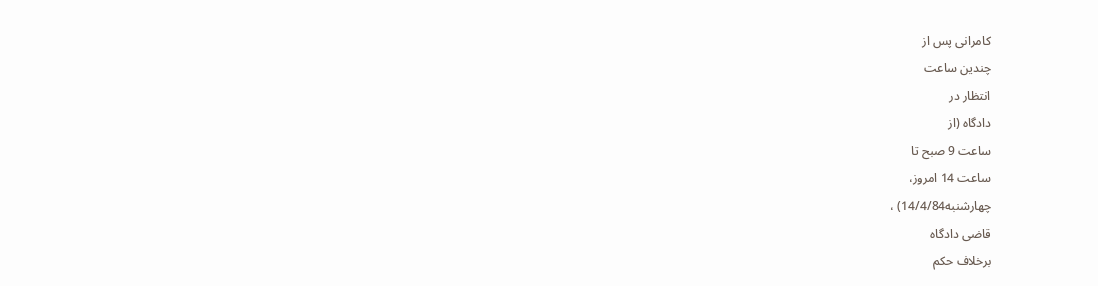کامرانی پس از
چندین ساعت
انتظار در
دادگاه (از
ساعت 9 صبح تا
ساعت 14 امروز،
چهارشنبه14/4/84) ،
قاضی دادگاه
برخلاف حکم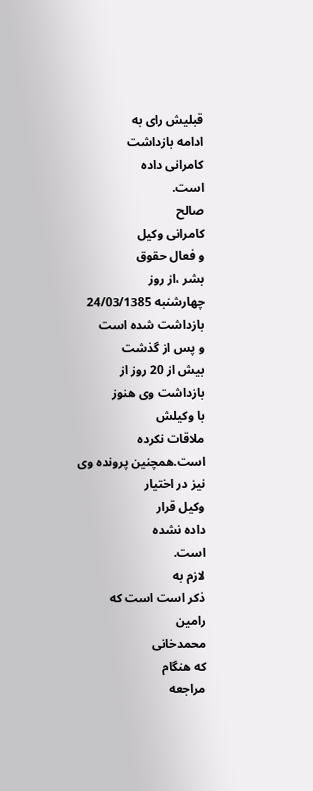قبلیش رای به
ادامه بازداشت
کامرانی داده
است.
صالح
کامرانی وکیل
و فعال حقوق
بشر ،از روز
چهارشنبه 24/03/1385
بازداشت شده است
و پس از گذشت
بیش از 20 روز از
بازداشت وی هنوز
با وکیلش
ملاقات نکرده
است.همچنین پرونده وی
نیز در اختیار
وکیل قرار
داده نشده
است.
لازم به
ذکر است است که
رامین
محمدخانی
که هنگام
مراجعه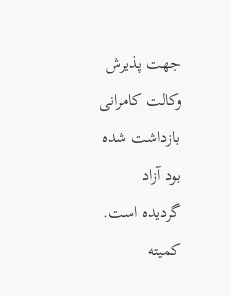جهت پذیرش
وکالت کامرانی
بازداشت شده
بود آزاد
گردیده است.
کمیته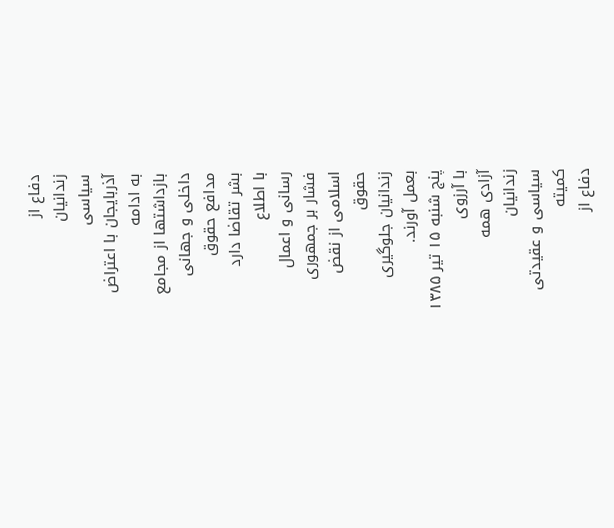دفاع از
زندانیان
سیاسی
آذربایجان با اعتراض
به ادامه
بازداشتها از مجامع
داخلی و جهانی
مدافع حقوق
بشر تقاضا دارد
با اطلاع
رسانی و اعمال
فشار بر جمهوری
اسلامی از نقض
حقوق
زندانیان جلوگیری
بعمل آورند.
پنج شنبه ۱۵ تیر ۱۳۸۵
با آرزوی
آزادی همه
زندانیان
سیاسی و عقیدتی
کمیته
دفاع از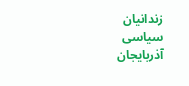زندانیان
سیاسی
آذربایجان